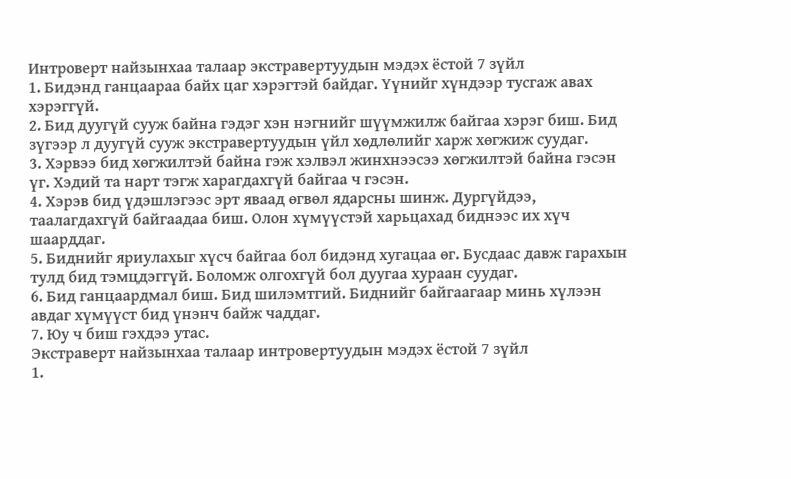Интроверт найзынхаа талаар экстравертуудын мэдэх ёстой 7 зүйл
1. Бидэнд ганцаараа байх цаг хэрэгтэй байдаг. Үүнийг хүндээр тусгаж авах хэрэггүй.
2. Бид дуугүй сууж байна гэдэг хэн нэгнийг шүүмжилж байгаа хэрэг биш. Бид зүгээр л дуугүй сууж экстравертуудын үйл хөдлөлийг харж хөгжиж суудаг.
3. Хэрвээ бид хөгжилтэй байна гэж хэлвэл жинхнээсээ хөгжилтэй байна гэсэн үг. Хэдий та нарт тэгж харагдахгүй байгаа ч гэсэн.
4. Хэрэв бид үдэшлэгээс эрт яваад өгвөл ядарсны шинж. Дургүйдээ, таалагдахгүй байгаадаа биш. Олон хүмүүстэй харьцахад биднээс их хүч шаарддаг.
5. Биднийг яриулахыг хүсч байгаа бол бидэнд хугацаа өг. Бусдаас давж гарахын тулд бид тэмцдэггүй. Боломж олгохгүй бол дуугаа хураан суудаг.
6. Бид ганцаардмал биш. Бид шилэмтгий. Биднийг байгаагаар минь хүлээн авдаг хүмүүст бид үнэнч байж чаддаг.
7. Юу ч биш гэхдээ утас.
Экстраверт найзынхаа талаар интровертуудын мэдэх ёстой 7 зүйл
1.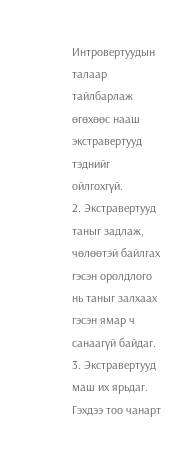Интровертуудын талаар тайлбарлаж өгөхөөс нааш экстравертууд тэднийг ойлгохгүй.
2. Экстравертууд таныг задлаж, чөлөөтэй байлгах гэсэн оролдлого нь таныг залхаах гэсэн ямар ч санаагүй байдаг.
3. Экстравертууд маш их ярьдаг. Гэхдээ тоо чанарт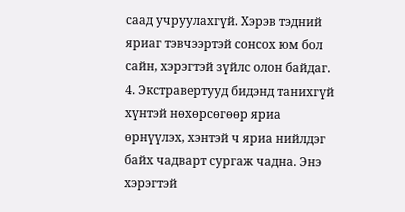саад учруулахгүй. Хэрэв тэдний яриаг тэвчээртэй сонсох юм бол сайн, хэрэгтэй зүйлс олон байдаг.
4. Экстравертууд бидэнд танихгүй хүнтэй нөхөрсөгөөр яриа өрнүүлэх, хэнтэй ч яриа нийлдэг байх чадварт сургаж чадна. Энэ хэрэгтэй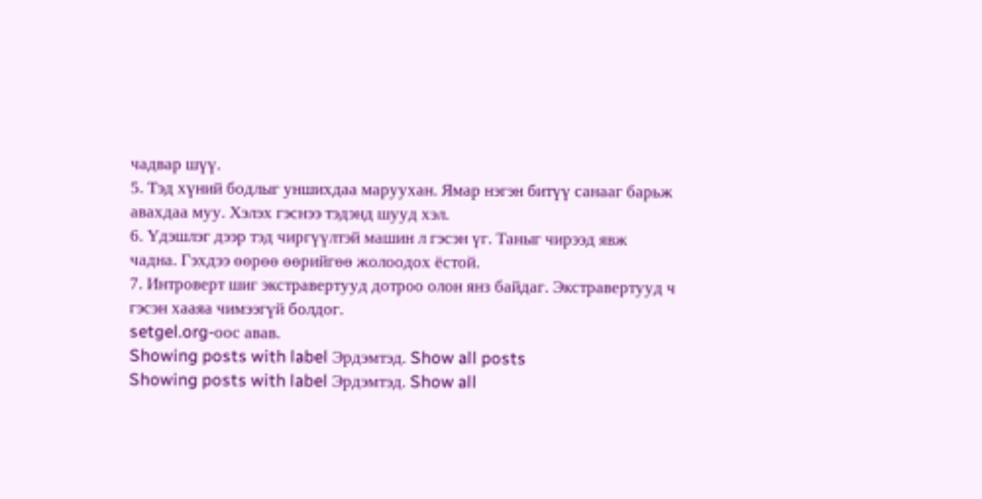чадвар шүү.
5. Тэд хүний бодлыг уншихдаа маруухан. Ямар нэгэн битүү санааг барьж авахдаа муу. Хэлэх гэснээ тэдэнд шууд хэл.
6. Үдэшлэг дээр тэд чиргүүлтэй машин л гэсэн үг. Таныг чирээд явж чадна. Гэхдээ өөрөө өөрийгөө жолоодох ёстой.
7. Интроверт шиг экстравертууд дотроо олон янз байдаг. Экстравертууд ч гэсэн хааяа чимээгүй болдог.
setgel.org-оос авав.
Showing posts with label Эрдэмтэд. Show all posts
Showing posts with label Эрдэмтэд. Show all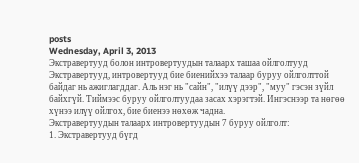posts
Wednesday, April 3, 2013
Экстравертууд болон интровертуудын талаарх ташаа ойлголтууд
Экстравертууд, интровертууд бие биенийхээ талаар буруу ойлголттой байдаг нь ажиглагддаг. Аль нэг нь "сайн", "илүү дээр", "муу" гэсэн зүйл байхгүй. Тиймээс буруу ойлголтуудаа засах хэрэгтэй. Ингэснээр та нөгөө хүнээ илүү ойлгох, бие биенээ нөхөж чадна.
Экстравертуудын талаарх интровертуудын 7 буруу ойлголт:
1. Экстравертууд бүгд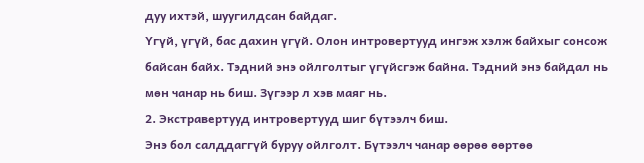дуу ихтэй, шуугилдсан байдаг.
Үгүй, үгүй, бас дахин үгүй. Олон интровертууд ингэж хэлж байхыг сонсож байсан байх. Тэдний энэ ойлголтыг үгүйсгэж байна. Тэдний энэ байдал нь мөн чанар нь биш. Зүгээр л хэв маяг нь.
2. Экстравертууд интровертууд шиг бүтээлч биш.
Энэ бол салддаггүй буруу ойлголт. Бүтээлч чанар өөрөө өөртөө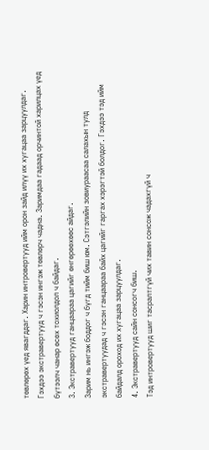төвлөрөх үед явагддаг. Харин интровертууд ийм орон зайд илүү их хугацаа зарцуулдаг. Гэхдээ экстравертууд ч гэсэн ингэж төвлөрч чадна. Заримдаа гадаад орчинтой харилцах үед бүтээлч чанар өсөх тохиолдол ч байдаг.
3. Экстравертууд ганцаараа цагийг өнгөрөөхөөс айдаг.
Зарим нь ингэж боддог ч бүгд тийм биш юм. Сэтгэлийн зовиураасаа салахын тулд экстравертуудад ч гэсэн ганцаараа байх цагийг гаргах хэрэгтэй болдог. Гэхдээ тэд ийм байдалд ороход их хугацаа зарцуулдаг.
4. Экстравертууд сайн сонсогч биш.
Тэд интровертууд шиг тасралтгүй чих тавин сонсож чадахгүй ч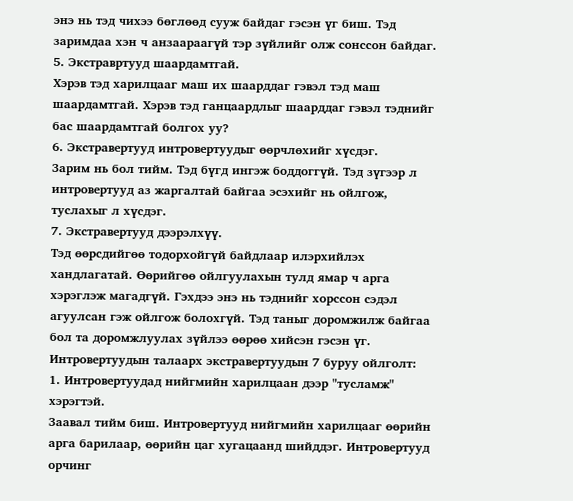энэ нь тэд чихээ бөглөөд сууж байдаг гэсэн үг биш. Тэд заримдаа хэн ч анзаараагүй тэр зүйлийг олж сонссон байдаг.
5. Экстравртууд шаардамтгай.
Хэрэв тэд харилцааг маш их шаарддаг гэвэл тэд маш шаардамтгай. Хэрэв тэд ганцаардлыг шаарддаг гэвэл тэднийг бас шаардамтгай болгох уу?
6. Экстравертууд интровертуудыг өөрчлөхийг хүсдэг.
Зарим нь бол тийм. Тэд бүгд ингэж боддоггүй. Тэд зүгээр л интровертууд аз жаргалтай байгаа эсэхийг нь ойлгож, туслахыг л хүсдэг.
7. Экстравертууд дээрэлхүү.
Тэд өөрсдийгөө тодорхойгүй байдлаар илэрхийлэх хандлагатай. Өөрийгөө ойлгуулахын тулд ямар ч арга хэрэглэж магадгүй. Гэхдээ энэ нь тэднийг хорссон сэдэл агуулсан гэж ойлгож болохгүй. Тэд таныг доромжилж байгаа бол та доромжлуулах зүйлээ өөрөө хийсэн гэсэн үг.
Интровертуудын талаарх экстравертуудын 7 буруу ойлголт:
1. Интровертуудад нийгмийн харилцаан дээр "тусламж" хэрэгтэй.
Заавал тийм биш. Интровертууд нийгмийн харилцааг өөрийн арга барилаар, өөрийн цаг хугацаанд шийддэг. Интровертууд орчинг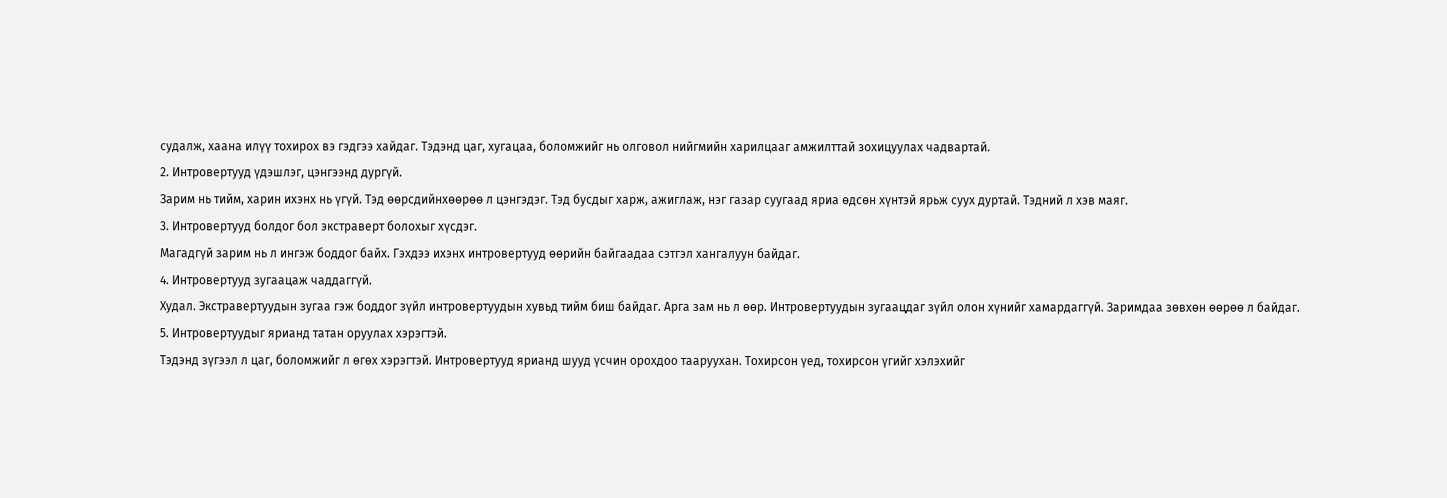судалж, хаана илүү тохирох вэ гэдгээ хайдаг. Тэдэнд цаг, хугацаа, боломжийг нь олговол нийгмийн харилцааг амжилттай зохицуулах чадвартай.
2. Интровертууд үдэшлэг, цэнгээнд дургүй.
Зарим нь тийм, харин ихэнх нь үгүй. Тэд өөрсдийнхөөрөө л цэнгэдэг. Тэд бусдыг харж, ажиглаж, нэг газар суугаад яриа өдсөн хүнтэй ярьж суух дуртай. Тэдний л хэв маяг.
3. Интровертууд болдог бол экстраверт болохыг хүсдэг.
Магадгүй зарим нь л ингэж боддог байх. Гэхдээ ихэнх интровертууд өөрийн байгаадаа сэтгэл хангалуун байдаг.
4. Интровертууд зугаацаж чаддаггүй.
Худал. Экстравертуудын зугаа гэж боддог зүйл интровертуудын хувьд тийм биш байдаг. Арга зам нь л өөр. Интровертуудын зугаацдаг зүйл олон хүнийг хамардаггүй. Заримдаа зөвхөн өөрөө л байдаг.
5. Интровертуудыг ярианд татан оруулах хэрэгтэй.
Тэдэнд зүгээл л цаг, боломжийг л өгөх хэрэгтэй. Интровертууд ярианд шууд үсчин орохдоо тааруухан. Тохирсон үед, тохирсон үгийг хэлэхийг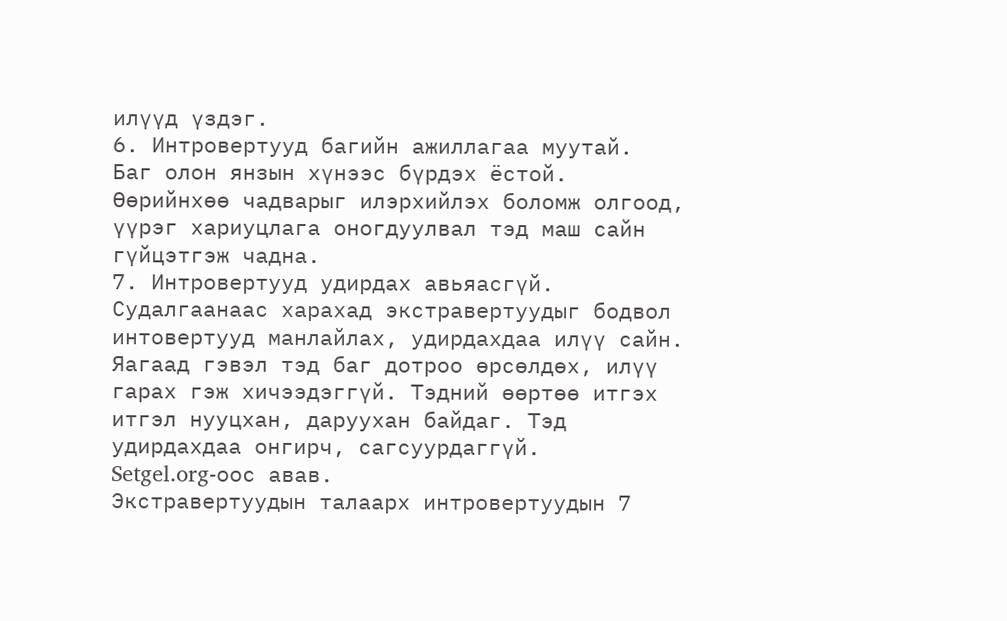илүүд үздэг.
6. Интровертууд багийн ажиллагаа муутай.
Баг олон янзын хүнээс бүрдэх ёстой. Өөрийнхөө чадварыг илэрхийлэх боломж олгоод, үүрэг хариуцлага оногдуулвал тэд маш сайн гүйцэтгэж чадна.
7. Интровертууд удирдах авьяасгүй.
Судалгаанаас харахад экстравертуудыг бодвол интовертууд манлайлах, удирдахдаа илүү сайн. Яагаад гэвэл тэд баг дотроо өрсөлдөх, илүү гарах гэж хичээдэггүй. Тэдний өөртөө итгэх итгэл нууцхан, даруухан байдаг. Тэд удирдахдаа онгирч, сагсуурдаггүй.
Setgel.org-оос авав.
Экстравертуудын талаарх интровертуудын 7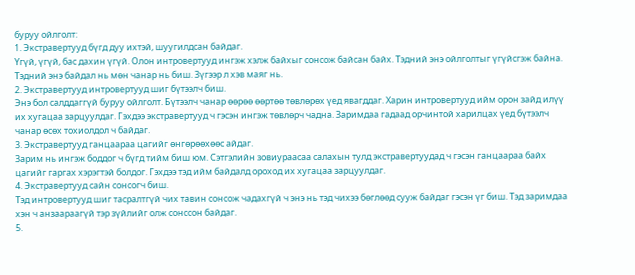буруу ойлголт:
1. Экстравертууд бүгд дуу ихтэй, шуугилдсан байдаг.
Үгүй, үгүй, бас дахин үгүй. Олон интровертууд ингэж хэлж байхыг сонсож байсан байх. Тэдний энэ ойлголтыг үгүйсгэж байна. Тэдний энэ байдал нь мөн чанар нь биш. Зүгээр л хэв маяг нь.
2. Экстравертууд интровертууд шиг бүтээлч биш.
Энэ бол салддаггүй буруу ойлголт. Бүтээлч чанар өөрөө өөртөө төвлөрөх үед явагддаг. Харин интровертууд ийм орон зайд илүү их хугацаа зарцуулдаг. Гэхдээ экстравертууд ч гэсэн ингэж төвлөрч чадна. Заримдаа гадаад орчинтой харилцах үед бүтээлч чанар өсөх тохиолдол ч байдаг.
3. Экстравертууд ганцаараа цагийг өнгөрөөхөөс айдаг.
Зарим нь ингэж боддог ч бүгд тийм биш юм. Сэтгэлийн зовиураасаа салахын тулд экстравертуудад ч гэсэн ганцаараа байх цагийг гаргах хэрэгтэй болдог. Гэхдээ тэд ийм байдалд ороход их хугацаа зарцуулдаг.
4. Экстравертууд сайн сонсогч биш.
Тэд интровертууд шиг тасралтгүй чих тавин сонсож чадахгүй ч энэ нь тэд чихээ бөглөөд сууж байдаг гэсэн үг биш. Тэд заримдаа хэн ч анзаараагүй тэр зүйлийг олж сонссон байдаг.
5.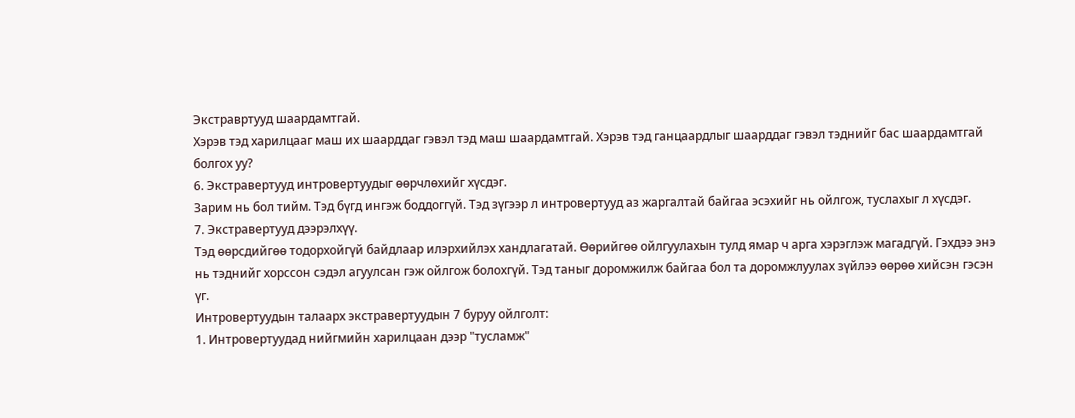Экстравртууд шаардамтгай.
Хэрэв тэд харилцааг маш их шаарддаг гэвэл тэд маш шаардамтгай. Хэрэв тэд ганцаардлыг шаарддаг гэвэл тэднийг бас шаардамтгай болгох уу?
6. Экстравертууд интровертуудыг өөрчлөхийг хүсдэг.
Зарим нь бол тийм. Тэд бүгд ингэж боддоггүй. Тэд зүгээр л интровертууд аз жаргалтай байгаа эсэхийг нь ойлгож, туслахыг л хүсдэг.
7. Экстравертууд дээрэлхүү.
Тэд өөрсдийгөө тодорхойгүй байдлаар илэрхийлэх хандлагатай. Өөрийгөө ойлгуулахын тулд ямар ч арга хэрэглэж магадгүй. Гэхдээ энэ нь тэднийг хорссон сэдэл агуулсан гэж ойлгож болохгүй. Тэд таныг доромжилж байгаа бол та доромжлуулах зүйлээ өөрөө хийсэн гэсэн үг.
Интровертуудын талаарх экстравертуудын 7 буруу ойлголт:
1. Интровертуудад нийгмийн харилцаан дээр "тусламж"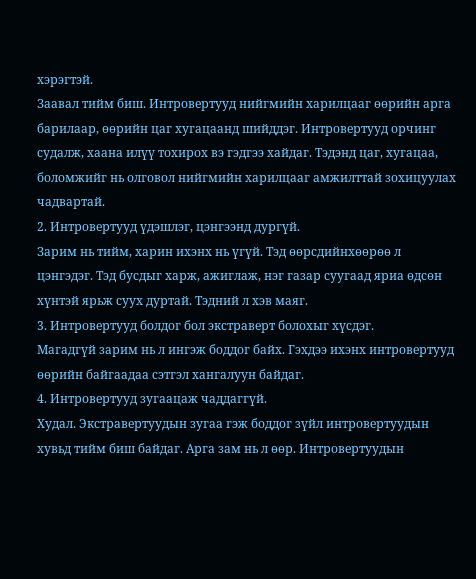хэрэгтэй.
Заавал тийм биш. Интровертууд нийгмийн харилцааг өөрийн арга барилаар, өөрийн цаг хугацаанд шийддэг. Интровертууд орчинг судалж, хаана илүү тохирох вэ гэдгээ хайдаг. Тэдэнд цаг, хугацаа, боломжийг нь олговол нийгмийн харилцааг амжилттай зохицуулах чадвартай.
2. Интровертууд үдэшлэг, цэнгээнд дургүй.
Зарим нь тийм, харин ихэнх нь үгүй. Тэд өөрсдийнхөөрөө л цэнгэдэг. Тэд бусдыг харж, ажиглаж, нэг газар суугаад яриа өдсөн хүнтэй ярьж суух дуртай. Тэдний л хэв маяг.
3. Интровертууд болдог бол экстраверт болохыг хүсдэг.
Магадгүй зарим нь л ингэж боддог байх. Гэхдээ ихэнх интровертууд өөрийн байгаадаа сэтгэл хангалуун байдаг.
4. Интровертууд зугаацаж чаддаггүй.
Худал. Экстравертуудын зугаа гэж боддог зүйл интровертуудын хувьд тийм биш байдаг. Арга зам нь л өөр. Интровертуудын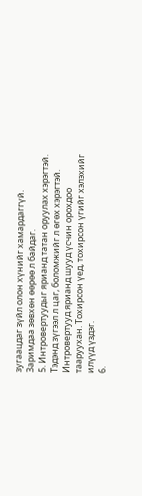зугаацдаг зүйл олон хүнийг хамардаггүй. Заримдаа зөвхөн өөрөө л байдаг.
5. Интровертуудыг ярианд татан оруулах хэрэгтэй.
Тэдэнд зүгээл л цаг, боломжийг л өгөх хэрэгтэй. Интровертууд ярианд шууд үсчин орохдоо тааруухан. Тохирсон үед, тохирсон үгийг хэлэхийг илүүд үздэг.
6.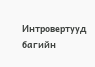Интровертууд багийн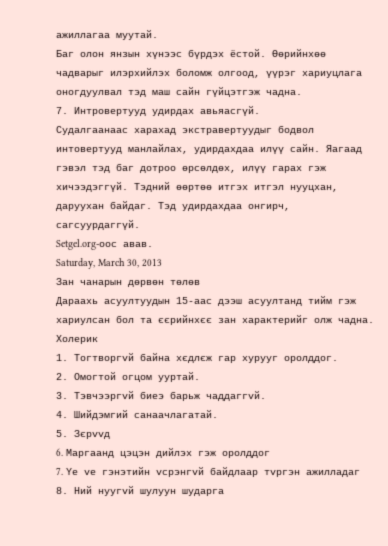ажиллагаа муутай.
Баг олон янзын хүнээс бүрдэх ёстой. Өөрийнхөө чадварыг илэрхийлэх боломж олгоод, үүрэг хариуцлага оногдуулвал тэд маш сайн гүйцэтгэж чадна.
7. Интровертууд удирдах авьяасгүй.
Судалгаанаас харахад экстравертуудыг бодвол интовертууд манлайлах, удирдахдаа илүү сайн. Яагаад гэвэл тэд баг дотроо өрсөлдөх, илүү гарах гэж хичээдэггүй. Тэдний өөртөө итгэх итгэл нууцхан, даруухан байдаг. Тэд удирдахдаа онгирч, сагсуурдаггүй.
Setgel.org-оос авав.
Saturday, March 30, 2013
Зан чанарын дөрвөн төлөв
Дараахь асуултуудын 15-аас дээш асуултанд тийм гэж хариулсан бол та єєрийнхєє зан характерийг олж чадна.
Холерик
1. Тогтворгvй байна хєдлєж гар хурууг орoлддог.
2. Омогтой огцом ууртай.
3. Тэвчээргvй биеэ барьж чаддаггvй.
4. Шийдэмгий санаачлагатай.
5. Зєрvvд
6. Mаргаанд цэцэн дийлэх гэж оролддог
7. Yе vе гэнэтийн vсрэнгvй байдлаар тvргэн ажилладаг
8. Ний нуугvй шулуун шударга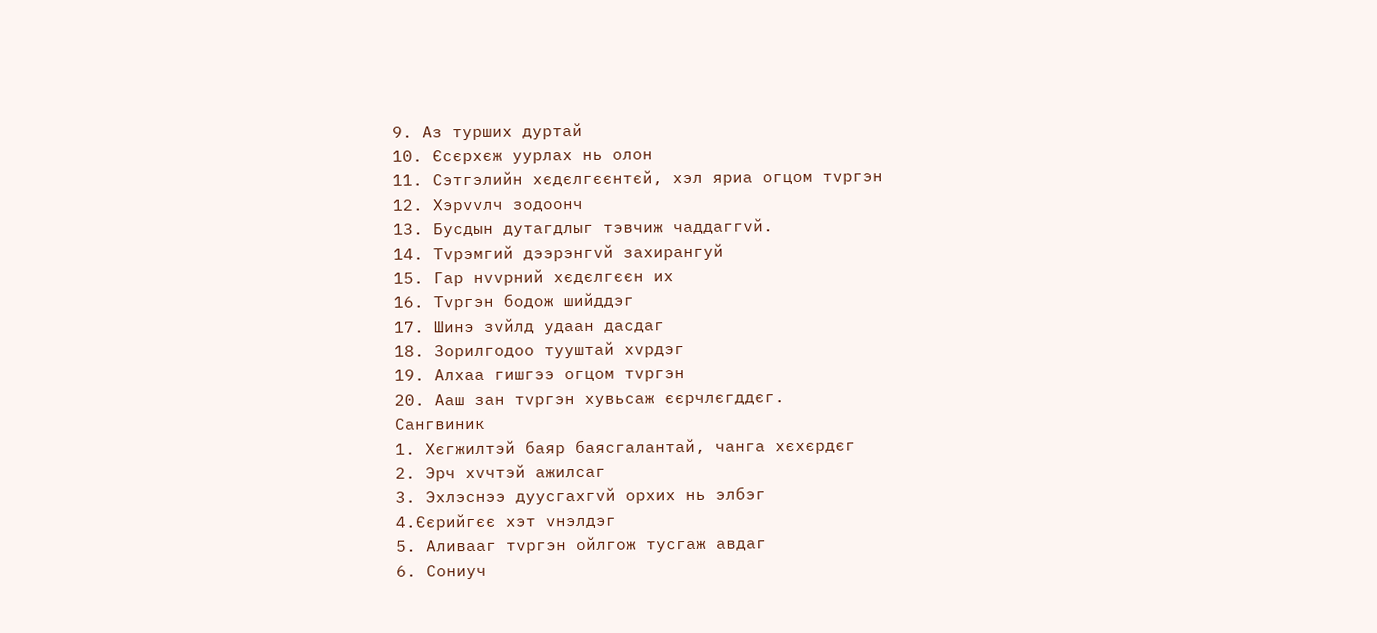9. Аз турших дуртай
10. Єсєрхєж уурлах нь олон
11. Сэтгэлийн хєдєлгєєнтєй, хэл яриа огцом тvргэн
12. Хэрvvлч зодоонч
13. Бусдын дутагдлыг тэвчиж чаддаггvй.
14. Тvрэмгий дээрэнгvй захирангуй
15. Гар нvvрний хєдєлгєєн их
16. Тvргэн бодож шийддэг
17. Шинэ зvйлд удаан дасдаг
18. Зорилгодоо тууштай хvрдэг
19. Алхаа гишгээ огцом тvргэн
20. Ааш зан тvргэн хувьсаж єєрчлєгддєг.
Сангвиник
1. Хєгжилтэй баяр баясгалантай, чанга хєхєрдєг
2. Эрч хvчтэй ажилсаг
3. Эхлэснээ дуусгахгvй орхих нь элбэг
4.Єєрийгєє хэт vнэлдэг
5. Аливааг тvргэн ойлгож тусгаж авдаг
6. Сониуч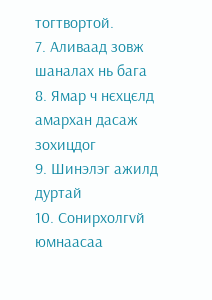тогтвортой.
7. Аливаад зовж шаналах нь бага
8. Ямар ч нєхцєлд амархан дасаж зохицдог
9. Шинэлэг ажилд дуртай
10. Сонирхолгvй юмнаасаа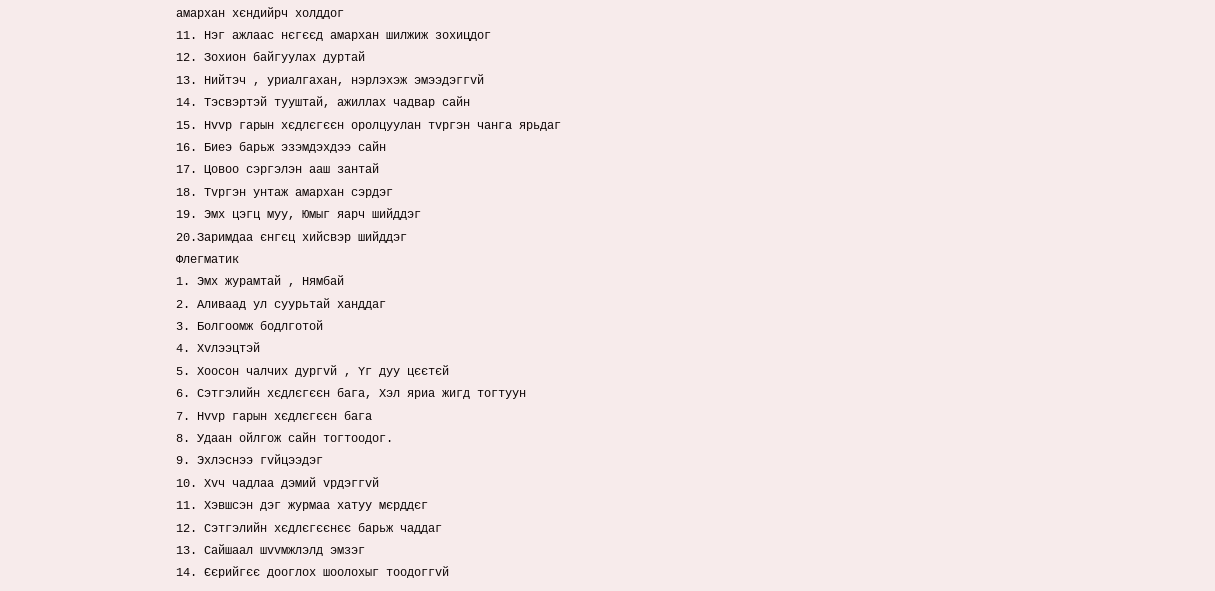амархан хєндийрч холддог
11. Нэг ажлаас нєгєєд амархан шилжиж зохицдог
12. Зохион байгуулах дуртай
13. Нийтэч , уриалгахан, нэрлэхэж эмээдэггvй
14. Тэсвэртэй тууштай, ажиллах чадвар сайн
15. Нvvр гарын хєдлєгєєн оролцуулан тvргэн чанга ярьдаг
16. Биеэ барьж эзэмдэхдээ сайн
17. Цовоо сэргэлэн ааш зантай
18. Тvргэн унтаж амархан сэрдэг
19. Эмх цэгц муу, Юмыг яарч шийддэг
20.Заримдаа єнгєц хийсвэр шийддэг
Флегматик
1. Эмх журамтай , Нямбай
2. Аливаад ул суурьтай ханддаг
3. Болгоомж бодлготой
4. Хvлээцтэй
5. Хоосон чалчих дургvй , Yг дуу цєєтєй
6. Сэтгэлийн хєдлєгєєн бага, Хэл яриа жигд тогтуун
7. Нvvр гарын хєдлєгєєн бага
8. Удаан ойлгож сайн тогтоодог.
9. Эхлэснээ гvйцээдэг
10. Хvч чадлаа дэмий vрдэггvй
11. Хэвшсэн дэг журмаа хатуу мєрддєг
12. Сэтгэлийн хєдлєгєєнєє барьж чаддаг
13. Сайшаал шvvмжлэлд эмзэг
14. Єєрийгєє дооглох шоолохыг тоодоггvй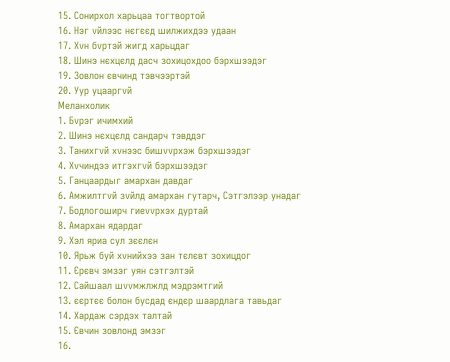15. Сонирхол харьцаа тогтвортой
16. Нэг vйлээс нєгєєд шилжихдээ удаан
17. Хvн бvртэй жигд харьцдаг
18. Шинэ нєхцєлд дасч зохицохдоо бэрхшээдэг
19. Зовлон євчинд тэвчээртэй
20. Уур уцааргvй
Меланхолик
1. Бvрэг ичимхий
2. Шинэ нєхцєлд сандарч тэвддэг
3. Танихгvй хvнээс бишvvрхэж бэрхшээдэг
4. Хvчиндээ итгэхгvй бэрхшээдэг
5. Ганцаардыг амархан давдаг
6. Амжилтгvй зvйлд амархан гутарч, Сэтгэлээр унадаг
7. Бодлогоширч гиеvvрхэх дуртай
8. Амархан ядардаг
9. Хэл яриа сул зєєлєн
10. Ярьж буй хvнийхээ зан тєлєвт зохицдог
11. Єрєвч эмзэг уян сэтгэлтэй
12. Сайшаал шvvмжлжлд мэдрэмтгий
13. єєртєє болон бусдад єндєр шаардлага тавьдаг
14. Хардаж сэрдэх талтай
15. Євчин зовлонд эмзэг
16.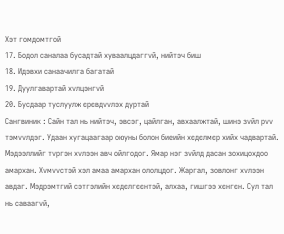Хэт гомдомтгой
17. Бодол саналаа бусадтай хуваалцдаггvй, нийтэч биш
18. Идэвхи санаачилга багатай
19. Дуулгавартай хvлцэнгvй
20. Бусдаар туслуулж єрєвдvvлэх дуртай
Сангвиник : Сайн тал нь нийтэч, эвсэг, цайлган, авхаалжтай, шинэ зvйл рvv тэмvvлдэг. Удаан хугацаагаар оюуны болон биеийн хєдєлмєр хийх чадвартай. Мэдээллийг тvргэн хvлээн авч ойлгодог. Ямар нэг зvйлд дасан зохицохдоо амархан. Хvмvvстэй хэл амаа амархан ололцдог. Жаргал, зовлонг хvлээн авдаг. Мэдрэмтгий сэтгэлийн хєдєлгєєнтэй, алхаа, гишгээ хєнгєн. Сул тал нь саваагvй,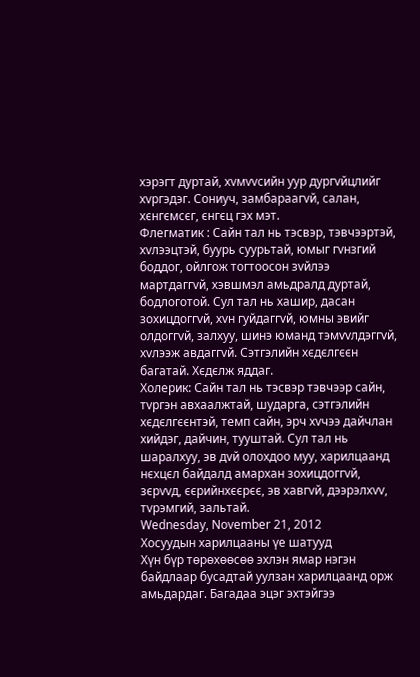хэрэгт дуртай, хvмvvсийн уур дургvйцлийг хvргэдэг. Сониуч, замбараагvй, салан, хєнгємсєг, єнгєц гэх мэт.
Флегматик : Сайн тал нь тэсвэр, тэвчээртэй, хvлээцтэй, буурь суурьтай, юмыг гvнзгий боддог, ойлгож тогтоосон зvйлээ мартдаггvй, хэвшмэл амьдралд дуртай, бодлоготой. Сул тал нь хашир, дасан зохицдоггvй, хvн гуйдаггvй, юмны эвийг олдоггvй, залхуу, шинэ юманд тэмvvлдэггvй, хvлээж авдаггvй. Сэтгэлийн хєдєлгєєн багатай. Хєдєлж яддаг.
Холерик: Сайн тал нь тэсвэр тэвчээр сайн, тvргэн авхаалжтай, шударга, сэтгэлийн хєдєлгєєнтэй, темп сайн, эрч хvчээ дайчлан хийдэг, дайчин, тууштай. Сул тал нь шаралхуу, эв дvй олохдоо муу, харилцаанд нєхцєл байдалд амархан зохицдоггvй, зєрvvд, єєрийнхєєрєє, эв хавгvй, дээрэлхvv, тvрэмгий, зальтай.
Wednesday, November 21, 2012
Хосуудын харилцааны үе шатууд
Хүн бүр төрөхөөсөө эхлэн ямар нэгэн байдлаар бусадтай уулзан харилцаанд орж амьдардаг. Багадаа эцэг эхтэйгээ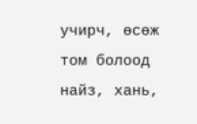учирч, өсөж том болоод найз, хань,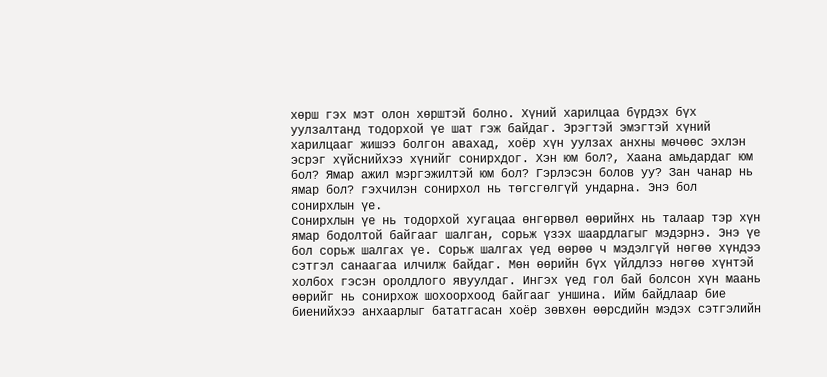хөрш гэх мэт олон хөрштэй болно. Хүний харилцаа бүрдэх бүх уулзалтанд тодорхой үе шат гэж байдаг. Эрэгтэй эмэгтэй хүний харилцааг жишээ болгон авахад, хоёр хүн уулзах анхны мөчөөс эхлэн эсрэг хүйснийхээ хүнийг сонирхдог. Хэн юм бол?, Хаана амьдардаг юм бол? Ямар ажил мэргэжилтэй юм бол? Гэрлэсэн болов уу? Зан чанар нь ямар бол? гэхчилэн сонирхол нь төгсгөлгүй ундарна. Энэ бол сонирхлын үе.
Сонирхлын үе нь тодорхой хугацаа өнгөрвөл өөрийнх нь талаар тэр хүн ямар бодолтой байгааг шалган, сорьж үзэх шаардлагыг мэдэрнэ. Энэ үе бол сорьж шалгах үе. Сорьж шалгах үед өөрөө ч мэдэлгүй нөгөө хүндээ сэтгэл санаагаа илчилж байдаг. Мөн өөрийн бүх үйлдлээ нөгөө хүнтэй холбох гэсэн оролдлого явуулдаг. Ингэх үед гол бай болсон хүн маань өөрийг нь сонирхож шохоорхоод байгааг уншина. Ийм байдлаар бие биенийхээ анхаарлыг бататгасан хоёр зөвхөн өөрсдийн мэдэх сэтгэлийн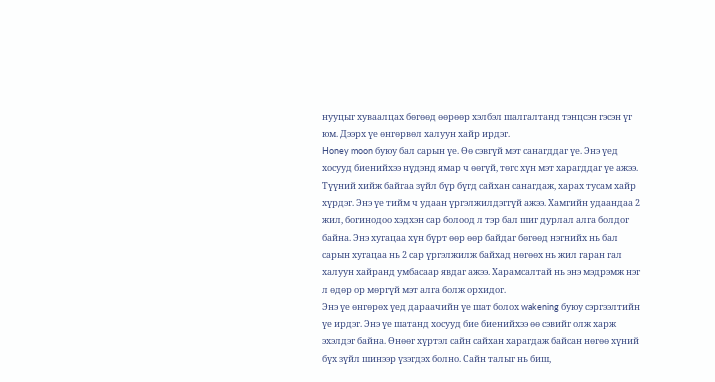нууцыг хуваалцах бөгөөд өөрөөр хэлбэл шалгалтанд тэнцсэн гэсэн үг юм. Дээрх үе өнгөрвөл халуун хайр ирдэг.
Honey moon буюу бал сарын үе. Өө сэвгүй мэт санагддаг үе. Энэ үед хосууд биенийхээ нүдэнд ямар ч өөгүй, төгс хүн мэт харагддаг үе ажээ. Түүний хийж байгаа зүйл бүр бүгд сайхан санагдаж, харах тусам хайр хүрдэг. Энэ үе тийм ч удаан үргэлжилдэггүй ажээ. Хамгийн удаандаа 2 жил, богинодоо хэдхэн сар болоод л тэр бал шиг дурлал алга болдог байна. Энэ хугацаа хүн бүрт өөр өөр байдаг бөгөөд нэгнийх нь бал сарын хугацаа нь 2 сар үргэлжилж байхад нөгөөх нь жил гаран гал халуун хайранд умбасаар явдаг ажээ. Харамсалтай нь энэ мэдрэмж нэг л өдөр ор мөргүй мэт алга болж орхидог.
Энэ үе өнгөрөх үед дараачийн үе шат болох wakening буюу сэргээлтийн үе ирдэг. Энэ үе шатанд хосууд бие биенийхээ өө сэвийг олж харж эхэлдэг байна. Өнөөг хүртэл сайн сайхан харагдаж байсан нөгөө хүний бүх зүйл шинээр үзэгдэх болно. Сайн талыг нь биш,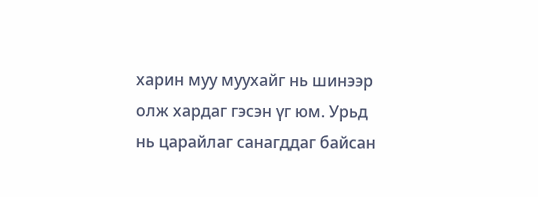харин муу муухайг нь шинээр олж хардаг гэсэн үг юм. Урьд нь царайлаг санагддаг байсан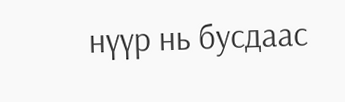нүүр нь бусдаас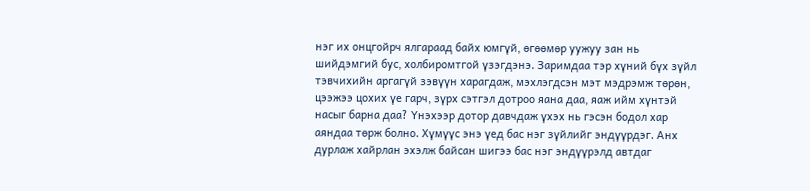нэг их онцгойрч ялгараад байх юмгүй, өгөөмөр уужуу зан нь шийдэмгий бус, холбиромтгой үзэгдэнэ. Заримдаа тэр хүний бүх зүйл тэвчихийн аргагүй зэвүүн харагдаж, мэхлэгдсэн мэт мэдрэмж төрөн, цээжээ цохих үе гарч, зүрх сэтгэл дотроо яана даа, яаж ийм хүнтэй насыг барна даа? Үнэхээр дотор давчдаж үхэх нь гэсэн бодол хар аяндаа төрж болно. Хүмүүс энэ үед бас нэг зүйлийг эндүүрдэг. Анх дурлаж хайрлан эхэлж байсан шигээ бас нэг эндүүрэлд автдаг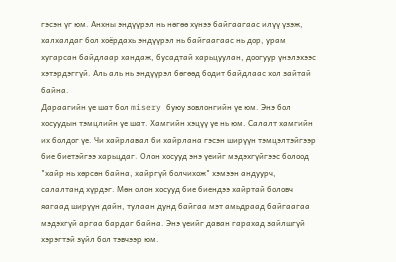гэсэн үг юм. Анхны эндүүрэл нь нөгөө хүнээ байгаагаас илүү үзэж, халхалдаг бол хоёрдахь эндүүрэл нь байгаагаас нь дор, урам хугарсан байдлаар хандаж, бусадтай харьцуулан, доогуур үнэлэхээс хэтэрдэггүй. Аль аль нь эндүүрэл бөгөөд бодит байдлаас хол зайтай байна.
Дараагийн үе шат бол misery буюу зовлонгийн үе юм. Энэ бол хосуудын тэмцлийн үе шат. Хамгийн хэцүү үе нь юм. Салалт хамгийн их болдог үе. Чи хайрлавал би хайрлана гэсэн ширүүн тэмцэлтэйгээр бие биетэйгээ харьцдаг. Олон хосууд энэ үеийг мэдэхгүйгээс болоод "хайр нь хөрсөн байна, хайргүй болчихож" хэмээн андуурч, салалтанд хүрдэг. Мөн олон хосууд бие биендээ хайртай боловч яагаад ширүүн дайн, тулаан дунд байгаа мэт амьдраад байгаагаа мэдэхгүй аргаа бардаг байна. Энэ үеийг даван гарахад зайлшгүй хэрэгтэй зүйл бол тэвчээр юм.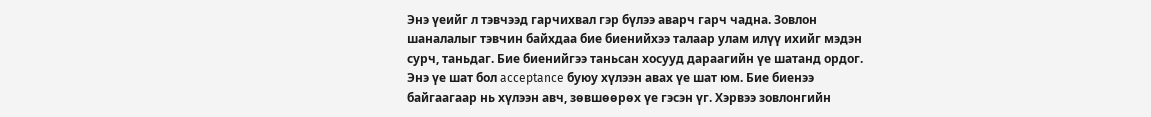Энэ үеийг л тэвчээд гарчихвал гэр бүлээ аварч гарч чадна. Зовлон шаналалыг тэвчин байхдаа бие биенийхээ талаар улам илүү ихийг мэдэн сурч, таньдаг. Бие биенийгээ таньсан хосууд дараагийн үе шатанд ордог.
Энэ үе шат бол acceptance буюу хүлээн авах үе шат юм. Бие биенээ байгаагаар нь хүлээн авч, зөвшөөрөх үе гэсэн үг. Хэрвээ зовлонгийн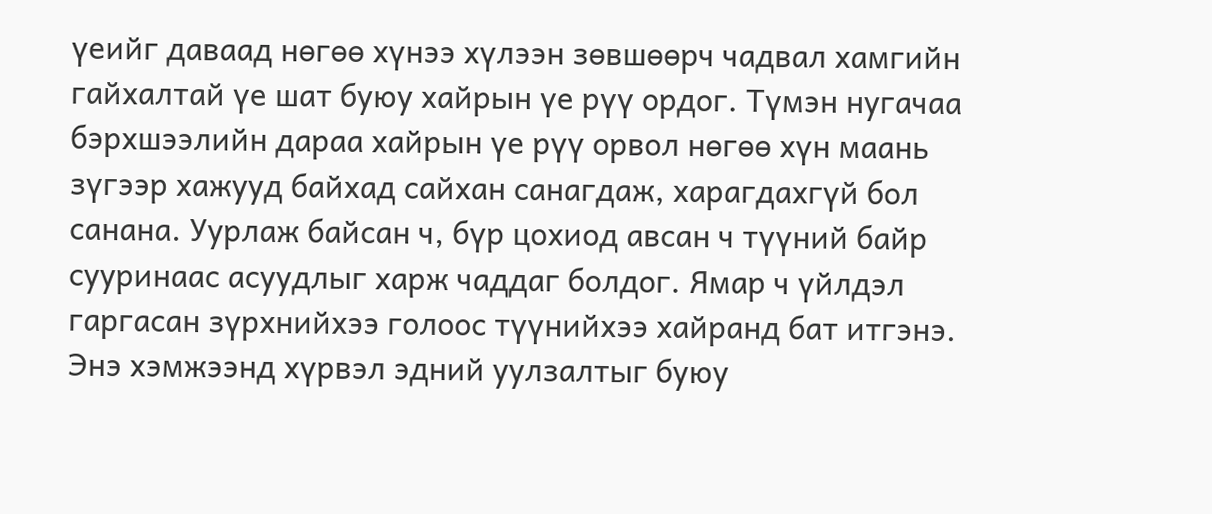үеийг даваад нөгөө хүнээ хүлээн зөвшөөрч чадвал хамгийн гайхалтай үе шат буюу хайрын үе рүү ордог. Түмэн нугачаа бэрхшээлийн дараа хайрын үе рүү орвол нөгөө хүн маань зүгээр хажууд байхад сайхан санагдаж, харагдахгүй бол санана. Уурлаж байсан ч, бүр цохиод авсан ч түүний байр сууринаас асуудлыг харж чаддаг болдог. Ямар ч үйлдэл гаргасан зүрхнийхээ голоос түүнийхээ хайранд бат итгэнэ. Энэ хэмжээнд хүрвэл эдний уулзалтыг буюу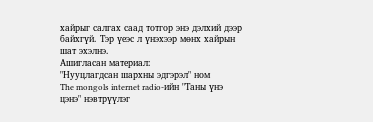хайрыг салгах саад тотгор энэ дэлхий дээр байхгүй. Тэр үеэс л үнэхээр мөнх хайрын шат эхэлнэ.
Ашигласан материал:
"Нууцлагдсан шархны эдгэрэл" ном
The mongols internet radio-ийн "Таны үнэ цэнэ" нэвтрүүлэг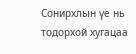Сонирхлын үе нь тодорхой хугацаа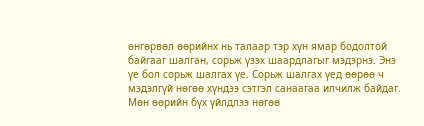өнгөрвөл өөрийнх нь талаар тэр хүн ямар бодолтой байгааг шалган, сорьж үзэх шаардлагыг мэдэрнэ. Энэ үе бол сорьж шалгах үе. Сорьж шалгах үед өөрөө ч мэдэлгүй нөгөө хүндээ сэтгэл санаагаа илчилж байдаг. Мөн өөрийн бүх үйлдлээ нөгөө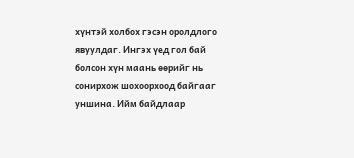хүнтэй холбох гэсэн оролдлого явуулдаг. Ингэх үед гол бай болсон хүн маань өөрийг нь сонирхож шохоорхоод байгааг уншина. Ийм байдлаар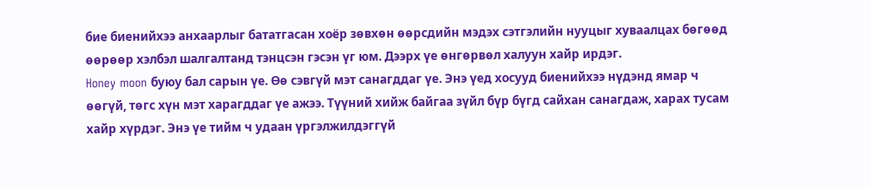бие биенийхээ анхаарлыг бататгасан хоёр зөвхөн өөрсдийн мэдэх сэтгэлийн нууцыг хуваалцах бөгөөд өөрөөр хэлбэл шалгалтанд тэнцсэн гэсэн үг юм. Дээрх үе өнгөрвөл халуун хайр ирдэг.
Honey moon буюу бал сарын үе. Өө сэвгүй мэт санагддаг үе. Энэ үед хосууд биенийхээ нүдэнд ямар ч өөгүй, төгс хүн мэт харагддаг үе ажээ. Түүний хийж байгаа зүйл бүр бүгд сайхан санагдаж, харах тусам хайр хүрдэг. Энэ үе тийм ч удаан үргэлжилдэггүй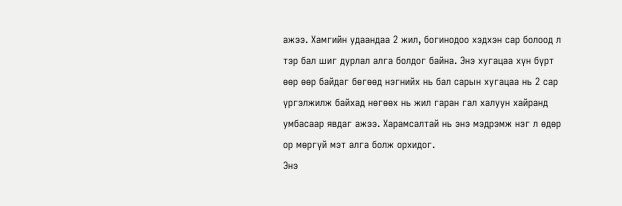ажээ. Хамгийн удаандаа 2 жил, богинодоо хэдхэн сар болоод л тэр бал шиг дурлал алга болдог байна. Энэ хугацаа хүн бүрт өөр өөр байдаг бөгөөд нэгнийх нь бал сарын хугацаа нь 2 сар үргэлжилж байхад нөгөөх нь жил гаран гал халуун хайранд умбасаар явдаг ажээ. Харамсалтай нь энэ мэдрэмж нэг л өдөр ор мөргүй мэт алга болж орхидог.
Энэ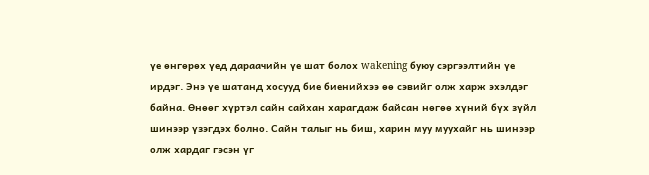үе өнгөрөх үед дараачийн үе шат болох wakening буюу сэргээлтийн үе ирдэг. Энэ үе шатанд хосууд бие биенийхээ өө сэвийг олж харж эхэлдэг байна. Өнөөг хүртэл сайн сайхан харагдаж байсан нөгөө хүний бүх зүйл шинээр үзэгдэх болно. Сайн талыг нь биш, харин муу муухайг нь шинээр олж хардаг гэсэн үг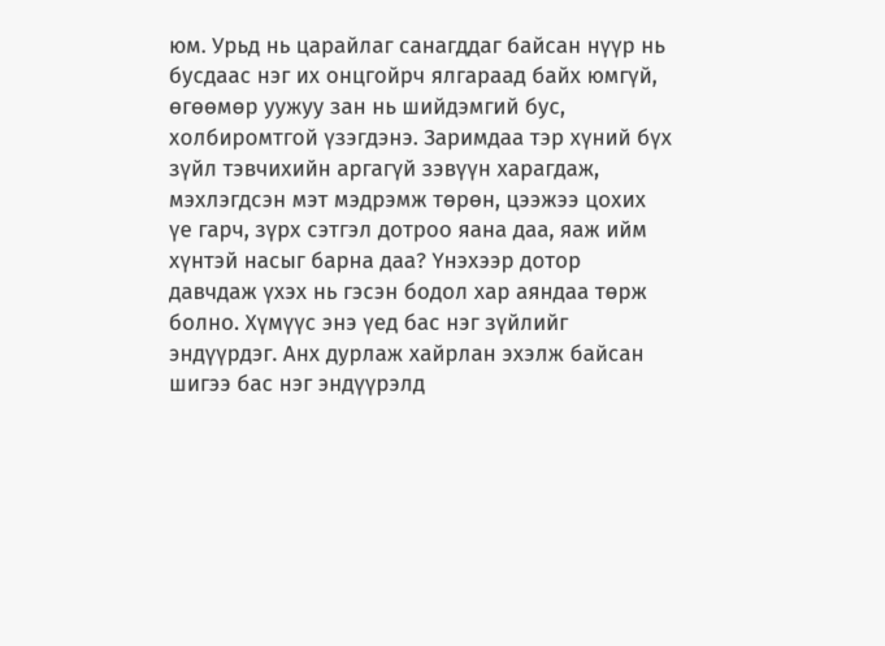юм. Урьд нь царайлаг санагддаг байсан нүүр нь бусдаас нэг их онцгойрч ялгараад байх юмгүй, өгөөмөр уужуу зан нь шийдэмгий бус, холбиромтгой үзэгдэнэ. Заримдаа тэр хүний бүх зүйл тэвчихийн аргагүй зэвүүн харагдаж, мэхлэгдсэн мэт мэдрэмж төрөн, цээжээ цохих үе гарч, зүрх сэтгэл дотроо яана даа, яаж ийм хүнтэй насыг барна даа? Үнэхээр дотор давчдаж үхэх нь гэсэн бодол хар аяндаа төрж болно. Хүмүүс энэ үед бас нэг зүйлийг эндүүрдэг. Анх дурлаж хайрлан эхэлж байсан шигээ бас нэг эндүүрэлд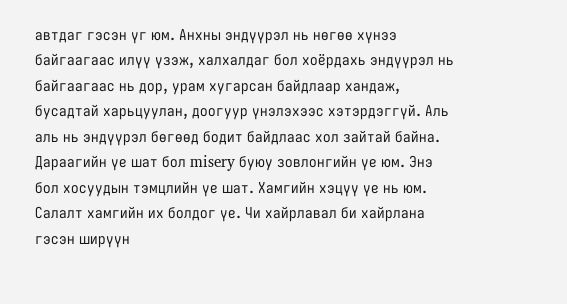автдаг гэсэн үг юм. Анхны эндүүрэл нь нөгөө хүнээ байгаагаас илүү үзэж, халхалдаг бол хоёрдахь эндүүрэл нь байгаагаас нь дор, урам хугарсан байдлаар хандаж, бусадтай харьцуулан, доогуур үнэлэхээс хэтэрдэггүй. Аль аль нь эндүүрэл бөгөөд бодит байдлаас хол зайтай байна.
Дараагийн үе шат бол misery буюу зовлонгийн үе юм. Энэ бол хосуудын тэмцлийн үе шат. Хамгийн хэцүү үе нь юм. Салалт хамгийн их болдог үе. Чи хайрлавал би хайрлана гэсэн ширүүн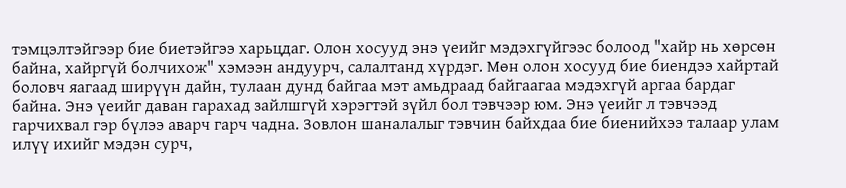тэмцэлтэйгээр бие биетэйгээ харьцдаг. Олон хосууд энэ үеийг мэдэхгүйгээс болоод "хайр нь хөрсөн байна, хайргүй болчихож" хэмээн андуурч, салалтанд хүрдэг. Мөн олон хосууд бие биендээ хайртай боловч яагаад ширүүн дайн, тулаан дунд байгаа мэт амьдраад байгаагаа мэдэхгүй аргаа бардаг байна. Энэ үеийг даван гарахад зайлшгүй хэрэгтэй зүйл бол тэвчээр юм. Энэ үеийг л тэвчээд гарчихвал гэр бүлээ аварч гарч чадна. Зовлон шаналалыг тэвчин байхдаа бие биенийхээ талаар улам илүү ихийг мэдэн сурч,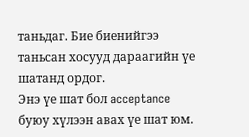таньдаг. Бие биенийгээ таньсан хосууд дараагийн үе шатанд ордог.
Энэ үе шат бол acceptance буюу хүлээн авах үе шат юм.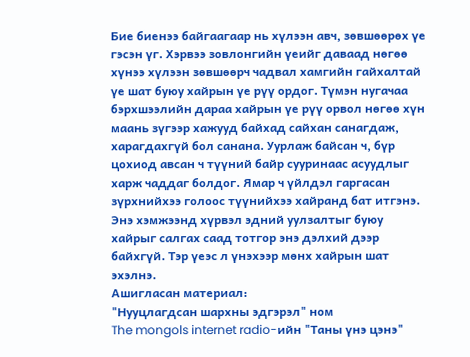Бие биенээ байгаагаар нь хүлээн авч, зөвшөөрөх үе гэсэн үг. Хэрвээ зовлонгийн үеийг даваад нөгөө хүнээ хүлээн зөвшөөрч чадвал хамгийн гайхалтай үе шат буюу хайрын үе рүү ордог. Түмэн нугачаа бэрхшээлийн дараа хайрын үе рүү орвол нөгөө хүн маань зүгээр хажууд байхад сайхан санагдаж, харагдахгүй бол санана. Уурлаж байсан ч, бүр цохиод авсан ч түүний байр сууринаас асуудлыг харж чаддаг болдог. Ямар ч үйлдэл гаргасан зүрхнийхээ голоос түүнийхээ хайранд бат итгэнэ. Энэ хэмжээнд хүрвэл эдний уулзалтыг буюу хайрыг салгах саад тотгор энэ дэлхий дээр байхгүй. Тэр үеэс л үнэхээр мөнх хайрын шат эхэлнэ.
Ашигласан материал:
"Нууцлагдсан шархны эдгэрэл" ном
The mongols internet radio-ийн "Таны үнэ цэнэ"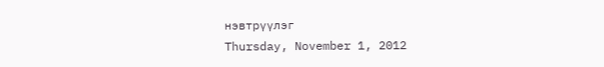нэвтрүүлэг
Thursday, November 1, 2012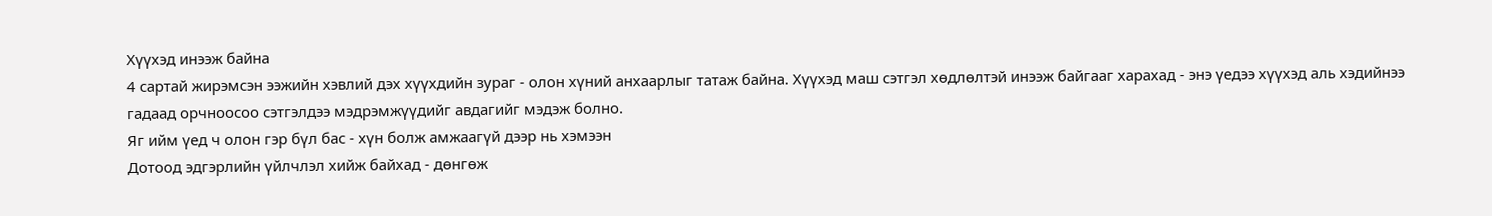Хүүхэд инээж байна
4 сартай жирэмсэн ээжийн хэвлий дэх хүүхдийн зураг - олон хүний анхаарлыг татаж байна. Хүүхэд маш сэтгэл хөдлөлтэй инээж байгааг харахад - энэ үедээ хүүхэд аль хэдийнээ
гадаад орчноосоо сэтгэлдээ мэдрэмжүүдийг авдагийг мэдэж болно.
Яг ийм үед ч олон гэр бүл бас - хүн болж амжаагүй дээр нь хэмээн
Дотоод эдгэрлийн үйлчлэл хийж байхад - дөнгөж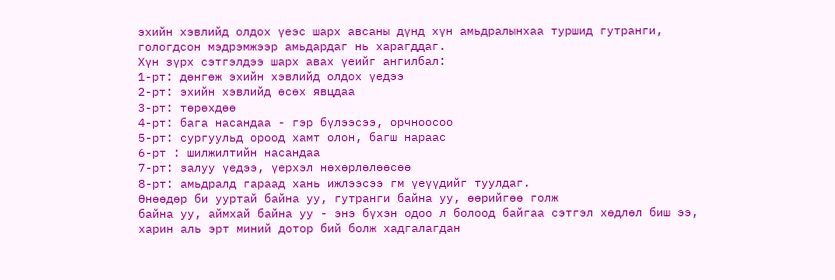эхийн хэвлийд олдох үеэс шарх авсаны дүнд хүн амьдралынхаа туршид гутранги,
гологдсон мэдрэмжээр амьдардаг нь харагддаг.
Хүн зүрх сэтгэлдээ шарх авах үеийг ангилбал:
1-рт: дөнгөж эхийн хэвлийд олдох үедээ
2-рт: эхийн хэвлийд өсөх явцдаа
3-рт: төрөхдөө
4-рт: бага насандаа - гэр бүлээсээ, орчноосоо
5-рт: сургуульд ороод хамт олон, багш нараас
6-рт : шилжилтийн насандаа
7-рт: залуу үедээ, үерхэл нөхөрлөлөөсөө
8-рт: амьдралд гараад хань ижлээсээ гм үеүүдийг туулдаг.
Өнөөдөр би ууртай байна уу, гутранги байна уу, өөрийгөө голж
байна уу, аймхай байна уу - энэ бүхэн одоо л болоод байгаа сэтгэл хөдлөл биш ээ, харин аль эрт миний дотор бий болж хадгалагдан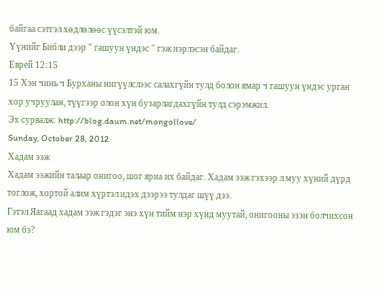байгаа сэтгэл хөдлөлөөс үүсэлтэй юм.
Үүнийг Библи дээр " гашуун үндэс " гэж нэрлэсэн байдаг.
Еврей 12:15
15 Хэн чинь ч Бурханы нигүүлслээс салахгүйн тулд болон ямар ч гашуун үндэс урган хор учруулан, түүгээр олон хүн бузарлагдахгүйн тулд сэрэмжил.
Эх сурвалж: http://blog.daum.net/mongollove/
Sunday, October 28, 2012
Хадам ээж
Хадам ээжийн талаар онигоо, шог яриа их байдаг. Хадам ээж гэхээр л муу хүний дүрд тоглож, хортой алим хүртэл идэх дээрээ тулдаг шүү дээ.
Гэтэл Яагаад хадам ээж гэдэг энэ хүн тийм нэр хүнд муутай, онигооны эзэн болчихсон юм бэ?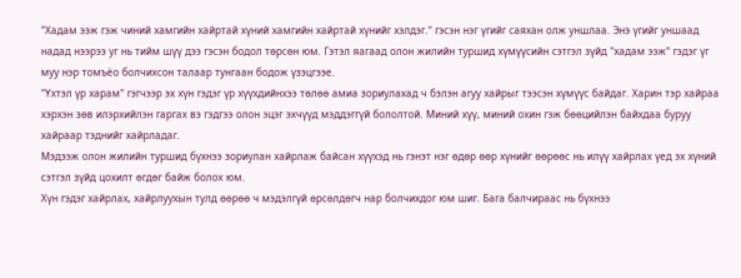"Хадам ээж гэж чиний хамгийн хайртай хүний хамгийн хайртай хүнийг хэлдэг." гэсэн нэг үгийг саяхан олж уншлаа. Энэ үгийг уншаад надад нээрээ уг нь тийм шүү дээ гэсэн бодол төрсөн юм. Гэтэл яагаад олон жилийн туршид хүмүүсийн сэтгэл зүйд "хадам ээж" гэдэг үг муу нэр томъёо болчихсон талаар тунгаан бодож үзэцгээе.
"Үхтэл үр харам" гэгчээр эх хүн гэдэг үр хүүхдийнхээ төлөө амиа зориулахад ч бэлэн агуу хайрыг тээсэн хүмүүс байдаг. Харин тэр хайраа хэрхэн зөв илэрхийлэн гаргах вэ гэдгээ олон эцэг эхчүүд мэддэггүй бололтой. Миний хүү, миний охин гэж бөөцийлэн байхдаа буруу хайраар тэднийг хайрладаг.
Мэдээж олон жилийн туршид бүхнээ зориулан хайрлаж байсан хүүхэд нь гэнэт нэг өдөр өөр хүнийг өөрөөс нь илүү хайрлах үед эх хүний сэтгэл зүйд цохилт өгдөг байж болох юм.
Хүн гэдэг хайрлах, хайрлуухын тулд өөрөө ч мэдэлгүй өрсөлдөгч нар болчихдог юм шиг. Бага балчираас нь бүхнээ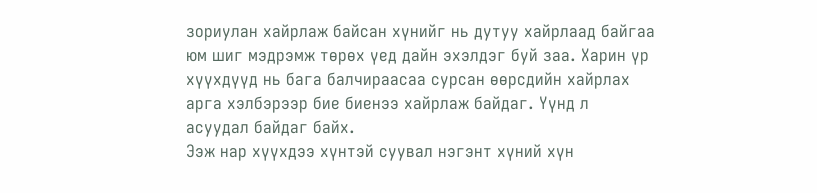зориулан хайрлаж байсан хүнийг нь дутуу хайрлаад байгаа юм шиг мэдрэмж төрөх үед дайн эхэлдэг буй заа. Харин үр хүүхдүүд нь бага балчираасаа сурсан өөрсдийн хайрлах арга хэлбэрээр бие биенээ хайрлаж байдаг. Үүнд л асуудал байдаг байх.
Ээж нар хүүхдээ хүнтэй суувал нэгэнт хүний хүн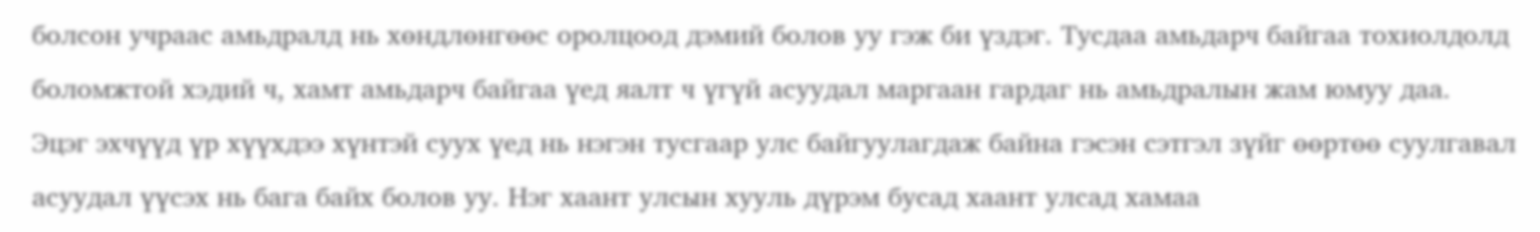болсон учраас амьдралд нь хөндлөнгөөс оролцоод дэмий болов уу гэж би үздэг. Тусдаа амьдарч байгаа тохиолдолд боломжтой хэдий ч, хамт амьдарч байгаа үед яалт ч үгүй асуудал маргаан гардаг нь амьдралын жам юмуу даа.
Эцэг эхчүүд үр хүүхдээ хүнтэй суух үед нь нэгэн тусгаар улс байгуулагдаж байна гэсэн сэтгэл зүйг өөртөө суулгавал асуудал үүсэх нь бага байх болов уу. Нэг хаант улсын хууль дүрэм бусад хаант улсад хамаа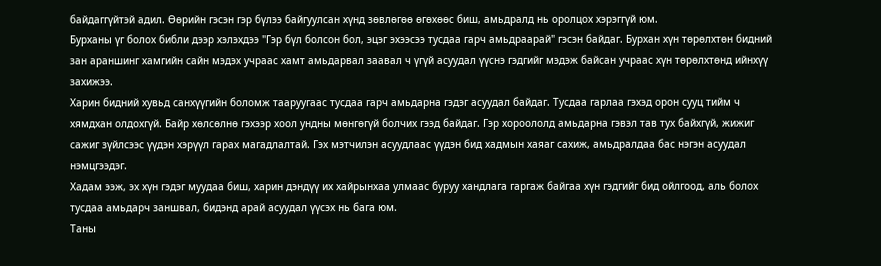байдаггүйтэй адил. Өөрийн гэсэн гэр бүлээ байгуулсан хүнд зөвлөгөө өгөхөөс биш, амьдралд нь оролцох хэрэггүй юм.
Бурханы үг болох библи дээр хэлэхдээ "Гэр бүл болсон бол, эцэг эхээсээ тусдаа гарч амьдраарай" гэсэн байдаг. Бурхан хүн төрөлхтөн бидний зан араншинг хамгийн сайн мэдэх учраас хамт амьдарвал заавал ч үгүй асуудал үүснэ гэдгийг мэдэж байсан учраас хүн төрөлхтөнд ийнхүү захижээ.
Харин бидний хувьд санхүүгийн боломж тааруугаас тусдаа гарч амьдарна гэдэг асуудал байдаг. Тусдаа гарлаа гэхэд орон сууц тийм ч хямдхан олдохгүй. Байр хөлсөлнө гэхээр хоол ундны мөнгөгүй болчих гээд байдаг. Гэр хороололд амьдарна гэвэл тав тух байхгүй, жижиг сажиг зүйлсээс үүдэн хэрүүл гарах магадлалтай. Гэх мэтчилэн асуудлаас үүдэн бид хадмын хаяаг сахиж, амьдралдаа бас нэгэн асуудал нэмцгээдэг.
Хадам ээж, эх хүн гэдэг муудаа биш, харин дэндүү их хайрынхаа улмаас буруу хандлага гаргаж байгаа хүн гэдгийг бид ойлгоод, аль болох тусдаа амьдарч заншвал, бидэнд арай асуудал үүсэх нь бага юм.
Таны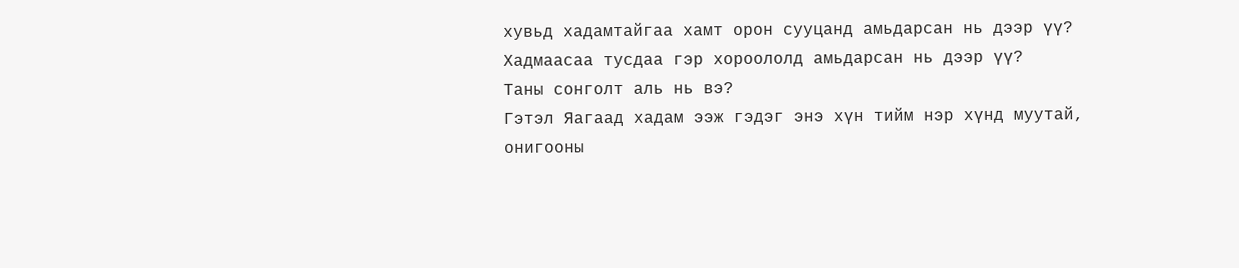хувьд хадамтайгаа хамт орон сууцанд амьдарсан нь дээр үү?
Хадмаасаа тусдаа гэр хороололд амьдарсан нь дээр үү?
Таны сонголт аль нь вэ?
Гэтэл Яагаад хадам ээж гэдэг энэ хүн тийм нэр хүнд муутай, онигооны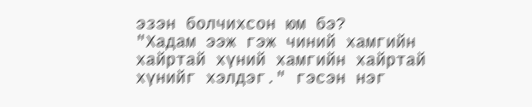эзэн болчихсон юм бэ?
"Хадам ээж гэж чиний хамгийн хайртай хүний хамгийн хайртай хүнийг хэлдэг." гэсэн нэг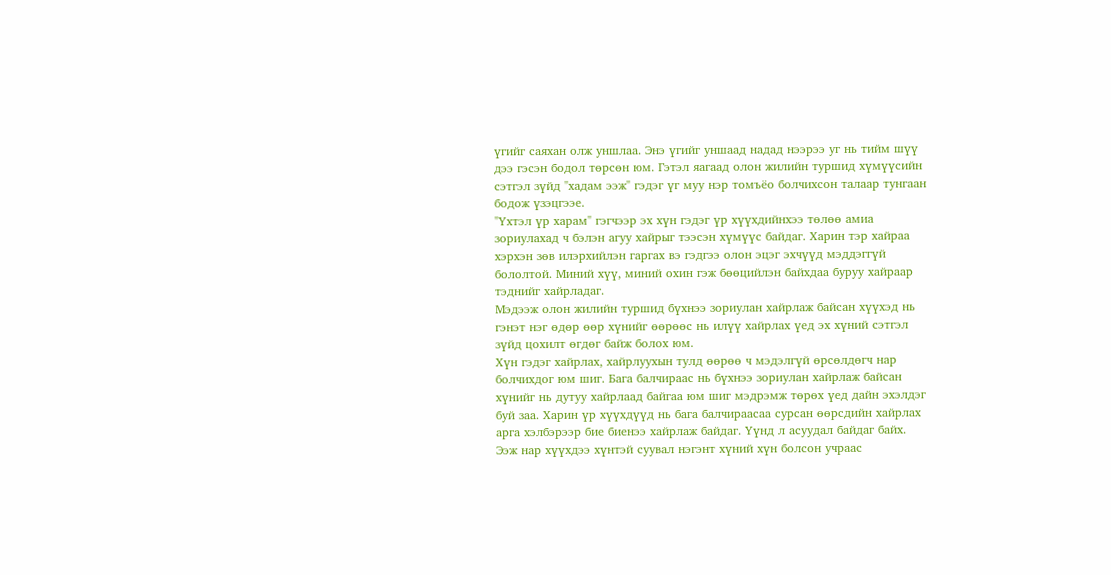үгийг саяхан олж уншлаа. Энэ үгийг уншаад надад нээрээ уг нь тийм шүү дээ гэсэн бодол төрсөн юм. Гэтэл яагаад олон жилийн туршид хүмүүсийн сэтгэл зүйд "хадам ээж" гэдэг үг муу нэр томъёо болчихсон талаар тунгаан бодож үзэцгээе.
"Үхтэл үр харам" гэгчээр эх хүн гэдэг үр хүүхдийнхээ төлөө амиа зориулахад ч бэлэн агуу хайрыг тээсэн хүмүүс байдаг. Харин тэр хайраа хэрхэн зөв илэрхийлэн гаргах вэ гэдгээ олон эцэг эхчүүд мэддэггүй бололтой. Миний хүү, миний охин гэж бөөцийлэн байхдаа буруу хайраар тэднийг хайрладаг.
Мэдээж олон жилийн туршид бүхнээ зориулан хайрлаж байсан хүүхэд нь гэнэт нэг өдөр өөр хүнийг өөрөөс нь илүү хайрлах үед эх хүний сэтгэл зүйд цохилт өгдөг байж болох юм.
Хүн гэдэг хайрлах, хайрлуухын тулд өөрөө ч мэдэлгүй өрсөлдөгч нар болчихдог юм шиг. Бага балчираас нь бүхнээ зориулан хайрлаж байсан хүнийг нь дутуу хайрлаад байгаа юм шиг мэдрэмж төрөх үед дайн эхэлдэг буй заа. Харин үр хүүхдүүд нь бага балчираасаа сурсан өөрсдийн хайрлах арга хэлбэрээр бие биенээ хайрлаж байдаг. Үүнд л асуудал байдаг байх.
Ээж нар хүүхдээ хүнтэй суувал нэгэнт хүний хүн болсон учраас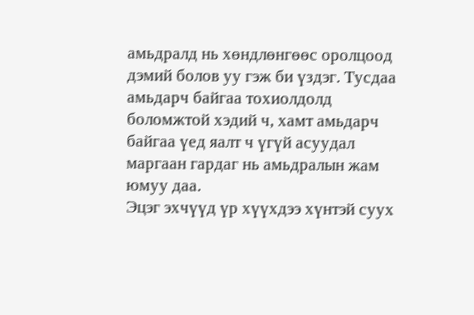амьдралд нь хөндлөнгөөс оролцоод дэмий болов уу гэж би үздэг. Тусдаа амьдарч байгаа тохиолдолд боломжтой хэдий ч, хамт амьдарч байгаа үед яалт ч үгүй асуудал маргаан гардаг нь амьдралын жам юмуу даа.
Эцэг эхчүүд үр хүүхдээ хүнтэй суух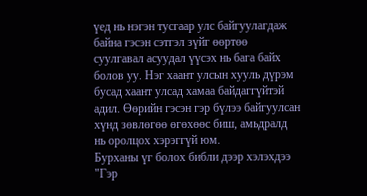үед нь нэгэн тусгаар улс байгуулагдаж байна гэсэн сэтгэл зүйг өөртөө суулгавал асуудал үүсэх нь бага байх болов уу. Нэг хаант улсын хууль дүрэм бусад хаант улсад хамаа байдаггүйтэй адил. Өөрийн гэсэн гэр бүлээ байгуулсан хүнд зөвлөгөө өгөхөөс биш, амьдралд нь оролцох хэрэггүй юм.
Бурханы үг болох библи дээр хэлэхдээ "Гэр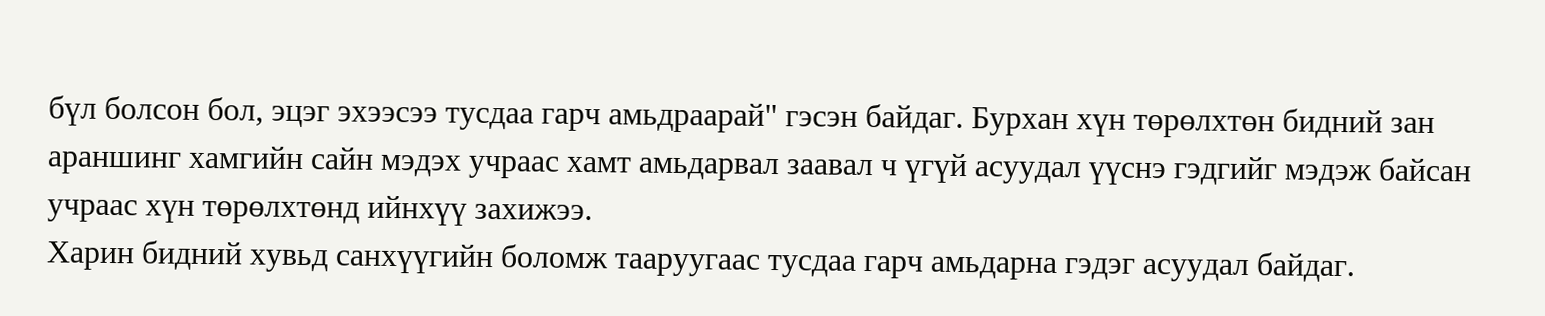бүл болсон бол, эцэг эхээсээ тусдаа гарч амьдраарай" гэсэн байдаг. Бурхан хүн төрөлхтөн бидний зан араншинг хамгийн сайн мэдэх учраас хамт амьдарвал заавал ч үгүй асуудал үүснэ гэдгийг мэдэж байсан учраас хүн төрөлхтөнд ийнхүү захижээ.
Харин бидний хувьд санхүүгийн боломж тааруугаас тусдаа гарч амьдарна гэдэг асуудал байдаг.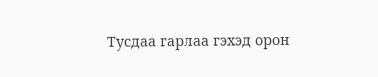Тусдаа гарлаа гэхэд орон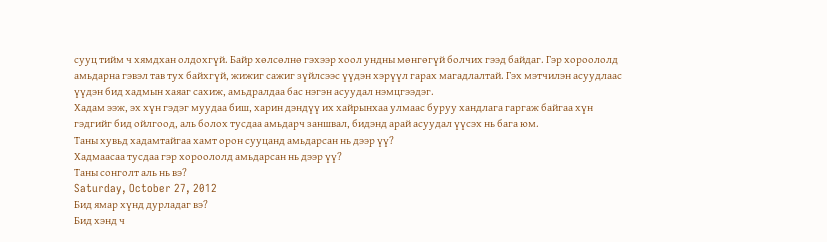сууц тийм ч хямдхан олдохгүй. Байр хөлсөлнө гэхээр хоол ундны мөнгөгүй болчих гээд байдаг. Гэр хороололд амьдарна гэвэл тав тух байхгүй, жижиг сажиг зүйлсээс үүдэн хэрүүл гарах магадлалтай. Гэх мэтчилэн асуудлаас үүдэн бид хадмын хаяаг сахиж, амьдралдаа бас нэгэн асуудал нэмцгээдэг.
Хадам ээж, эх хүн гэдэг муудаа биш, харин дэндүү их хайрынхаа улмаас буруу хандлага гаргаж байгаа хүн гэдгийг бид ойлгоод, аль болох тусдаа амьдарч заншвал, бидэнд арай асуудал үүсэх нь бага юм.
Таны хувьд хадамтайгаа хамт орон сууцанд амьдарсан нь дээр үү?
Хадмаасаа тусдаа гэр хороололд амьдарсан нь дээр үү?
Таны сонголт аль нь вэ?
Saturday, October 27, 2012
Бид ямар хүнд дурладаг вэ?
Бид хэнд ч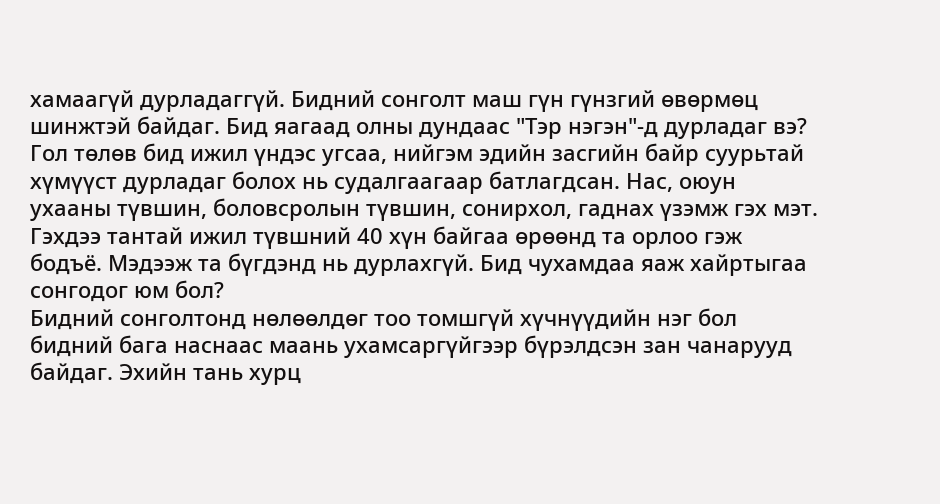хамаагүй дурладаггүй. Бидний сонголт маш гүн гүнзгий өвөрмөц шинжтэй байдаг. Бид яагаад олны дундаас "Тэр нэгэн"-д дурладаг вэ?
Гол төлөв бид ижил үндэс угсаа, нийгэм эдийн засгийн байр суурьтай хүмүүст дурладаг болох нь судалгаагаар батлагдсан. Нас, оюун ухааны түвшин, боловсролын түвшин, сонирхол, гаднах үзэмж гэх мэт. Гэхдээ тантай ижил түвшний 40 хүн байгаа өрөөнд та орлоо гэж бодъё. Мэдээж та бүгдэнд нь дурлахгүй. Бид чухамдаа яаж хайртыгаа сонгодог юм бол?
Бидний сонголтонд нөлөөлдөг тоо томшгүй хүчнүүдийн нэг бол бидний бага наснаас маань ухамсаргүйгээр бүрэлдсэн зан чанарууд байдаг. Эхийн тань хурц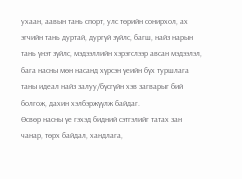ухаан, аавын тань спорт, улс төрийн сонирхол, ах эгчийн тань дуртай, дургүй зүйлс, багш, найз нарын тань үнэт зүйлс, мэдээллийн хэрэгслээр авсан мэдээлэл, бага насны мөн насанд хүрсэн үеийн бүх туршлага таны идеал найз залуу/бүсгүйн хэв загварыг бий болгож, дахин хэлбэржүүлж байдаг.
Өсвөр насны үе гэхэд бидний сэтгэлийг татах зан чанар, төрх байдал, хандлага,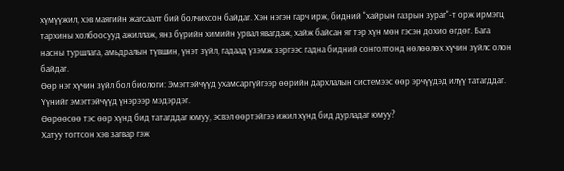хүмүүжил, хэв маягийн жагсаалт бий болчихсон байдаг. Хэн нэгэн гарч ирж, бидний "хайрын газрын зураг"-т орж ирмэгц тархины холбоосууд ажиллаж, янз бүрийн химийн урвал явагдаж, хайж байсан яг тэр хүн мөн гэсэн дохио өгдөг. Бага насны туршлага, амьдралын түвшин, үнэт зүйл, гадаад үзэмж зэргээс гадна бидний сонголтонд нөлөөлөх хүчин зүйлс олон байдаг.
Өөр нэг хүчин зүйл бол биологи: Эмэгтэйчүүд ухамсаргүйгээр өөрийн дархлалын системээс өөр эрчүүдэд илүү татагддаг. Үүнийг эмэгтэйчүүд үнэрээр мэдэрдэг.
Өөрөөсөө тэс өөр хүнд бид татагддаг юмуу, эсвэл өөртэйгээ ижил хүнд бид дурладаг юмуу?
Хатуу тогтсон хэв загвар гэж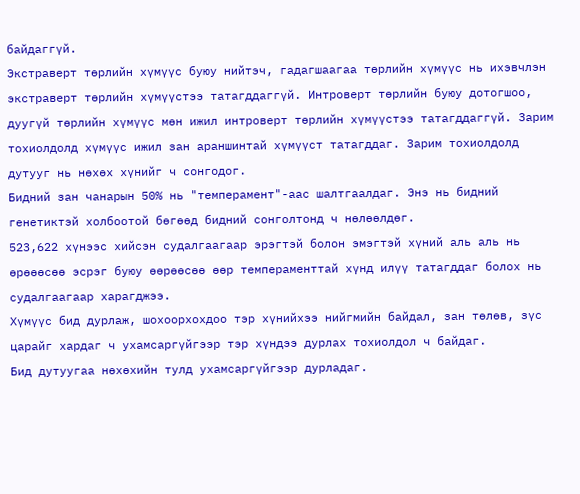байдаггүй.
Экстраверт төрлийн хүмүүс буюу нийтэч, гадагшаагаа төрлийн хүмүүс нь ихэвчлэн экстраверт төрлийн хүмүүстээ татагддаггүй. Интроверт төрлийн буюу дотогшоо, дуугүй төрлийн хүмүүс мөн ижил интроверт төрлийн хүмүүстээ татагддаггүй. Зарим тохиолдолд хүмүүс ижил зан араншинтай хүмүүст татагддаг. Зарим тохиолдолд дутууг нь нөхөх хүнийг ч сонгодог.
Бидний зан чанарын 50% нь "темперамент"-аас шалтгаалдаг. Энэ нь бидний генетиктэй холбоотой бөгөөд бидний сонголтонд ч нөлөөлдөг.
523,622 хүнээс хийсэн судалгаагаар эрэгтэй болон эмэгтэй хүний аль аль нь өрөөөсөө эсрэг буюу өөрөөсөө өөр темпераменттай хүнд илүү татагддаг болох нь судалгаагаар харагджээ.
Хүмүүс бид дурлаж, шохоорхохдоо тэр хүнийхээ нийгмийн байдал, зан төлөв, зүс царайг хардаг ч ухамсаргүйгээр тэр хүндээ дурлах тохиолдол ч байдаг.
Бид дутуугаа нөхөхийн тулд ухамсаргүйгээр дурладаг.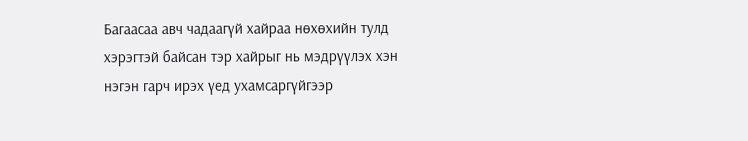Багаасаа авч чадаагүй хайраа нөхөхийн тулд хэрэгтэй байсан тэр хайрыг нь мэдрүүлэх хэн нэгэн гарч ирэх үед ухамсаргүйгээр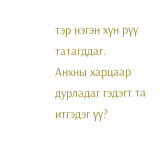тэр нэгэн хүн рүү татагддаг.
Анхны харцаар дурладаг гэдэгт та итгэдэг үү?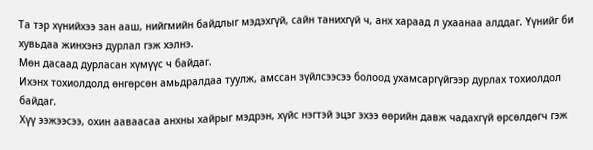Та тэр хүнийхээ зан ааш, нийгмийн байдлыг мэдэхгүй, сайн танихгүй ч, анх хараад л ухаанаа алддаг. Үүнийг би хувьдаа жинхэнэ дурлал гэж хэлнэ.
Мөн дасаад дурласан хүмүүс ч байдаг.
Ихэнх тохиолдолд өнгөрсөн амьдралдаа туулж, амссан зүйлсээсээ болоод ухамсаргүйгээр дурлах тохиолдол байдаг.
Хүү ээжээсээ, охин ааваасаа анхны хайрыг мэдрэн, хүйс нэгтэй эцэг эхээ өөрийн давж чадахгүй өрсөлдөгч гэж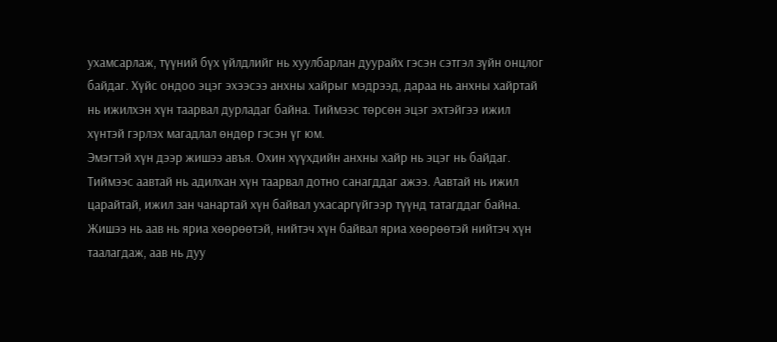ухамсарлаж, түүний бүх үйлдлийг нь хуулбарлан дуурайх гэсэн сэтгэл зүйн онцлог байдаг. Хүйс ондоо эцэг эхээсээ анхны хайрыг мэдрээд, дараа нь анхны хайртай нь ижилхэн хүн таарвал дурладаг байна. Тиймээс төрсөн эцэг эхтэйгээ ижил хүнтэй гэрлэх магадлал өндөр гэсэн үг юм.
Эмэгтэй хүн дээр жишээ авъя. Охин хүүхдийн анхны хайр нь эцэг нь байдаг. Тиймээс аавтай нь адилхан хүн таарвал дотно санагддаг ажээ. Аавтай нь ижил царайтай, ижил зан чанартай хүн байвал ухасаргүйгээр түүнд татагддаг байна. Жишээ нь аав нь яриа хөөрөөтэй, нийтэч хүн байвал яриа хөөрөөтэй нийтэч хүн таалагдаж, аав нь дуу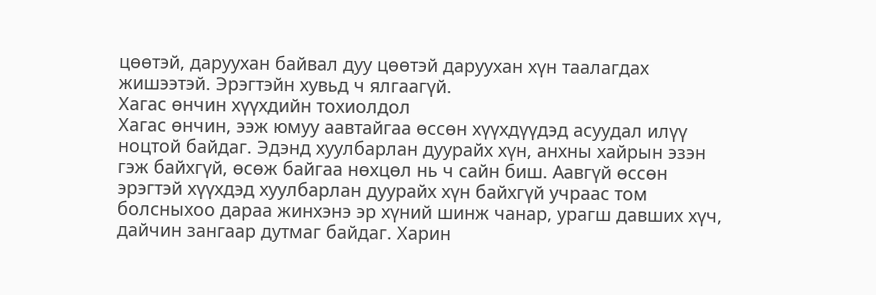цөөтэй, даруухан байвал дуу цөөтэй даруухан хүн таалагдах жишээтэй. Эрэгтэйн хувьд ч ялгаагүй.
Хагас өнчин хүүхдийн тохиолдол
Хагас өнчин, ээж юмуу аавтайгаа өссөн хүүхдүүдэд асуудал илүү ноцтой байдаг. Эдэнд хуулбарлан дуурайх хүн, анхны хайрын эзэн гэж байхгүй, өсөж байгаа нөхцөл нь ч сайн биш. Аавгүй өссөн эрэгтэй хүүхдэд хуулбарлан дуурайх хүн байхгүй учраас том болсныхоо дараа жинхэнэ эр хүний шинж чанар, урагш давших хүч, дайчин зангаар дутмаг байдаг. Харин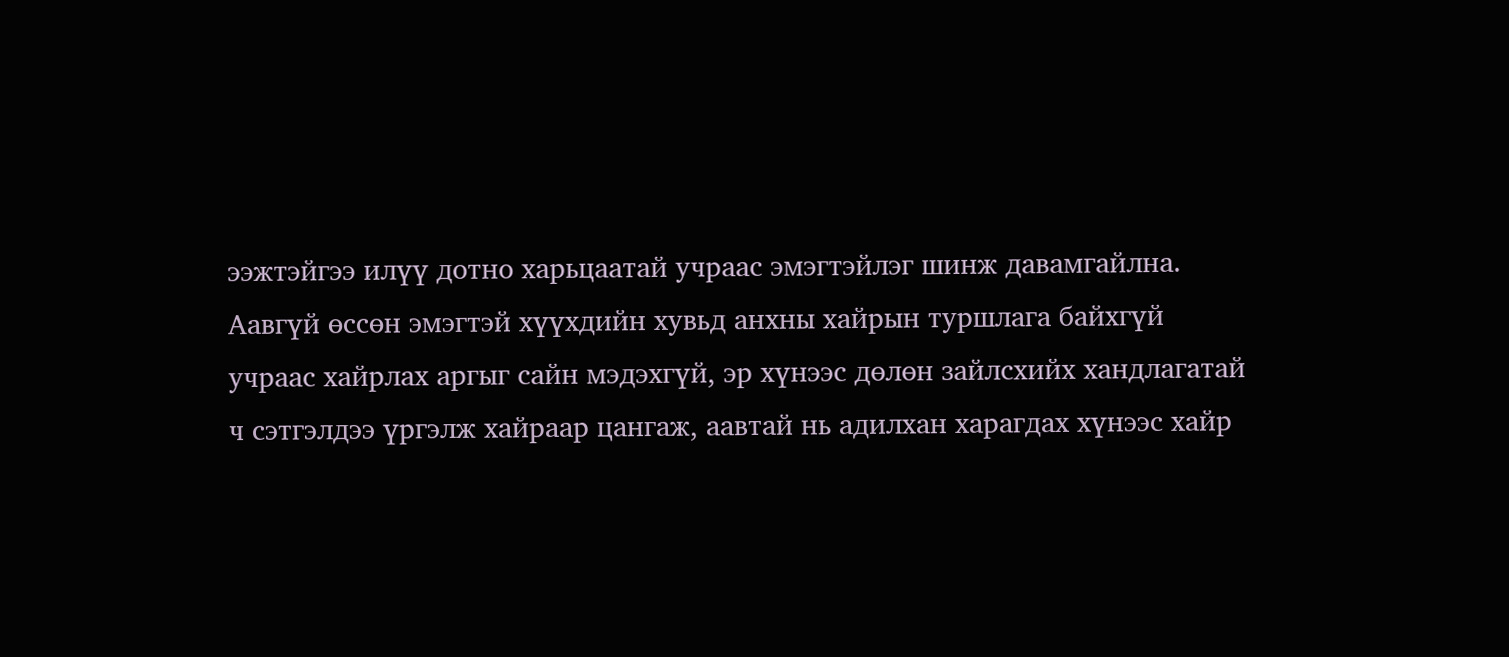ээжтэйгээ илүү дотно харьцаатай учраас эмэгтэйлэг шинж давамгайлна.
Аавгүй өссөн эмэгтэй хүүхдийн хувьд анхны хайрын туршлага байхгүй учраас хайрлах аргыг сайн мэдэхгүй, эр хүнээс дөлөн зайлсхийх хандлагатай ч сэтгэлдээ үргэлж хайраар цангаж, аавтай нь адилхан харагдах хүнээс хайр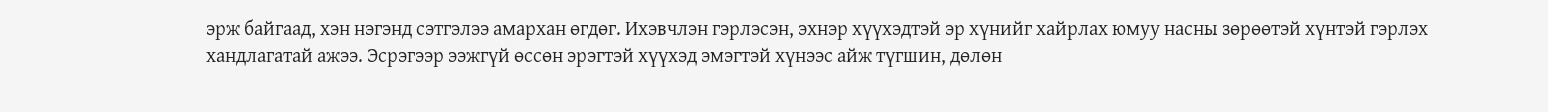эрж байгаад, хэн нэгэнд сэтгэлээ амархан өгдөг. Ихэвчлэн гэрлэсэн, эхнэр хүүхэдтэй эр хүнийг хайрлах юмуу насны зөрөөтэй хүнтэй гэрлэх хандлагатай ажээ. Эсрэгээр ээжгүй өссөн эрэгтэй хүүхэд эмэгтэй хүнээс айж түгшин, дөлөн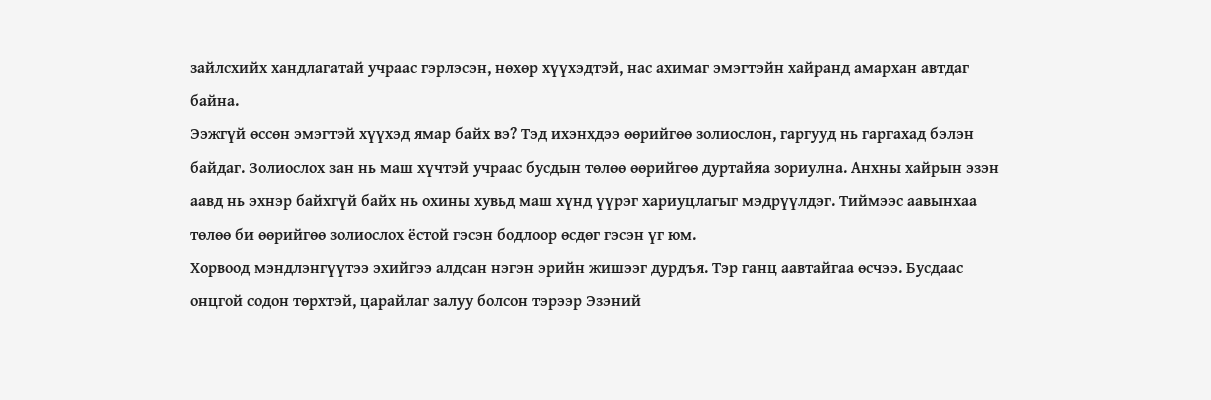зайлсхийх хандлагатай учраас гэрлэсэн, нөхөр хүүхэдтэй, нас ахимаг эмэгтэйн хайранд амархан автдаг байна.
Ээжгүй өссөн эмэгтэй хүүхэд ямар байх вэ? Тэд ихэнхдээ өөрийгөө золиослон, гаргууд нь гаргахад бэлэн байдаг. Золиослох зан нь маш хүчтэй учраас бусдын төлөө өөрийгөө дуртайяа зориулна. Анхны хайрын эзэн аавд нь эхнэр байхгүй байх нь охины хувьд маш хүнд үүрэг хариуцлагыг мэдрүүлдэг. Тиймээс аавынхаа төлөө би өөрийгөө золиослох ёстой гэсэн бодлоор өсдөг гэсэн үг юм.
Хорвоод мэндлэнгүүтээ эхийгээ алдсан нэгэн эрийн жишээг дурдъя. Тэр ганц аавтайгаа өсчээ. Бусдаас онцгой содон төрхтэй, царайлаг залуу болсон тэрээр Эзэний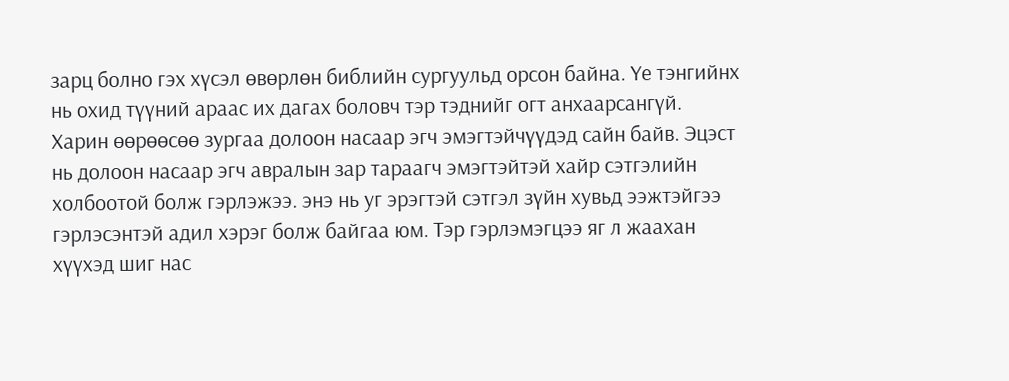зарц болно гэх хүсэл өвөрлөн библийн сургуульд орсон байна. Үе тэнгийнх нь охид түүний араас их дагах боловч тэр тэднийг огт анхаарсангүй. Харин өөрөөсөө зургаа долоон насаар эгч эмэгтэйчүүдэд сайн байв. Эцэст нь долоон насаар эгч авралын зар тараагч эмэгтэйтэй хайр сэтгэлийн холбоотой болж гэрлэжээ. энэ нь уг эрэгтэй сэтгэл зүйн хувьд ээжтэйгээ гэрлэсэнтэй адил хэрэг болж байгаа юм. Тэр гэрлэмэгцээ яг л жаахан хүүхэд шиг нас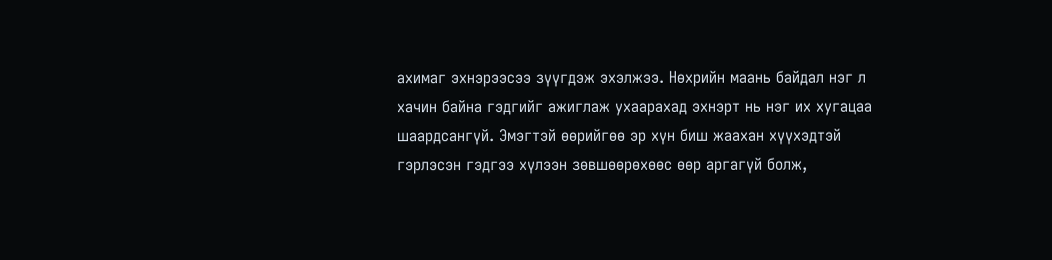ахимаг эхнэрээсээ зүүгдэж эхэлжээ. Нөхрийн маань байдал нэг л хачин байна гэдгийг ажиглаж ухаарахад эхнэрт нь нэг их хугацаа шаардсангүй. Эмэгтэй өөрийгөө эр хүн биш жаахан хүүхэдтэй гэрлэсэн гэдгээ хүлээн зөвшөөрөхөөс өөр аргагүй болж,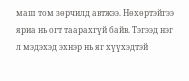маш том зөрчилд автжээ. Нөхөртэйгээ яриа нь огт таарахгүй байв. Тэгээд нэг л мэдэхэд эхнэр нь яг хүүхэдтэй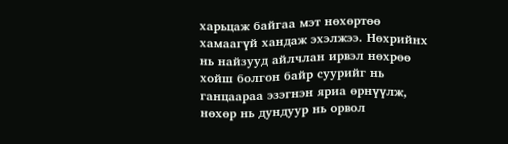харьцаж байгаа мэт нөхөртөө хамаагүй хандаж эхэлжээ. Нөхрийнх нь найзууд айлчлан ирвэл нөхрөө хойш болгон байр суурийг нь ганцаараа эзэгнэн яриа өрнүүлж, нөхөр нь дундуур нь орвол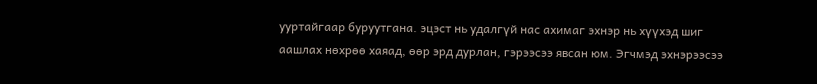ууртайгаар буруутгана. эцэст нь удалгүй нас ахимаг эхнэр нь хүүхэд шиг аашлах нөхрөө хаяад, өөр эрд дурлан, гэрээсээ явсан юм. Эгчмэд эхнэрээсээ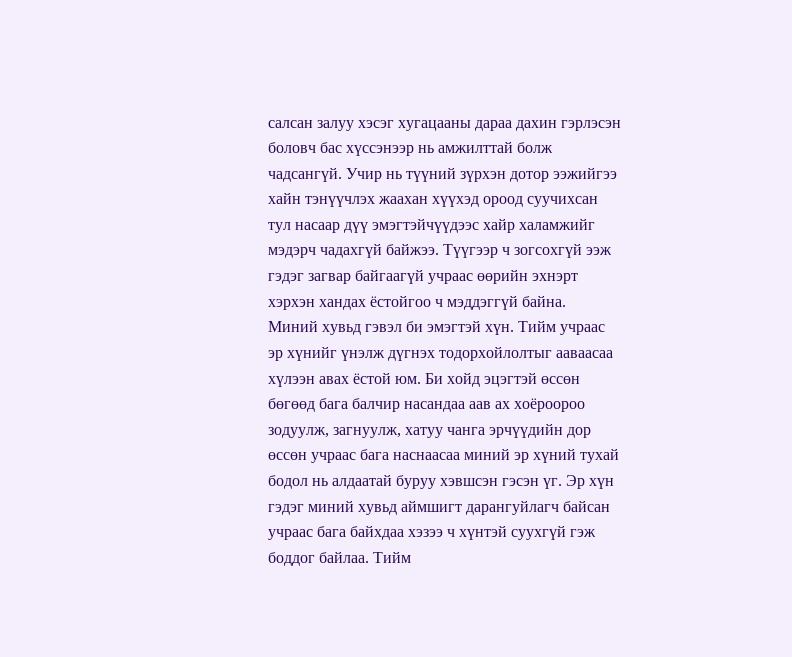салсан залуу хэсэг хугацааны дараа дахин гэрлэсэн боловч бас хүссэнээр нь амжилттай болж чадсангүй. Учир нь түүний зүрхэн дотор ээжийгээ хайн тэнүүчлэх жаахан хүүхэд ороод суучихсан тул насаар дүү эмэгтэйчүүдээс хайр халамжийг мэдэрч чадахгүй байжээ. Түүгээр ч зогсохгүй ээж гэдэг загвар байгаагүй учраас өөрийн эхнэрт хэрхэн хандах ёстойгоо ч мэддэггүй байна.
Миний хувьд гэвэл би эмэгтэй хүн. Тийм учраас эр хүнийг үнэлж дүгнэх тодорхойлолтыг ааваасаа хүлээн авах ёстой юм. Би хойд эцэгтэй өссөн бөгөөд бага балчир насандаа аав ах хоёроороо зодуулж, загнуулж, хатуу чанга эрчүүдийн дор өссөн учраас бага наснаасаа миний эр хүний тухай бодол нь алдаатай буруу хэвшсэн гэсэн үг. Эр хүн гэдэг миний хувьд аймшигт дарангуйлагч байсан учраас бага байхдаа хэзээ ч хүнтэй суухгүй гэж боддог байлаа. Тийм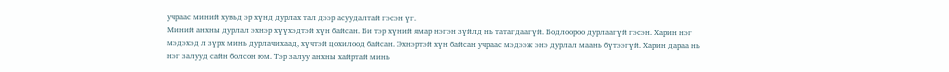учраас миний хувьд эр хүнд дурлах тал дээр асуудалтай гэсэн үг.
Миний анхны дурлал эхнэр хүүхэдтэй хүн байсан. Би тэр хүний ямар нэгэн зүйлд нь татагдаагүй. Бодлоороо дурлаагүй гэсэн. Харин нэг мэдэхэд л зүрх минь дурлачихаад, хүчтэй цохилоод байсан. Эхнэртэй хүн байсан учраас мэдээж энэ дурлал маань бүтээгүй. Харин дараа нь нэг залууд сайн болсон юм. Тэр залуу анхны хайртай минь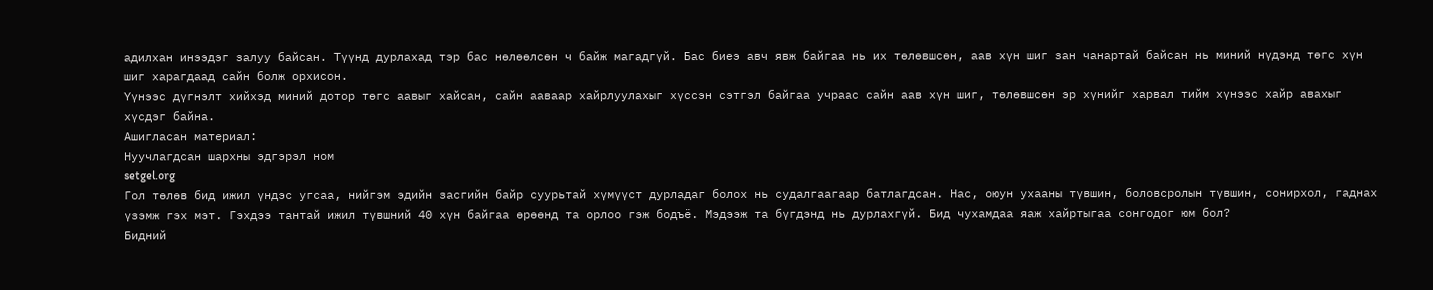адилхан инээдэг залуу байсан. Түүнд дурлахад тэр бас нөлөөлсөн ч байж магадгүй. Бас биеэ авч явж байгаа нь их төлөвшсөн, аав хүн шиг зан чанартай байсан нь миний нүдэнд төгс хүн шиг харагдаад сайн болж орхисон.
Үүнээс дүгнэлт хийхэд миний дотор төгс аавыг хайсан, сайн ааваар хайрлуулахыг хүссэн сэтгэл байгаа учраас сайн аав хүн шиг, төлөвшсөн эр хүнийг харвал тийм хүнээс хайр авахыг хүсдэг байна.
Ашигласан материал:
Нуучлагдсан шархны эдгэрэл ном
setgel.org
Гол төлөв бид ижил үндэс угсаа, нийгэм эдийн засгийн байр суурьтай хүмүүст дурладаг болох нь судалгаагаар батлагдсан. Нас, оюун ухааны түвшин, боловсролын түвшин, сонирхол, гаднах үзэмж гэх мэт. Гэхдээ тантай ижил түвшний 40 хүн байгаа өрөөнд та орлоо гэж бодъё. Мэдээж та бүгдэнд нь дурлахгүй. Бид чухамдаа яаж хайртыгаа сонгодог юм бол?
Бидний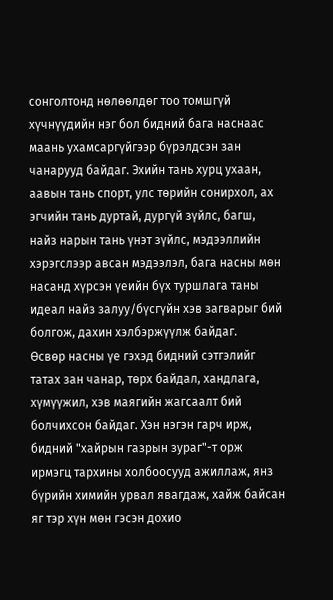сонголтонд нөлөөлдөг тоо томшгүй хүчнүүдийн нэг бол бидний бага наснаас маань ухамсаргүйгээр бүрэлдсэн зан чанарууд байдаг. Эхийн тань хурц ухаан, аавын тань спорт, улс төрийн сонирхол, ах эгчийн тань дуртай, дургүй зүйлс, багш, найз нарын тань үнэт зүйлс, мэдээллийн хэрэгслээр авсан мэдээлэл, бага насны мөн насанд хүрсэн үеийн бүх туршлага таны идеал найз залуу/бүсгүйн хэв загварыг бий болгож, дахин хэлбэржүүлж байдаг.
Өсвөр насны үе гэхэд бидний сэтгэлийг татах зан чанар, төрх байдал, хандлага, хүмүүжил, хэв маягийн жагсаалт бий болчихсон байдаг. Хэн нэгэн гарч ирж, бидний "хайрын газрын зураг"-т орж ирмэгц тархины холбоосууд ажиллаж, янз бүрийн химийн урвал явагдаж, хайж байсан яг тэр хүн мөн гэсэн дохио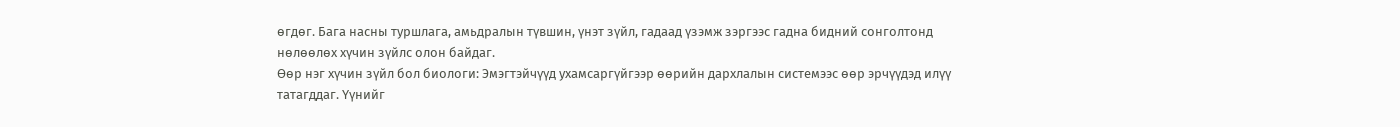өгдөг. Бага насны туршлага, амьдралын түвшин, үнэт зүйл, гадаад үзэмж зэргээс гадна бидний сонголтонд нөлөөлөх хүчин зүйлс олон байдаг.
Өөр нэг хүчин зүйл бол биологи: Эмэгтэйчүүд ухамсаргүйгээр өөрийн дархлалын системээс өөр эрчүүдэд илүү татагддаг. Үүнийг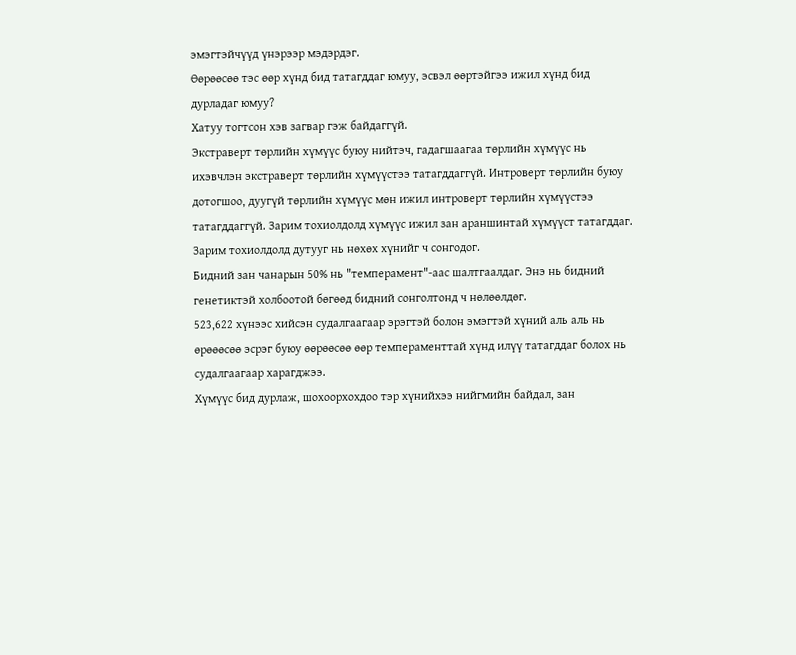эмэгтэйчүүд үнэрээр мэдэрдэг.
Өөрөөсөө тэс өөр хүнд бид татагддаг юмуу, эсвэл өөртэйгээ ижил хүнд бид дурладаг юмуу?
Хатуу тогтсон хэв загвар гэж байдаггүй.
Экстраверт төрлийн хүмүүс буюу нийтэч, гадагшаагаа төрлийн хүмүүс нь ихэвчлэн экстраверт төрлийн хүмүүстээ татагддаггүй. Интроверт төрлийн буюу дотогшоо, дуугүй төрлийн хүмүүс мөн ижил интроверт төрлийн хүмүүстээ татагддаггүй. Зарим тохиолдолд хүмүүс ижил зан араншинтай хүмүүст татагддаг. Зарим тохиолдолд дутууг нь нөхөх хүнийг ч сонгодог.
Бидний зан чанарын 50% нь "темперамент"-аас шалтгаалдаг. Энэ нь бидний генетиктэй холбоотой бөгөөд бидний сонголтонд ч нөлөөлдөг.
523,622 хүнээс хийсэн судалгаагаар эрэгтэй болон эмэгтэй хүний аль аль нь өрөөөсөө эсрэг буюу өөрөөсөө өөр темпераменттай хүнд илүү татагддаг болох нь судалгаагаар харагджээ.
Хүмүүс бид дурлаж, шохоорхохдоо тэр хүнийхээ нийгмийн байдал, зан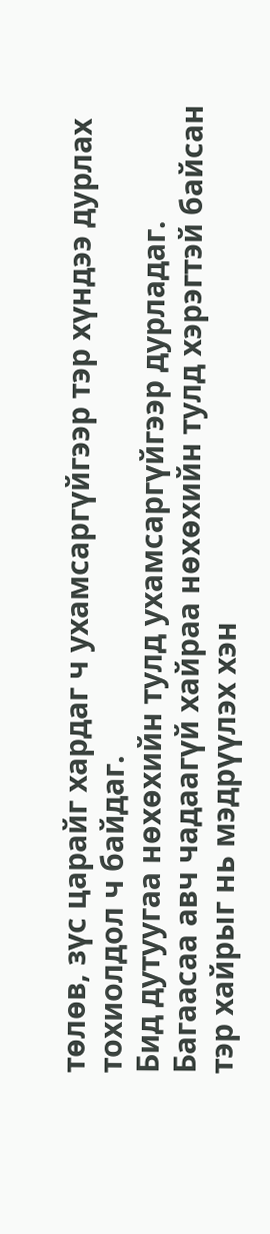төлөв, зүс царайг хардаг ч ухамсаргүйгээр тэр хүндээ дурлах тохиолдол ч байдаг.
Бид дутуугаа нөхөхийн тулд ухамсаргүйгээр дурладаг.
Багаасаа авч чадаагүй хайраа нөхөхийн тулд хэрэгтэй байсан тэр хайрыг нь мэдрүүлэх хэн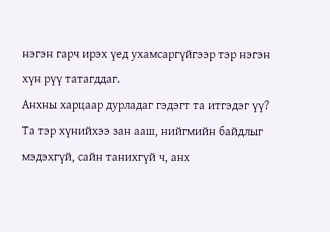нэгэн гарч ирэх үед ухамсаргүйгээр тэр нэгэн хүн рүү татагддаг.
Анхны харцаар дурладаг гэдэгт та итгэдэг үү?
Та тэр хүнийхээ зан ааш, нийгмийн байдлыг мэдэхгүй, сайн танихгүй ч, анх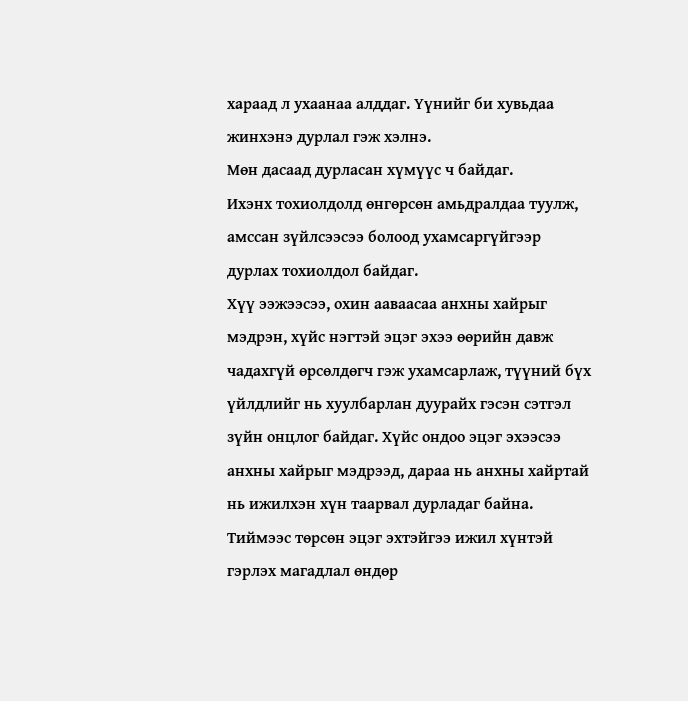хараад л ухаанаа алддаг. Үүнийг би хувьдаа жинхэнэ дурлал гэж хэлнэ.
Мөн дасаад дурласан хүмүүс ч байдаг.
Ихэнх тохиолдолд өнгөрсөн амьдралдаа туулж, амссан зүйлсээсээ болоод ухамсаргүйгээр дурлах тохиолдол байдаг.
Хүү ээжээсээ, охин ааваасаа анхны хайрыг мэдрэн, хүйс нэгтэй эцэг эхээ өөрийн давж чадахгүй өрсөлдөгч гэж ухамсарлаж, түүний бүх үйлдлийг нь хуулбарлан дуурайх гэсэн сэтгэл зүйн онцлог байдаг. Хүйс ондоо эцэг эхээсээ анхны хайрыг мэдрээд, дараа нь анхны хайртай нь ижилхэн хүн таарвал дурладаг байна. Тиймээс төрсөн эцэг эхтэйгээ ижил хүнтэй гэрлэх магадлал өндөр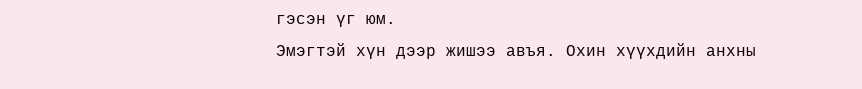гэсэн үг юм.
Эмэгтэй хүн дээр жишээ авъя. Охин хүүхдийн анхны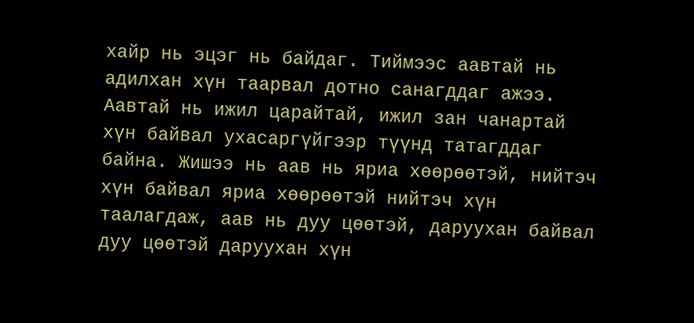хайр нь эцэг нь байдаг. Тиймээс аавтай нь адилхан хүн таарвал дотно санагддаг ажээ. Аавтай нь ижил царайтай, ижил зан чанартай хүн байвал ухасаргүйгээр түүнд татагддаг байна. Жишээ нь аав нь яриа хөөрөөтэй, нийтэч хүн байвал яриа хөөрөөтэй нийтэч хүн таалагдаж, аав нь дуу цөөтэй, даруухан байвал дуу цөөтэй даруухан хүн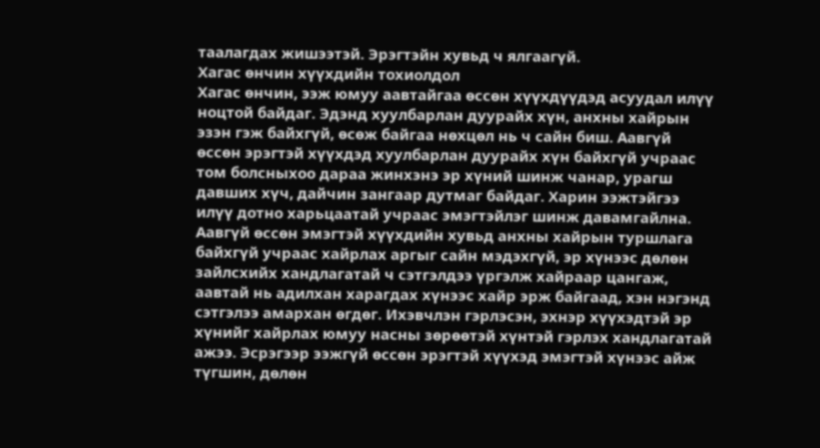таалагдах жишээтэй. Эрэгтэйн хувьд ч ялгаагүй.
Хагас өнчин хүүхдийн тохиолдол
Хагас өнчин, ээж юмуу аавтайгаа өссөн хүүхдүүдэд асуудал илүү ноцтой байдаг. Эдэнд хуулбарлан дуурайх хүн, анхны хайрын эзэн гэж байхгүй, өсөж байгаа нөхцөл нь ч сайн биш. Аавгүй өссөн эрэгтэй хүүхдэд хуулбарлан дуурайх хүн байхгүй учраас том болсныхоо дараа жинхэнэ эр хүний шинж чанар, урагш давших хүч, дайчин зангаар дутмаг байдаг. Харин ээжтэйгээ илүү дотно харьцаатай учраас эмэгтэйлэг шинж давамгайлна.
Аавгүй өссөн эмэгтэй хүүхдийн хувьд анхны хайрын туршлага байхгүй учраас хайрлах аргыг сайн мэдэхгүй, эр хүнээс дөлөн зайлсхийх хандлагатай ч сэтгэлдээ үргэлж хайраар цангаж, аавтай нь адилхан харагдах хүнээс хайр эрж байгаад, хэн нэгэнд сэтгэлээ амархан өгдөг. Ихэвчлэн гэрлэсэн, эхнэр хүүхэдтэй эр хүнийг хайрлах юмуу насны зөрөөтэй хүнтэй гэрлэх хандлагатай ажээ. Эсрэгээр ээжгүй өссөн эрэгтэй хүүхэд эмэгтэй хүнээс айж түгшин, дөлөн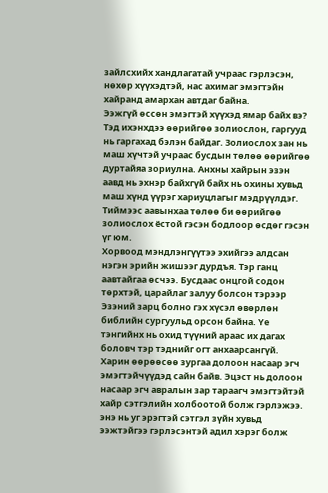зайлсхийх хандлагатай учраас гэрлэсэн, нөхөр хүүхэдтэй, нас ахимаг эмэгтэйн хайранд амархан автдаг байна.
Ээжгүй өссөн эмэгтэй хүүхэд ямар байх вэ? Тэд ихэнхдээ өөрийгөө золиослон, гаргууд нь гаргахад бэлэн байдаг. Золиослох зан нь маш хүчтэй учраас бусдын төлөө өөрийгөө дуртайяа зориулна. Анхны хайрын эзэн аавд нь эхнэр байхгүй байх нь охины хувьд маш хүнд үүрэг хариуцлагыг мэдрүүлдэг. Тиймээс аавынхаа төлөө би өөрийгөө золиослох ёстой гэсэн бодлоор өсдөг гэсэн үг юм.
Хорвоод мэндлэнгүүтээ эхийгээ алдсан нэгэн эрийн жишээг дурдъя. Тэр ганц аавтайгаа өсчээ. Бусдаас онцгой содон төрхтэй, царайлаг залуу болсон тэрээр Эзэний зарц болно гэх хүсэл өвөрлөн библийн сургуульд орсон байна. Үе тэнгийнх нь охид түүний араас их дагах боловч тэр тэднийг огт анхаарсангүй. Харин өөрөөсөө зургаа долоон насаар эгч эмэгтэйчүүдэд сайн байв. Эцэст нь долоон насаар эгч авралын зар тараагч эмэгтэйтэй хайр сэтгэлийн холбоотой болж гэрлэжээ. энэ нь уг эрэгтэй сэтгэл зүйн хувьд ээжтэйгээ гэрлэсэнтэй адил хэрэг болж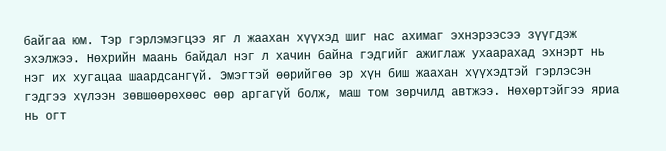байгаа юм. Тэр гэрлэмэгцээ яг л жаахан хүүхэд шиг нас ахимаг эхнэрээсээ зүүгдэж эхэлжээ. Нөхрийн маань байдал нэг л хачин байна гэдгийг ажиглаж ухаарахад эхнэрт нь нэг их хугацаа шаардсангүй. Эмэгтэй өөрийгөө эр хүн биш жаахан хүүхэдтэй гэрлэсэн гэдгээ хүлээн зөвшөөрөхөөс өөр аргагүй болж, маш том зөрчилд автжээ. Нөхөртэйгээ яриа нь огт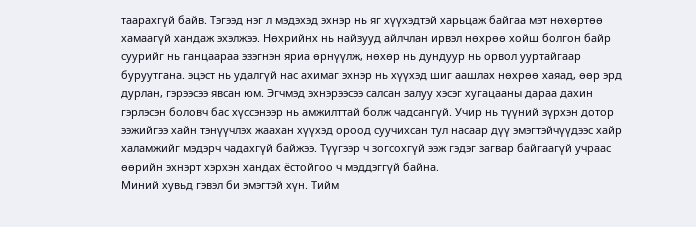таарахгүй байв. Тэгээд нэг л мэдэхэд эхнэр нь яг хүүхэдтэй харьцаж байгаа мэт нөхөртөө хамаагүй хандаж эхэлжээ. Нөхрийнх нь найзууд айлчлан ирвэл нөхрөө хойш болгон байр суурийг нь ганцаараа эзэгнэн яриа өрнүүлж, нөхөр нь дундуур нь орвол ууртайгаар буруутгана. эцэст нь удалгүй нас ахимаг эхнэр нь хүүхэд шиг аашлах нөхрөө хаяад, өөр эрд дурлан, гэрээсээ явсан юм. Эгчмэд эхнэрээсээ салсан залуу хэсэг хугацааны дараа дахин гэрлэсэн боловч бас хүссэнээр нь амжилттай болж чадсангүй. Учир нь түүний зүрхэн дотор ээжийгээ хайн тэнүүчлэх жаахан хүүхэд ороод суучихсан тул насаар дүү эмэгтэйчүүдээс хайр халамжийг мэдэрч чадахгүй байжээ. Түүгээр ч зогсохгүй ээж гэдэг загвар байгаагүй учраас өөрийн эхнэрт хэрхэн хандах ёстойгоо ч мэддэггүй байна.
Миний хувьд гэвэл би эмэгтэй хүн. Тийм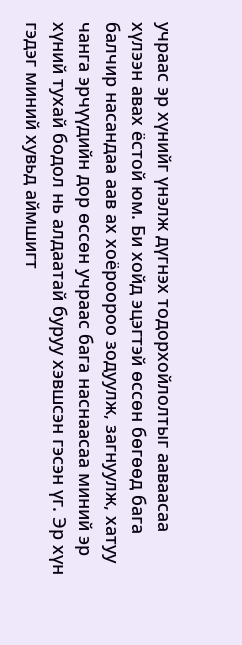учраас эр хүнийг үнэлж дүгнэх тодорхойлолтыг ааваасаа хүлээн авах ёстой юм. Би хойд эцэгтэй өссөн бөгөөд бага балчир насандаа аав ах хоёроороо зодуулж, загнуулж, хатуу чанга эрчүүдийн дор өссөн учраас бага наснаасаа миний эр хүний тухай бодол нь алдаатай буруу хэвшсэн гэсэн үг. Эр хүн гэдэг миний хувьд аймшигт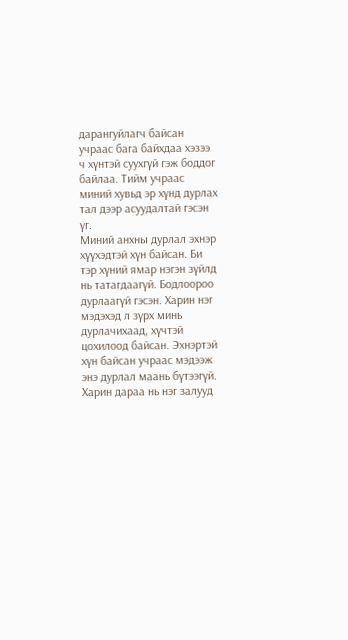дарангуйлагч байсан учраас бага байхдаа хэзээ ч хүнтэй суухгүй гэж боддог байлаа. Тийм учраас миний хувьд эр хүнд дурлах тал дээр асуудалтай гэсэн үг.
Миний анхны дурлал эхнэр хүүхэдтэй хүн байсан. Би тэр хүний ямар нэгэн зүйлд нь татагдаагүй. Бодлоороо дурлаагүй гэсэн. Харин нэг мэдэхэд л зүрх минь дурлачихаад, хүчтэй цохилоод байсан. Эхнэртэй хүн байсан учраас мэдээж энэ дурлал маань бүтээгүй. Харин дараа нь нэг залууд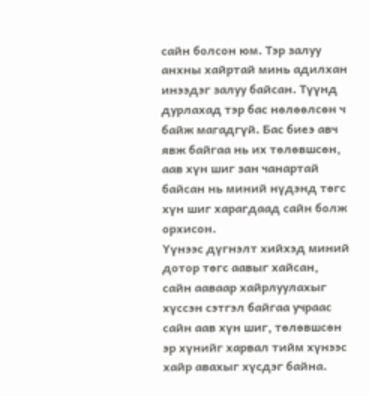сайн болсон юм. Тэр залуу анхны хайртай минь адилхан инээдэг залуу байсан. Түүнд дурлахад тэр бас нөлөөлсөн ч байж магадгүй. Бас биеэ авч явж байгаа нь их төлөвшсөн, аав хүн шиг зан чанартай байсан нь миний нүдэнд төгс хүн шиг харагдаад сайн болж орхисон.
Үүнээс дүгнэлт хийхэд миний дотор төгс аавыг хайсан, сайн ааваар хайрлуулахыг хүссэн сэтгэл байгаа учраас сайн аав хүн шиг, төлөвшсөн эр хүнийг харвал тийм хүнээс хайр авахыг хүсдэг байна.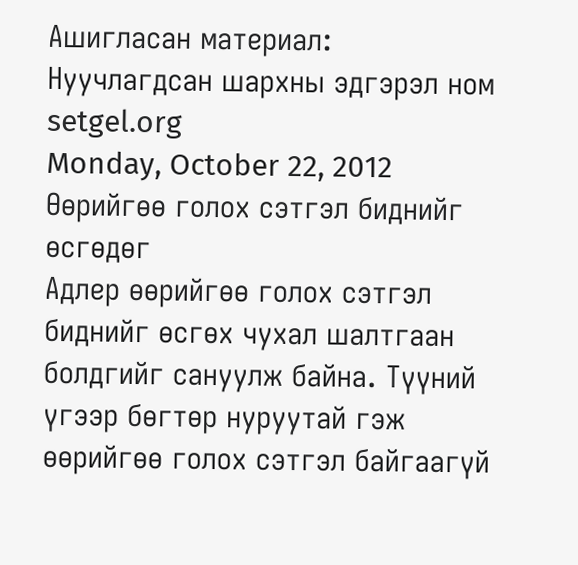Ашигласан материал:
Нуучлагдсан шархны эдгэрэл ном
setgel.org
Monday, October 22, 2012
Өөрийгөө голох сэтгэл биднийг өсгөдөг
Адлер өөрийгөө голох сэтгэл биднийг өсгөх чухал шалтгаан болдгийг сануулж байна. Түүний үгээр бөгтөр нуруутай гэж өөрийгөө голох сэтгэл байгаагүй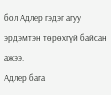бол Адлер гэдэг агуу эрдэмтэн төрөхгүй байсан ажээ.
Адлер бага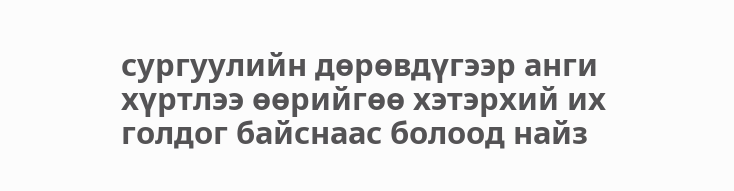сургуулийн дөрөвдүгээр анги хүртлээ өөрийгөө хэтэрхий их голдог байснаас болоод найз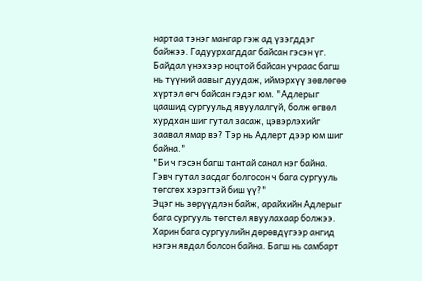нартаа тэнэг мангар гэж ад үзэгддэг байжээ. Гадуурхагддаг байсан гэсэн үг. Байдал үнэхээр ноцтой байсан учраас багш нь түүний аавыг дуудаж, иймэрхүү зөвлөгөө хүртэл өгч байсан гэдэг юм. "Адлерыг цаашид сургуульд явуулалгүй, болж өгвөл хурдхан шиг гутал засаж, цэвэрлэхийг заавал ямар вэ? Тэр нь Адлерт дээр юм шиг байна."
"Би ч гэсэн багш тантай санал нэг байна. Гэвч гутал засдаг болгосон ч бага сургууль төгсгөх хэрэгтэй биш үү?"
Эцэг нь зөрүүдлэн байж, арайхийн Адлерыг бага сургууль төгстөл явуулахаар болжээ. Харин бага сургуулийн дөрөвдүгээр ангид нэгэн явдал болсон байна. Багш нь самбарт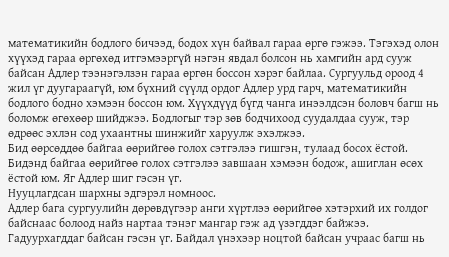математикийн бодлого бичээд, бодох хүн байвал гараа өргө гэжээ. Тэгэхэд олон хүүхэд гараа өргөхөд итгэмээргүй нэгэн явдал болсон нь хамгийн ард сууж байсан Адлер тээнэгэлзэн гараа өргөн боссон хэрэг байлаа. Сургуульд ороод 4 жил үг дуугараагүй, юм бүхний сүүлд ордог Адлер урд гарч, математикийн бодлого бодно хэмээн боссон юм. Хүүхдүүд бүгд чанга инээлдсэн боловч багш нь боломж өгөхөөр шийджээ. Бодлогыг тэр зөв бодчихоод суудалдаа сууж, тэр өдрөөс эхлэн сод ухаантны шинжийг харуулж эхэлжээ.
Бид өөрсөддөө байгаа өөрийгөө голох сэтгэлээ гишгэн, тулаад босох ёстой. Бидэнд байгаа өөрийгөө голох сэтгэлээ завшаан хэмээн бодож, ашиглан өсөх ёстой юм. Яг Адлер шиг гэсэн үг.
Нууцлагдсан шархны эдгэрэл номноос.
Адлер бага сургуулийн дөрөвдүгээр анги хүртлээ өөрийгөө хэтэрхий их голдог байснаас болоод найз нартаа тэнэг мангар гэж ад үзэгддэг байжээ. Гадуурхагддаг байсан гэсэн үг. Байдал үнэхээр ноцтой байсан учраас багш нь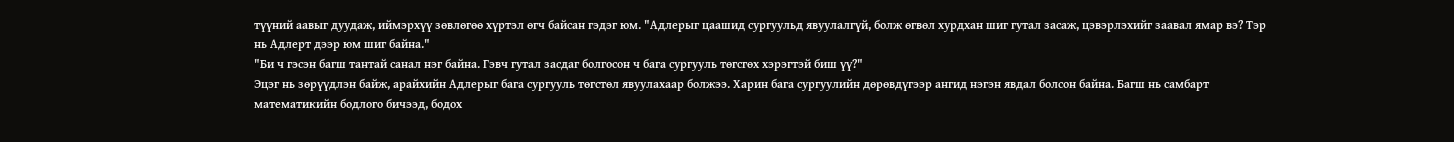түүний аавыг дуудаж, иймэрхүү зөвлөгөө хүртэл өгч байсан гэдэг юм. "Адлерыг цаашид сургуульд явуулалгүй, болж өгвөл хурдхан шиг гутал засаж, цэвэрлэхийг заавал ямар вэ? Тэр нь Адлерт дээр юм шиг байна."
"Би ч гэсэн багш тантай санал нэг байна. Гэвч гутал засдаг болгосон ч бага сургууль төгсгөх хэрэгтэй биш үү?"
Эцэг нь зөрүүдлэн байж, арайхийн Адлерыг бага сургууль төгстөл явуулахаар болжээ. Харин бага сургуулийн дөрөвдүгээр ангид нэгэн явдал болсон байна. Багш нь самбарт математикийн бодлого бичээд, бодох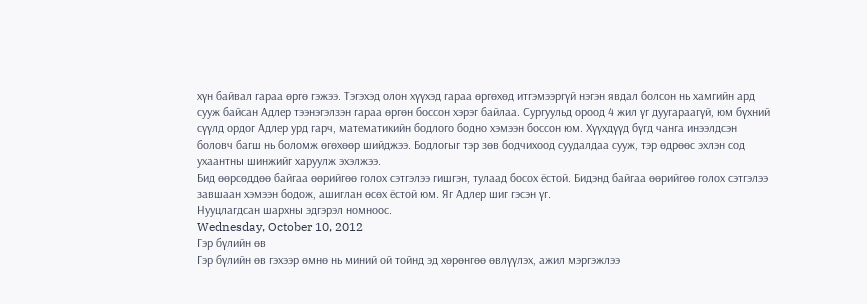хүн байвал гараа өргө гэжээ. Тэгэхэд олон хүүхэд гараа өргөхөд итгэмээргүй нэгэн явдал болсон нь хамгийн ард сууж байсан Адлер тээнэгэлзэн гараа өргөн боссон хэрэг байлаа. Сургуульд ороод 4 жил үг дуугараагүй, юм бүхний сүүлд ордог Адлер урд гарч, математикийн бодлого бодно хэмээн боссон юм. Хүүхдүүд бүгд чанга инээлдсэн боловч багш нь боломж өгөхөөр шийджээ. Бодлогыг тэр зөв бодчихоод суудалдаа сууж, тэр өдрөөс эхлэн сод ухаантны шинжийг харуулж эхэлжээ.
Бид өөрсөддөө байгаа өөрийгөө голох сэтгэлээ гишгэн, тулаад босох ёстой. Бидэнд байгаа өөрийгөө голох сэтгэлээ завшаан хэмээн бодож, ашиглан өсөх ёстой юм. Яг Адлер шиг гэсэн үг.
Нууцлагдсан шархны эдгэрэл номноос.
Wednesday, October 10, 2012
Гэр бүлийн өв
Гэр бүлийн өв гэхээр өмнө нь миний ой тойнд эд хөрөнгөө өвлүүлэх, ажил мэргэжлээ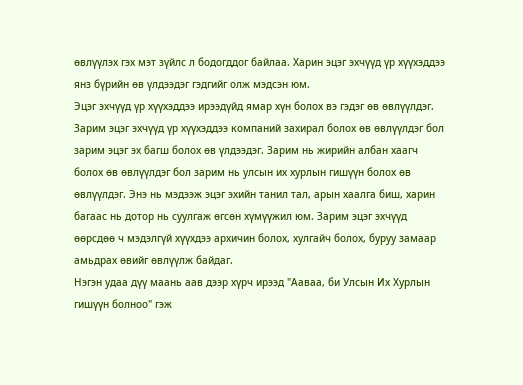өвлүүлэх гэх мэт зүйлс л бодогддог байлаа. Харин эцэг эхчүүд үр хүүхэддээ янз бүрийн өв үлдээдэг гэдгийг олж мэдсэн юм.
Эцэг эхчүүд үр хүүхэддээ ирээдүйд ямар хүн болох вэ гэдэг өв өвлүүлдэг. Зарим эцэг эхчүүд үр хүүхэддээ компаний захирал болох өв өвлүүлдэг бол зарим эцэг эх багш болох өв үлдээдэг. Зарим нь жирийн албан хаагч болох өв өвлүүлдэг бол зарим нь улсын их хурлын гишүүн болох өв өвлүүлдэг. Энэ нь мэдээж эцэг эхийн танил тал, арын хаалга биш, харин багаас нь дотор нь суулгаж өгсөн хүмүүжил юм. Зарим эцэг эхчүүд өөрсдөө ч мэдэлгүй хүүхдээ архичин болох, хулгайч болох, буруу замаар амьдрах өвийг өвлүүлж байдаг.
Нэгэн удаа дүү маань аав дээр хүрч ирээд "Ааваа, би Улсын Их Хурлын гишүүн болноо" гэж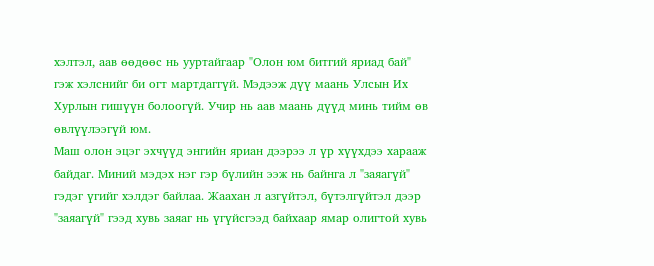хэлтэл, аав өөдөөс нь ууртайгаар "Олон юм битгий яриад бай" гэж хэлснийг би огт мартдаггүй. Мэдээж дүү маань Улсын Их Хурлын гишүүн болоогүй. Учир нь аав маань дүүд минь тийм өв өвлүүлээгүй юм.
Маш олон эцэг эхчүүд энгийн яриан дээрээ л үр хүүхдээ харааж байдаг. Миний мэдэх нэг гэр бүлийн ээж нь байнга л "заяагүй" гэдэг үгийг хэлдэг байлаа. Жаахан л азгүйтэл, бүтэлгүйтэл дээр "заяагүй" гээд хувь заяаг нь үгүйсгээд байхаар ямар олигтой хувь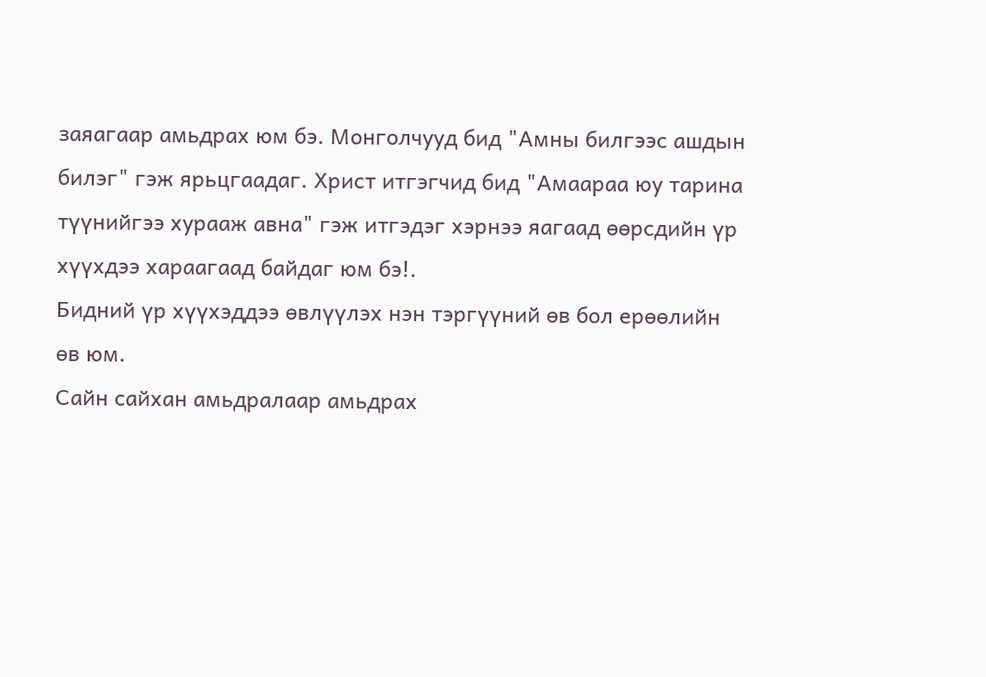заяагаар амьдрах юм бэ. Монголчууд бид "Амны билгээс ашдын билэг" гэж ярьцгаадаг. Христ итгэгчид бид "Амаараа юу тарина түүнийгээ хурааж авна" гэж итгэдэг хэрнээ яагаад өөрсдийн үр хүүхдээ хараагаад байдаг юм бэ!.
Бидний үр хүүхэддээ өвлүүлэх нэн тэргүүний өв бол ерөөлийн өв юм.
Сайн сайхан амьдралаар амьдрах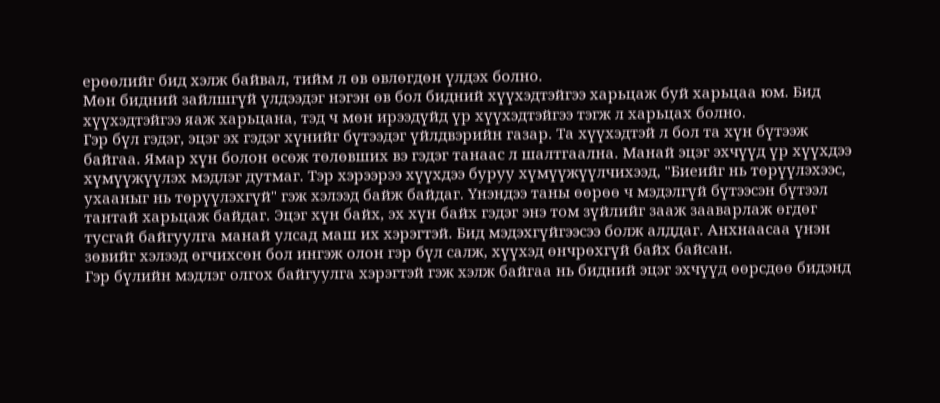ерөөлийг бид хэлж байвал, тийм л өв өвлөгдөн үлдэх болно.
Мөн бидний зайлшгүй үлдээдэг нэгэн өв бол бидний хүүхэдтэйгээ харьцаж буй харьцаа юм. Бид хүүхэдтэйгээ яаж харьцана, тэд ч мөн ирээдүйд үр хүүхэдтэйгээ тэгж л харьцах болно.
Гэр бүл гэдэг, эцэг эх гэдэг хүнийг бүтээдэг үйлдвэрийн газар. Та хүүхэдтэй л бол та хүн бүтээж байгаа. Ямар хүн болон өсөж төлөвших вэ гэдэг танаас л шалтгаална. Манай эцэг эхчүүд үр хүүхдээ хүмүүжүүлэх мэдлэг дутмаг. Тэр хэрээрээ хүүхдээ буруу хүмүүжүүлчихээд, "Биеийг нь төрүүлэхээс, ухааныг нь төрүүлэхгүй" гэж хэлээд байж байдаг. Үнэндээ таны өөрөө ч мэдэлгүй бүтээсэн бүтээл тантай харьцаж байдаг. Эцэг хүн байх, эх хүн байх гэдэг энэ том зүйлийг зааж зааварлаж өгдөг тусгай байгуулга манай улсад маш их хэрэгтэй. Бид мэдэхгүйгээсээ болж алддаг. Анхнаасаа үнэн зөвийг хэлээд өгчихсөн бол ингэж олон гэр бүл салж, хүүхэд өнчрөхгүй байх байсан.
Гэр бүлийн мэдлэг олгох байгуулга хэрэгтэй гэж хэлж байгаа нь бидний эцэг эхчүүд өөрсдөө бидэнд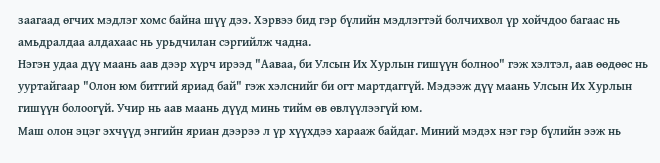заагаад өгчих мэдлэг хомс байна шүү дээ. Хэрвээ бид гэр бүлийн мэдлэгтэй болчихвол үр хойчдоо багаас нь амьдралдаа алдахаас нь урьдчилан сэргийлж чадна.
Нэгэн удаа дүү маань аав дээр хүрч ирээд "Ааваа, би Улсын Их Хурлын гишүүн болноо" гэж хэлтэл, аав өөдөөс нь ууртайгаар "Олон юм битгий яриад бай" гэж хэлснийг би огт мартдаггүй. Мэдээж дүү маань Улсын Их Хурлын гишүүн болоогүй. Учир нь аав маань дүүд минь тийм өв өвлүүлээгүй юм.
Маш олон эцэг эхчүүд энгийн яриан дээрээ л үр хүүхдээ харааж байдаг. Миний мэдэх нэг гэр бүлийн ээж нь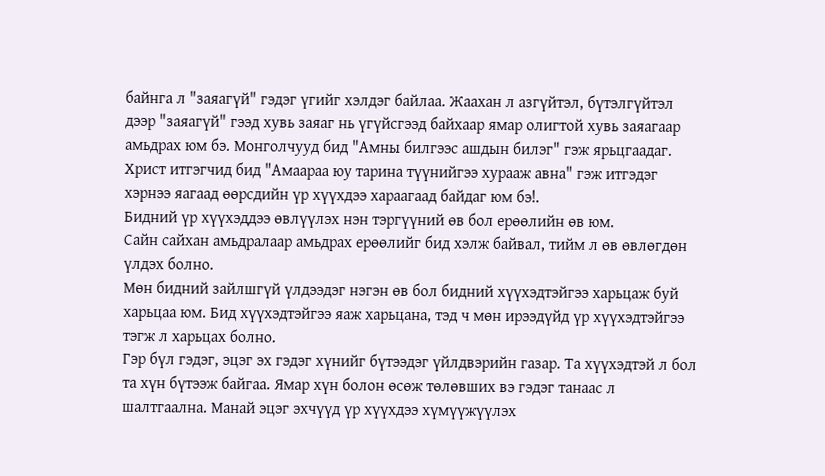байнга л "заяагүй" гэдэг үгийг хэлдэг байлаа. Жаахан л азгүйтэл, бүтэлгүйтэл дээр "заяагүй" гээд хувь заяаг нь үгүйсгээд байхаар ямар олигтой хувь заяагаар амьдрах юм бэ. Монголчууд бид "Амны билгээс ашдын билэг" гэж ярьцгаадаг. Христ итгэгчид бид "Амаараа юу тарина түүнийгээ хурааж авна" гэж итгэдэг хэрнээ яагаад өөрсдийн үр хүүхдээ хараагаад байдаг юм бэ!.
Бидний үр хүүхэддээ өвлүүлэх нэн тэргүүний өв бол ерөөлийн өв юм.
Сайн сайхан амьдралаар амьдрах ерөөлийг бид хэлж байвал, тийм л өв өвлөгдөн үлдэх болно.
Мөн бидний зайлшгүй үлдээдэг нэгэн өв бол бидний хүүхэдтэйгээ харьцаж буй харьцаа юм. Бид хүүхэдтэйгээ яаж харьцана, тэд ч мөн ирээдүйд үр хүүхэдтэйгээ тэгж л харьцах болно.
Гэр бүл гэдэг, эцэг эх гэдэг хүнийг бүтээдэг үйлдвэрийн газар. Та хүүхэдтэй л бол та хүн бүтээж байгаа. Ямар хүн болон өсөж төлөвших вэ гэдэг танаас л шалтгаална. Манай эцэг эхчүүд үр хүүхдээ хүмүүжүүлэх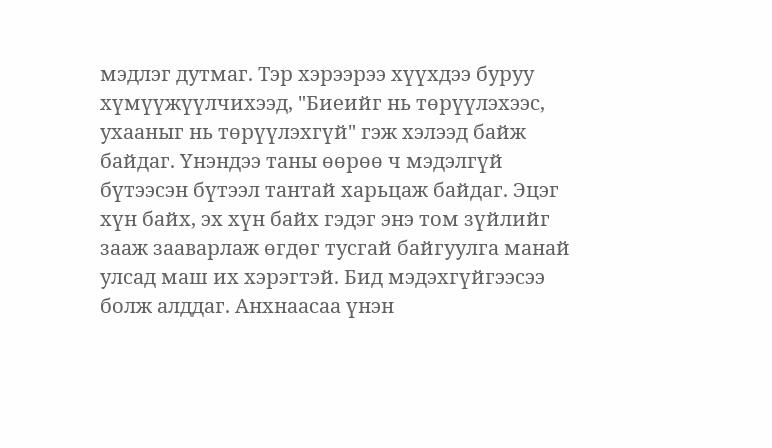мэдлэг дутмаг. Тэр хэрээрээ хүүхдээ буруу хүмүүжүүлчихээд, "Биеийг нь төрүүлэхээс, ухааныг нь төрүүлэхгүй" гэж хэлээд байж байдаг. Үнэндээ таны өөрөө ч мэдэлгүй бүтээсэн бүтээл тантай харьцаж байдаг. Эцэг хүн байх, эх хүн байх гэдэг энэ том зүйлийг зааж зааварлаж өгдөг тусгай байгуулга манай улсад маш их хэрэгтэй. Бид мэдэхгүйгээсээ болж алддаг. Анхнаасаа үнэн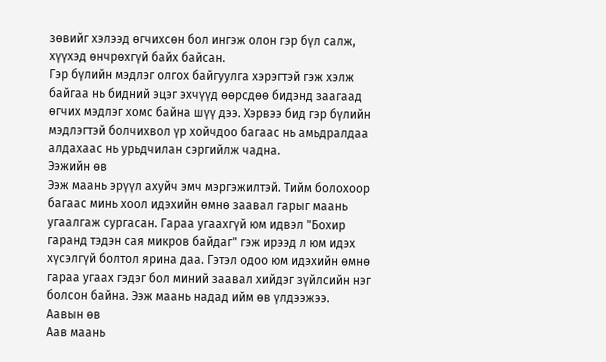зөвийг хэлээд өгчихсөн бол ингэж олон гэр бүл салж, хүүхэд өнчрөхгүй байх байсан.
Гэр бүлийн мэдлэг олгох байгуулга хэрэгтэй гэж хэлж байгаа нь бидний эцэг эхчүүд өөрсдөө бидэнд заагаад өгчих мэдлэг хомс байна шүү дээ. Хэрвээ бид гэр бүлийн мэдлэгтэй болчихвол үр хойчдоо багаас нь амьдралдаа алдахаас нь урьдчилан сэргийлж чадна.
Ээжийн өв
Ээж маань эрүүл ахуйч эмч мэргэжилтэй. Тийм болохоор багаас минь хоол идэхийн өмнө заавал гарыг маань угаалгаж сургасан. Гараа угаахгүй юм идвэл "Бохир гаранд тэдэн сая микров байдаг" гэж ирээд л юм идэх хүсэлгүй болтол ярина даа. Гэтэл одоо юм идэхийн өмнө гараа угаах гэдэг бол миний заавал хийдэг зүйлсийн нэг болсон байна. Ээж маань надад ийм өв үлдээжээ.
Аавын өв
Аав маань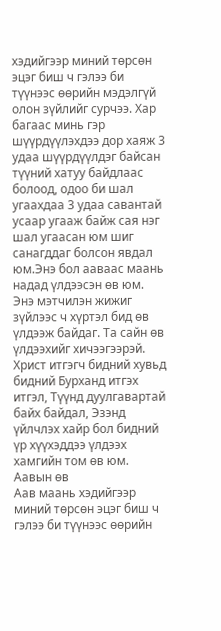хэдийгээр миний төрсөн эцэг биш ч гэлээ би түүнээс өөрийн мэдэлгүй олон зүйлийг сурчээ. Хар багаас минь гэр шүүрдүүлэхдээ дор хаяж 3 удаа шүүрдүүлдэг байсан түүний хатуу байдлаас болоод, одоо би шал угаахдаа 3 удаа савантай усаар угааж байж сая нэг шал угаасан юм шиг санагддаг болсон явдал юм.Энэ бол ааваас маань надад үлдээсэн өв юм.
Энэ мэтчилэн жижиг зүйлээс ч хүртэл бид өв үлдээж байдаг. Та сайн өв үлдээхийг хичээгээрэй.
Христ итгэгч бидний хувьд бидний Бурханд итгэх итгэл, Түүнд дуулгавартай байх байдал, Эзэнд үйлчлэх хайр бол бидний үр хүүхэддээ үлдээх хамгийн том өв юм.
Аавын өв
Аав маань хэдийгээр миний төрсөн эцэг биш ч гэлээ би түүнээс өөрийн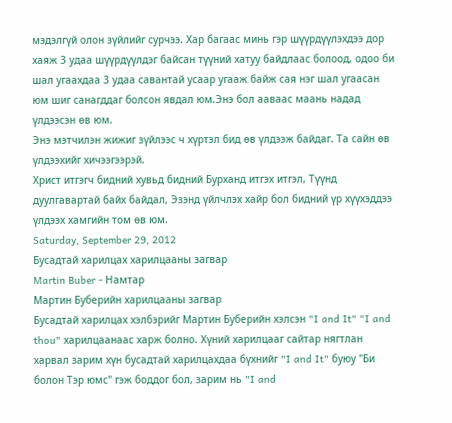мэдэлгүй олон зүйлийг сурчээ. Хар багаас минь гэр шүүрдүүлэхдээ дор хаяж 3 удаа шүүрдүүлдэг байсан түүний хатуу байдлаас болоод, одоо би шал угаахдаа 3 удаа савантай усаар угааж байж сая нэг шал угаасан юм шиг санагддаг болсон явдал юм.Энэ бол ааваас маань надад үлдээсэн өв юм.
Энэ мэтчилэн жижиг зүйлээс ч хүртэл бид өв үлдээж байдаг. Та сайн өв үлдээхийг хичээгээрэй.
Христ итгэгч бидний хувьд бидний Бурханд итгэх итгэл, Түүнд дуулгавартай байх байдал, Эзэнд үйлчлэх хайр бол бидний үр хүүхэддээ үлдээх хамгийн том өв юм.
Saturday, September 29, 2012
Бусадтай харилцах харилцааны загвар
Martin Buber - Намтар
Мартин Буберийн харилцааны загвар
Бусадтай харилцах хэлбэрийг Мартин Буберийн хэлсэн "I and It" "I and thou" харилцаанаас харж болно. Хүний харилцааг сайтар нягтлан харвал зарим хүн бусадтай харилцахдаа бүхнийг "I and It" буюу "Би болон Тэр юмс" гэж боддог бол, зарим нь "I and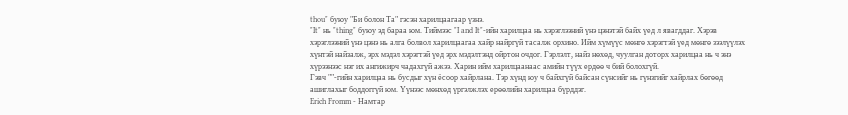thou" буюу "Би болон Та" гэсэн харилцаагаар үзнэ.
"It" нь "thing" буюу эд бараа юм. Тиймээс "I and It"-ийн харилцаа нь хэрэглээний үнэ цэнэтэй байх үед л явагддаг. Хэрэв хэрэглээний үнэ цэнэ нь алга болвол харилцаагаа хайр найргүй тасалж орхино. Ийм хүмүүс мөнгө хэрэгтэй үед мөнгө зээлүүлэх хүнтэй найзалж, эрх мэдэл хэрэгтэй үед эрх мэдэлтэнд ойртон очдог. Гэрлэлт, найз нөхөд, чуулган доторх харилцаа нь ч энэ хүрээнээс нэг их ангижирч чадахгүй ажээ. Харин ийм харилцаанаас амийн түүх ердөө ч бий болохгүй.
Гэвч ""-гийн харилцаа нь бусдыг хүн ёсоор хайрлана. Тэр хүнд юу ч байхгүй байсан сүнсийг нь гүнзгийг хайрлах бөгөөд ашиглахыг боддоггүй юм. Үүнээс мөнхөд үргэлжлэх ерөөлийн харилцаа бүрддэг.
Erich Fromm - Намтар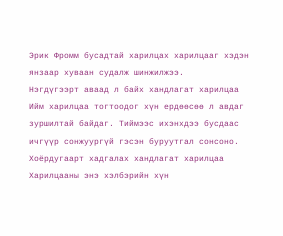Эрик Фромм бусадтай харилцах харилцааг хэдэн янзаар хуваан судалж шинжилжээ.
Нэгдүгээрт аваад л байх хандлагат харилцаа
Ийм харилцаа тогтоодог хүн ердөөсөө л авдаг зуршилтай байдаг. Тиймээс ихэнхдээ бусдаас ичгүүр сонжуургүй гэсэн буруутгал сонсоно.
Хоёрдугаарт хадгалах хандлагат харилцаа
Харилцааны энэ хэлбэрийн хүн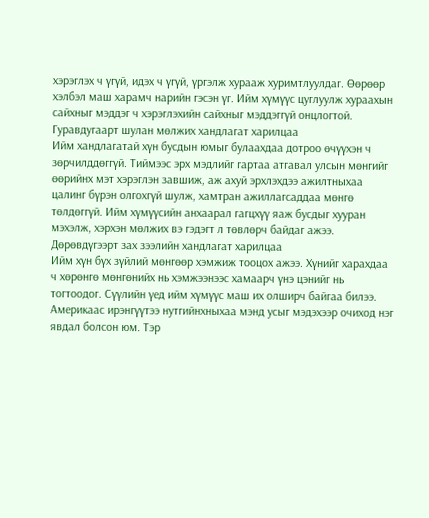хэрэглэх ч үгүй, идэх ч үгүй, үргэлж хурааж хуримтлуулдаг. Өөрөөр хэлбэл маш харамч нарийн гэсэн үг. Ийм хүмүүс цуглуулж хураахын сайхныг мэддэг ч хэрэглэхийн сайхныг мэддэггүй онцлогтой.
Гуравдугаарт шулан мөлжих хандлагат харилцаа
Ийм хандлагатай хүн бусдын юмыг булаахдаа дотроо өчүүхэн ч зөрчилддөггүй. Тиймээс эрх мэдлийг гартаа атгавал улсын мөнгийг өөрийнх мэт хэрэглэн завшиж, аж ахуй эрхлэхдээ ажилтныхаа цалинг бүрэн олгохгүй шулж, хамтран ажиллагсаддаа мөнгө төлдөггүй. Ийм хүмүүсийн анхаарал гагцхүү яаж бусдыг хууран мэхэлж, хэрхэн мөлжих вэ гэдэгт л төвлөрч байдаг ажээ.
Дөрөвдүгээрт зах зээлийн хандлагат харилцаа
Ийм хүн бүх зүйлий мөнгөөр хэмжиж тооцох ажээ. Хүнийг харахдаа ч хөрөнгө мөнгөнийх нь хэмжээнээс хамаарч үнэ цэнийг нь тогтоодог. Сүүлийн үед ийм хүмүүс маш их олширч байгаа билээ.
Америкаас ирэнгүүтээ нутгийнхныхаа мэнд усыг мэдэхээр очиход нэг явдал болсон юм. Тэр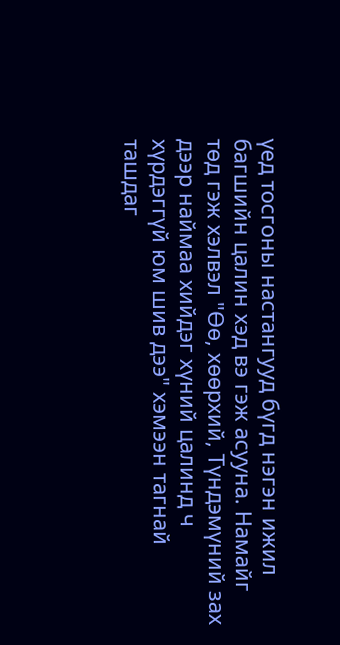үед тосгоны настангууд бүгд нэгэн ижил багшийн цалин хэд вэ гэж асууна. Намайг төд гэж хэлвэл "Өө, хөөрхий, Түндэмүний зах дээр наймаа хийдэг хүний цалинд ч хүрдэггүй юм шив дээ" хэмээн тагнай ташдаг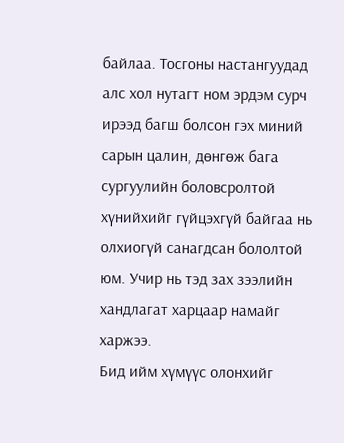байлаа. Тосгоны настангуудад алс хол нутагт ном эрдэм сурч ирээд багш болсон гэх миний сарын цалин, дөнгөж бага сургуулийн боловсролтой хүнийхийг гүйцэхгүй байгаа нь олхиогүй санагдсан бололтой юм. Учир нь тэд зах зээлийн хандлагат харцаар намайг харжээ.
Бид ийм хүмүүс олонхийг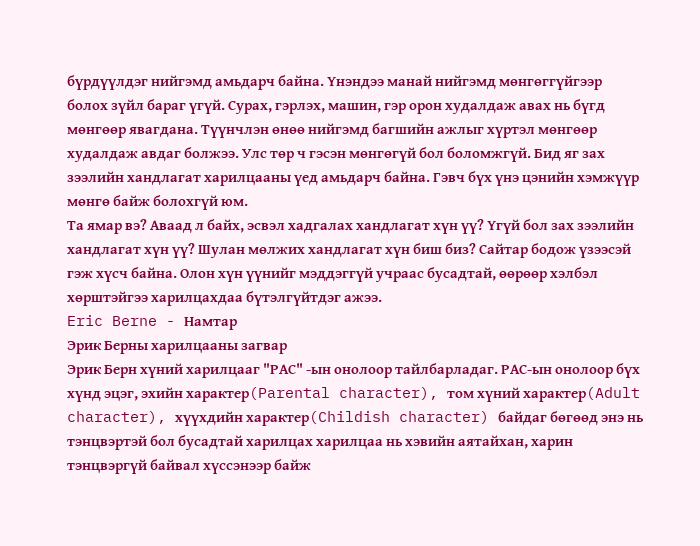бүрдүүлдэг нийгэмд амьдарч байна. Үнэндээ манай нийгэмд мөнгөггүйгээр болох зүйл бараг үгүй. Сурах, гэрлэх, машин, гэр орон худалдаж авах нь бүгд мөнгөөр явагдана. Түүнчлэн өнөө нийгэмд багшийн ажлыг хүртэл мөнгөөр худалдаж авдаг болжээ. Улс төр ч гэсэн мөнгөгүй бол боломжгүй. Бид яг зах зээлийн хандлагат харилцааны үед амьдарч байна. Гэвч бүх үнэ цэнийн хэмжүүр мөнгө байж болохгүй юм.
Та ямар вэ? Аваад л байх, эсвэл хадгалах хандлагат хүн үү? Үгүй бол зах зээлийн хандлагат хүн үү? Шулан мөлжих хандлагат хүн биш биз? Сайтар бодож үзээсэй гэж хүсч байна. Олон хүн үүнийг мэддэггүй учраас бусадтай, өөрөөр хэлбэл хөрштэйгээ харилцахдаа бүтэлгүйтдэг ажээ.
Eric Berne - Намтар
Эрик Берны харилцааны загвар
Эрик Берн хүний харилцааг "РАС" -ын онолоор тайлбарладаг. РАС-ын онолоор бүх хүнд эцэг, эхийн характер(Parental character), том хүний характер(Adult character), хүүхдийн характер(Childish character) байдаг бөгөөд энэ нь тэнцвэртэй бол бусадтай харилцах харилцаа нь хэвийн аятайхан, харин тэнцвэргүй байвал хүссэнээр байж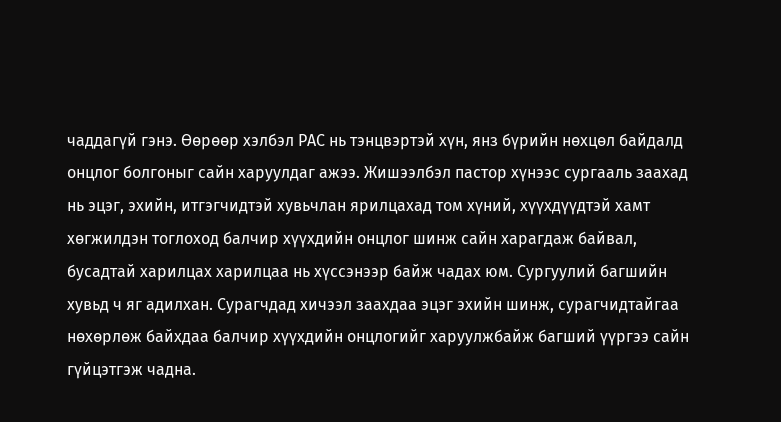чаддагүй гэнэ. Өөрөөр хэлбэл РАС нь тэнцвэртэй хүн, янз бүрийн нөхцөл байдалд онцлог болгоныг сайн харуулдаг ажээ. Жишээлбэл пастор хүнээс сургааль заахад нь эцэг, эхийн, итгэгчидтэй хувьчлан ярилцахад том хүний, хүүхдүүдтэй хамт хөгжилдэн тоглоход балчир хүүхдийн онцлог шинж сайн харагдаж байвал, бусадтай харилцах харилцаа нь хүссэнээр байж чадах юм. Сургуулий багшийн хувьд ч яг адилхан. Сурагчдад хичээл заахдаа эцэг эхийн шинж, сурагчидтайгаа нөхөрлөж байхдаа балчир хүүхдийн онцлогийг харуулжбайж багший үүргээ сайн гүйцэтгэж чадна.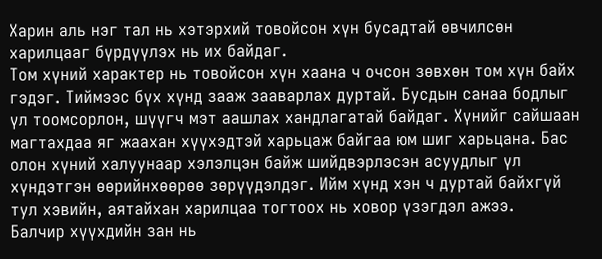Харин аль нэг тал нь хэтэрхий товойсон хүн бусадтай өвчилсөн харилцааг бүрдүүлэх нь их байдаг.
Том хүний характер нь товойсон хүн хаана ч очсон зөвхөн том хүн байх гэдэг. Тиймээс бүх хүнд зааж зааварлах дуртай. Бусдын санаа бодлыг үл тоомсорлон, шүүгч мэт аашлах хандлагатай байдаг. Хүнийг сайшаан магтахдаа яг жаахан хүүхэдтэй харьцаж байгаа юм шиг харьцана. Бас олон хүний халуунаар хэлэлцэн байж шийдвэрлэсэн асуудлыг үл хүндэтгэн өөрийнхөөрөө зөрүүдэлдэг. Ийм хүнд хэн ч дуртай байхгүй тул хэвийн, аятайхан харилцаа тогтоох нь ховор үзэгдэл ажээ.
Балчир хүүхдийн зан нь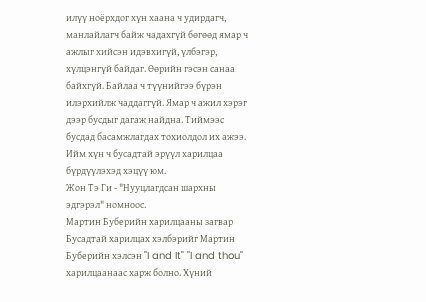илүү ноёрхдог хүн хаана ч удирдагч, манлайлагч байж чадахгүй бөгөөд ямар ч ажлыг хийсэн идэвхигүй, үлбэгэр, хүлцэнгүй байдаг. Өөрийн гэсэн санаа байхгүй. Байлаа ч түүнийгээ бүрэн илэрхийлж чаддаггүй. Ямар ч ажил хэрэг дээр бусдыг дагаж найдна. Тиймээс бусдад басамжлагдах тохиолдол их ажээ. Ийм хүн ч бусадтай эрүүл харилцаа бүрдүүлэхэд хэцүү юм.
Жон Тэ Ги - "Нууцлагдсан шархны эдгэрэл" номноос.
Мартин Буберийн харилцааны загвар
Бусадтай харилцах хэлбэрийг Мартин Буберийн хэлсэн "I and It" "I and thou" харилцаанаас харж болно. Хүний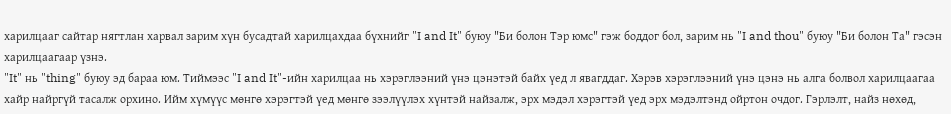харилцааг сайтар нягтлан харвал зарим хүн бусадтай харилцахдаа бүхнийг "I and It" буюу "Би болон Тэр юмс" гэж боддог бол, зарим нь "I and thou" буюу "Би болон Та" гэсэн харилцаагаар үзнэ.
"It" нь "thing" буюу эд бараа юм. Тиймээс "I and It"-ийн харилцаа нь хэрэглээний үнэ цэнэтэй байх үед л явагддаг. Хэрэв хэрэглээний үнэ цэнэ нь алга болвол харилцаагаа хайр найргүй тасалж орхино. Ийм хүмүүс мөнгө хэрэгтэй үед мөнгө зээлүүлэх хүнтэй найзалж, эрх мэдэл хэрэгтэй үед эрх мэдэлтэнд ойртон очдог. Гэрлэлт, найз нөхөд,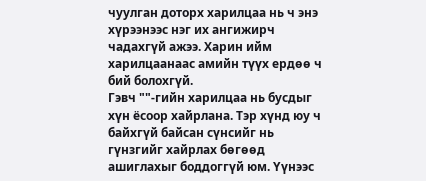чуулган доторх харилцаа нь ч энэ хүрээнээс нэг их ангижирч чадахгүй ажээ. Харин ийм харилцаанаас амийн түүх ердөө ч бий болохгүй.
Гэвч ""-гийн харилцаа нь бусдыг хүн ёсоор хайрлана. Тэр хүнд юу ч байхгүй байсан сүнсийг нь гүнзгийг хайрлах бөгөөд ашиглахыг боддоггүй юм. Үүнээс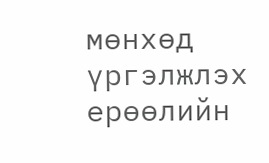мөнхөд үргэлжлэх ерөөлийн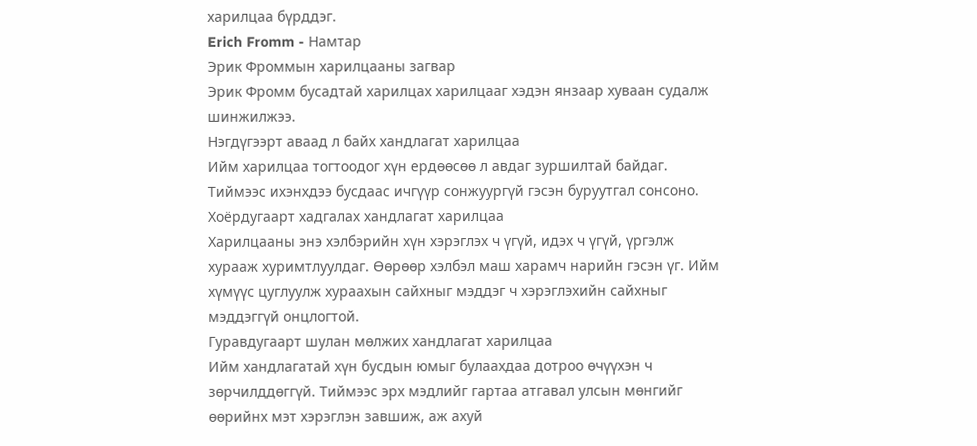харилцаа бүрддэг.
Erich Fromm - Намтар
Эрик Фроммын харилцааны загвар
Эрик Фромм бусадтай харилцах харилцааг хэдэн янзаар хуваан судалж шинжилжээ.
Нэгдүгээрт аваад л байх хандлагат харилцаа
Ийм харилцаа тогтоодог хүн ердөөсөө л авдаг зуршилтай байдаг. Тиймээс ихэнхдээ бусдаас ичгүүр сонжуургүй гэсэн буруутгал сонсоно.
Хоёрдугаарт хадгалах хандлагат харилцаа
Харилцааны энэ хэлбэрийн хүн хэрэглэх ч үгүй, идэх ч үгүй, үргэлж хурааж хуримтлуулдаг. Өөрөөр хэлбэл маш харамч нарийн гэсэн үг. Ийм хүмүүс цуглуулж хураахын сайхныг мэддэг ч хэрэглэхийн сайхныг мэддэггүй онцлогтой.
Гуравдугаарт шулан мөлжих хандлагат харилцаа
Ийм хандлагатай хүн бусдын юмыг булаахдаа дотроо өчүүхэн ч зөрчилддөггүй. Тиймээс эрх мэдлийг гартаа атгавал улсын мөнгийг өөрийнх мэт хэрэглэн завшиж, аж ахуй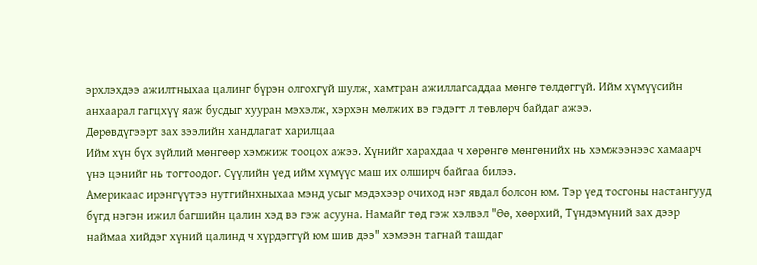эрхлэхдээ ажилтныхаа цалинг бүрэн олгохгүй шулж, хамтран ажиллагсаддаа мөнгө төлдөггүй. Ийм хүмүүсийн анхаарал гагцхүү яаж бусдыг хууран мэхэлж, хэрхэн мөлжих вэ гэдэгт л төвлөрч байдаг ажээ.
Дөрөвдүгээрт зах зээлийн хандлагат харилцаа
Ийм хүн бүх зүйлий мөнгөөр хэмжиж тооцох ажээ. Хүнийг харахдаа ч хөрөнгө мөнгөнийх нь хэмжээнээс хамаарч үнэ цэнийг нь тогтоодог. Сүүлийн үед ийм хүмүүс маш их олширч байгаа билээ.
Америкаас ирэнгүүтээ нутгийнхныхаа мэнд усыг мэдэхээр очиход нэг явдал болсон юм. Тэр үед тосгоны настангууд бүгд нэгэн ижил багшийн цалин хэд вэ гэж асууна. Намайг төд гэж хэлвэл "Өө, хөөрхий, Түндэмүний зах дээр наймаа хийдэг хүний цалинд ч хүрдэггүй юм шив дээ" хэмээн тагнай ташдаг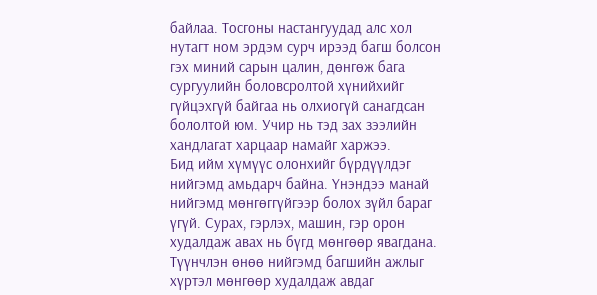байлаа. Тосгоны настангуудад алс хол нутагт ном эрдэм сурч ирээд багш болсон гэх миний сарын цалин, дөнгөж бага сургуулийн боловсролтой хүнийхийг гүйцэхгүй байгаа нь олхиогүй санагдсан бололтой юм. Учир нь тэд зах зээлийн хандлагат харцаар намайг харжээ.
Бид ийм хүмүүс олонхийг бүрдүүлдэг нийгэмд амьдарч байна. Үнэндээ манай нийгэмд мөнгөггүйгээр болох зүйл бараг үгүй. Сурах, гэрлэх, машин, гэр орон худалдаж авах нь бүгд мөнгөөр явагдана. Түүнчлэн өнөө нийгэмд багшийн ажлыг хүртэл мөнгөөр худалдаж авдаг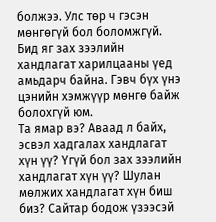болжээ. Улс төр ч гэсэн мөнгөгүй бол боломжгүй. Бид яг зах зээлийн хандлагат харилцааны үед амьдарч байна. Гэвч бүх үнэ цэнийн хэмжүүр мөнгө байж болохгүй юм.
Та ямар вэ? Аваад л байх, эсвэл хадгалах хандлагат хүн үү? Үгүй бол зах зээлийн хандлагат хүн үү? Шулан мөлжих хандлагат хүн биш биз? Сайтар бодож үзээсэй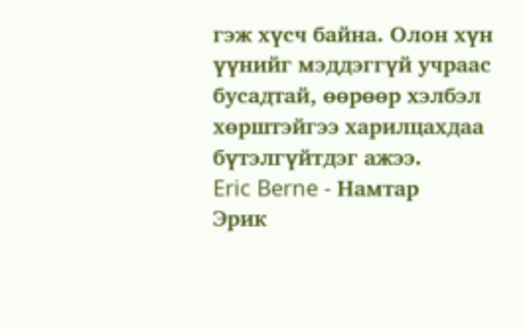гэж хүсч байна. Олон хүн үүнийг мэддэггүй учраас бусадтай, өөрөөр хэлбэл хөрштэйгээ харилцахдаа бүтэлгүйтдэг ажээ.
Eric Berne - Намтар
Эрик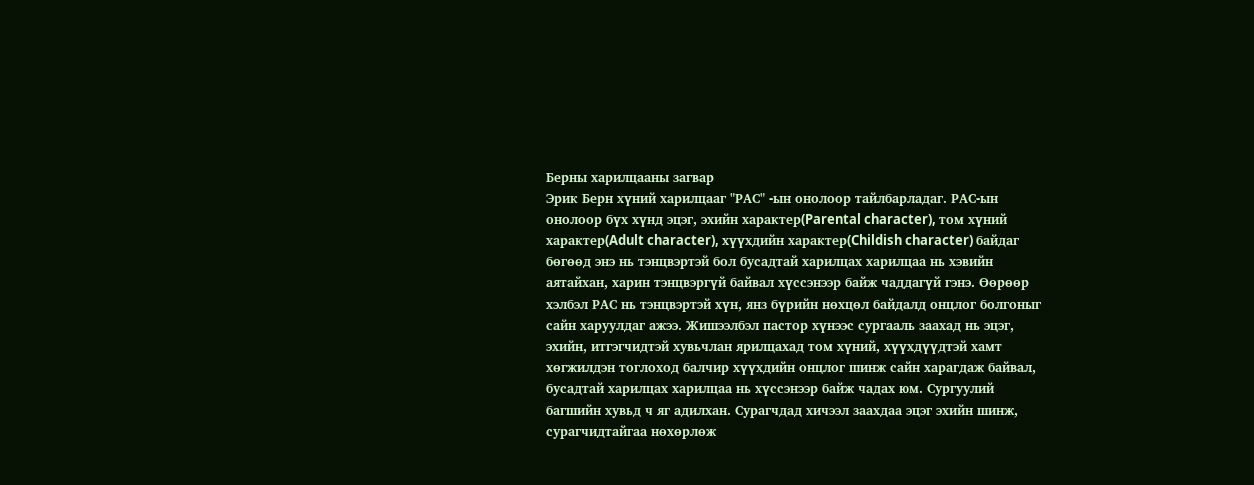Берны харилцааны загвар
Эрик Берн хүний харилцааг "РАС" -ын онолоор тайлбарладаг. РАС-ын онолоор бүх хүнд эцэг, эхийн характер(Parental character), том хүний характер(Adult character), хүүхдийн характер(Childish character) байдаг бөгөөд энэ нь тэнцвэртэй бол бусадтай харилцах харилцаа нь хэвийн аятайхан, харин тэнцвэргүй байвал хүссэнээр байж чаддагүй гэнэ. Өөрөөр хэлбэл РАС нь тэнцвэртэй хүн, янз бүрийн нөхцөл байдалд онцлог болгоныг сайн харуулдаг ажээ. Жишээлбэл пастор хүнээс сургааль заахад нь эцэг, эхийн, итгэгчидтэй хувьчлан ярилцахад том хүний, хүүхдүүдтэй хамт хөгжилдэн тоглоход балчир хүүхдийн онцлог шинж сайн харагдаж байвал, бусадтай харилцах харилцаа нь хүссэнээр байж чадах юм. Сургуулий багшийн хувьд ч яг адилхан. Сурагчдад хичээл заахдаа эцэг эхийн шинж, сурагчидтайгаа нөхөрлөж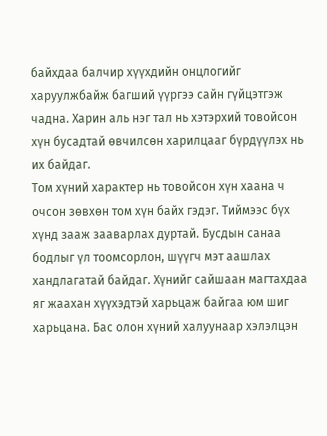байхдаа балчир хүүхдийн онцлогийг харуулжбайж багший үүргээ сайн гүйцэтгэж чадна. Харин аль нэг тал нь хэтэрхий товойсон хүн бусадтай өвчилсөн харилцааг бүрдүүлэх нь их байдаг.
Том хүний характер нь товойсон хүн хаана ч очсон зөвхөн том хүн байх гэдэг. Тиймээс бүх хүнд зааж зааварлах дуртай. Бусдын санаа бодлыг үл тоомсорлон, шүүгч мэт аашлах хандлагатай байдаг. Хүнийг сайшаан магтахдаа яг жаахан хүүхэдтэй харьцаж байгаа юм шиг харьцана. Бас олон хүний халуунаар хэлэлцэн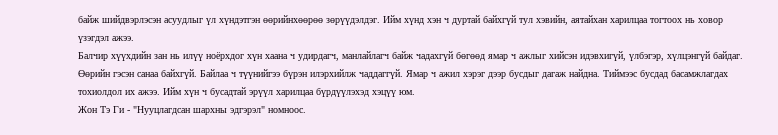байж шийдвэрлэсэн асуудлыг үл хүндэтгэн өөрийнхөөрөө зөрүүдэлдэг. Ийм хүнд хэн ч дуртай байхгүй тул хэвийн, аятайхан харилцаа тогтоох нь ховор үзэгдэл ажээ.
Балчир хүүхдийн зан нь илүү ноёрхдог хүн хаана ч удирдагч, манлайлагч байж чадахгүй бөгөөд ямар ч ажлыг хийсэн идэвхигүй, үлбэгэр, хүлцэнгүй байдаг. Өөрийн гэсэн санаа байхгүй. Байлаа ч түүнийгээ бүрэн илэрхийлж чаддаггүй. Ямар ч ажил хэрэг дээр бусдыг дагаж найдна. Тиймээс бусдад басамжлагдах тохиолдол их ажээ. Ийм хүн ч бусадтай эрүүл харилцаа бүрдүүлэхэд хэцүү юм.
Жон Тэ Ги - "Нууцлагдсан шархны эдгэрэл" номноос.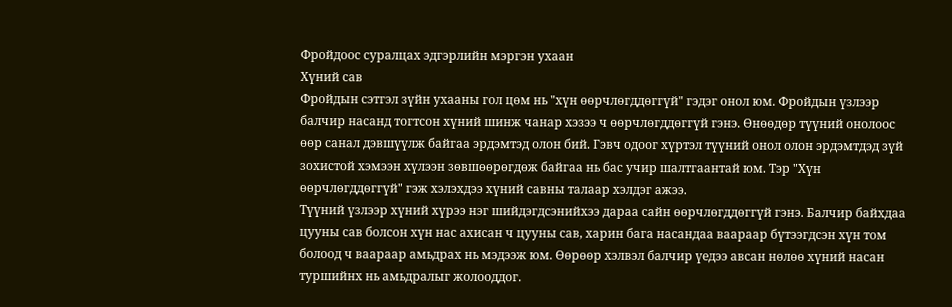Фройдоос суралцах эдгэрлийн мэргэн ухаан
Хүний сав
Фройдын сэтгэл зүйн ухааны гол цөм нь "хүн өөрчлөгддөггүй" гэдэг онол юм. Фройдын үзлээр балчир насанд тогтсон хүний шинж чанар хэзээ ч өөрчлөгддөггүй гэнэ. Өнөөдөр түүний онолоос өөр санал дэвшүүлж байгаа эрдэмтэд олон бий. Гэвч одоог хүртэл түүний онол олон эрдэмтдэд зүй зохистой хэмээн хүлээн зөвшөөрөгдөж байгаа нь бас учир шалтгаантай юм. Тэр "Хүн өөрчлөгддөггүй" гэж хэлэхдээ хүний савны талаар хэлдэг ажээ.
Түүний үзлээр хүний хүрээ нэг шийдэгдсэнийхээ дараа сайн өөрчлөгддөггүй гэнэ. Балчир байхдаа цууны сав болсон хүн нас ахисан ч цууны сав, харин бага насандаа ваараар бүтээгдсэн хүн том болоод ч ваараар амьдрах нь мэдээж юм. Өөрөөр хэлвэл балчир үедээ авсан нөлөө хүний насан туршийнх нь амьдралыг жолооддог.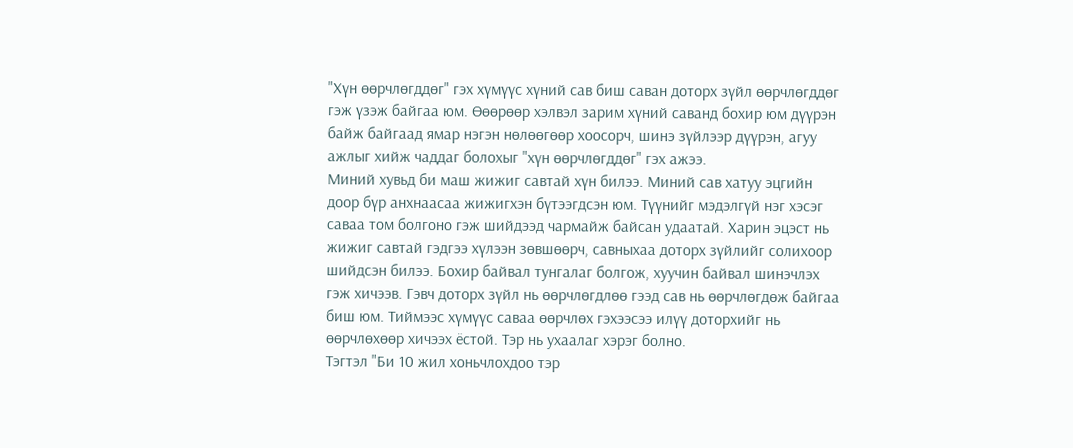"Хүн өөрчлөгддөг" гэх хүмүүс хүний сав биш саван доторх зүйл өөрчлөгддөг гэж үзэж байгаа юм. Өөөрөөр хэлвэл зарим хүний саванд бохир юм дүүрэн байж байгаад ямар нэгэн нөлөөгөөр хоосорч, шинэ зүйлээр дүүрэн, агуу ажлыг хийж чаддаг болохыг "хүн өөрчлөгддөг" гэх ажээ.
Миний хувьд би маш жижиг савтай хүн билээ. Миний сав хатуу эцгийн доор бүр анхнаасаа жижигхэн бүтээгдсэн юм. Түүнийг мэдэлгүй нэг хэсэг саваа том болгоно гэж шийдээд чармайж байсан удаатай. Харин эцэст нь жижиг савтай гэдгээ хүлээн зөвшөөрч, савныхаа доторх зүйлийг солихоор шийдсэн билээ. Бохир байвал тунгалаг болгож, хуучин байвал шинэчлэх гэж хичээв. Гэвч доторх зүйл нь өөрчлөгдлөө гээд сав нь өөрчлөгдөж байгаа биш юм. Тиймээс хүмүүс саваа өөрчлөх гэхээсээ илүү доторхийг нь өөрчлөхөөр хичээх ёстой. Тэр нь ухаалаг хэрэг болно.
Тэгтэл "Би 10 жил хоньчлохдоо тэр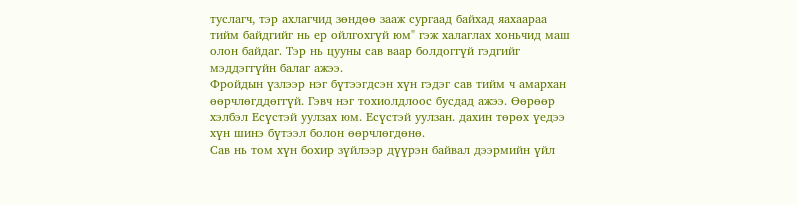туслагч, тэр ахлагчид зөндөө зааж сургаад байхад яахаараа тийм байдгийг нь ер ойлгохгүй юм" гэж халаглах хоньчид маш олон байдаг. Тэр нь цууны сав ваар болдоггүй гэдгийг мэддэггүйн балаг ажээ.
Фройдын үзлээр нэг бүтээгдсэн хүн гэдэг сав тийм ч амархан өөрчлөгддөггүй. Гэвч нэг тохиолдлоос бусдад ажээ. Өөрөөр хэлбэл Есүстэй уулзах юм. Есүстэй уулзан. дахин төрөх үедээ хүн шинэ бүтээл болон өөрчлөгдөнө.
Сав нь том хүн бохир зүйлээр дүүрэн байвал дээрмийн үйл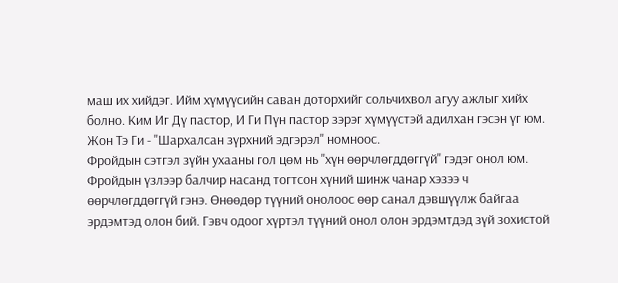маш их хийдэг. Ийм хүмүүсийн саван доторхийг сольчихвол агуу ажлыг хийх болно. Ким Иг Дү пастор, И Ги Пүн пастор зэрэг хүмүүстэй адилхан гэсэн үг юм.
Жон Тэ Ги - "Шархалсан зүрхний эдгэрэл" номноос.
Фройдын сэтгэл зүйн ухааны гол цөм нь "хүн өөрчлөгддөггүй" гэдэг онол юм. Фройдын үзлээр балчир насанд тогтсон хүний шинж чанар хэзээ ч өөрчлөгддөггүй гэнэ. Өнөөдөр түүний онолоос өөр санал дэвшүүлж байгаа эрдэмтэд олон бий. Гэвч одоог хүртэл түүний онол олон эрдэмтдэд зүй зохистой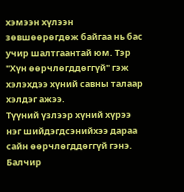хэмээн хүлээн зөвшөөрөгдөж байгаа нь бас учир шалтгаантай юм. Тэр "Хүн өөрчлөгддөггүй" гэж хэлэхдээ хүний савны талаар хэлдэг ажээ.
Түүний үзлээр хүний хүрээ нэг шийдэгдсэнийхээ дараа сайн өөрчлөгддөггүй гэнэ. Балчир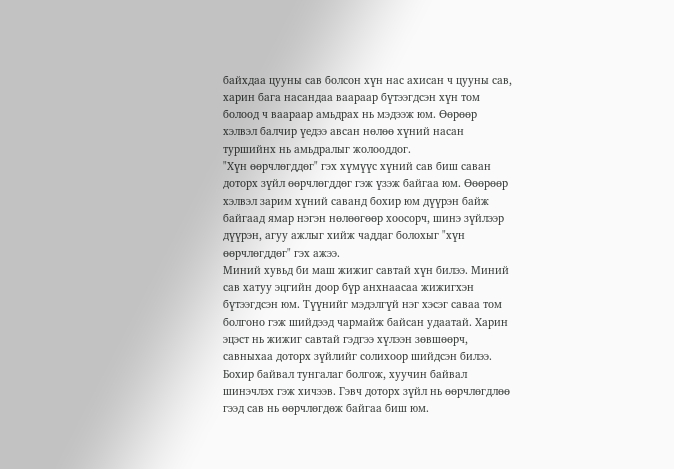байхдаа цууны сав болсон хүн нас ахисан ч цууны сав, харин бага насандаа ваараар бүтээгдсэн хүн том болоод ч ваараар амьдрах нь мэдээж юм. Өөрөөр хэлвэл балчир үедээ авсан нөлөө хүний насан туршийнх нь амьдралыг жолооддог.
"Хүн өөрчлөгддөг" гэх хүмүүс хүний сав биш саван доторх зүйл өөрчлөгддөг гэж үзэж байгаа юм. Өөөрөөр хэлвэл зарим хүний саванд бохир юм дүүрэн байж байгаад ямар нэгэн нөлөөгөөр хоосорч, шинэ зүйлээр дүүрэн, агуу ажлыг хийж чаддаг болохыг "хүн өөрчлөгддөг" гэх ажээ.
Миний хувьд би маш жижиг савтай хүн билээ. Миний сав хатуу эцгийн доор бүр анхнаасаа жижигхэн бүтээгдсэн юм. Түүнийг мэдэлгүй нэг хэсэг саваа том болгоно гэж шийдээд чармайж байсан удаатай. Харин эцэст нь жижиг савтай гэдгээ хүлээн зөвшөөрч, савныхаа доторх зүйлийг солихоор шийдсэн билээ. Бохир байвал тунгалаг болгож, хуучин байвал шинэчлэх гэж хичээв. Гэвч доторх зүйл нь өөрчлөгдлөө гээд сав нь өөрчлөгдөж байгаа биш юм.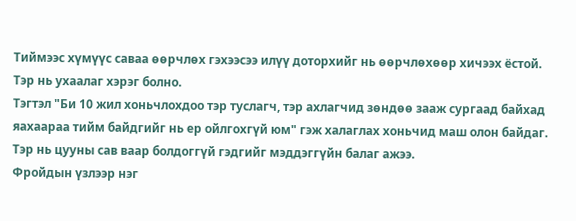Тиймээс хүмүүс саваа өөрчлөх гэхээсээ илүү доторхийг нь өөрчлөхөөр хичээх ёстой. Тэр нь ухаалаг хэрэг болно.
Тэгтэл "Би 10 жил хоньчлохдоо тэр туслагч, тэр ахлагчид зөндөө зааж сургаад байхад яахаараа тийм байдгийг нь ер ойлгохгүй юм" гэж халаглах хоньчид маш олон байдаг. Тэр нь цууны сав ваар болдоггүй гэдгийг мэддэггүйн балаг ажээ.
Фройдын үзлээр нэг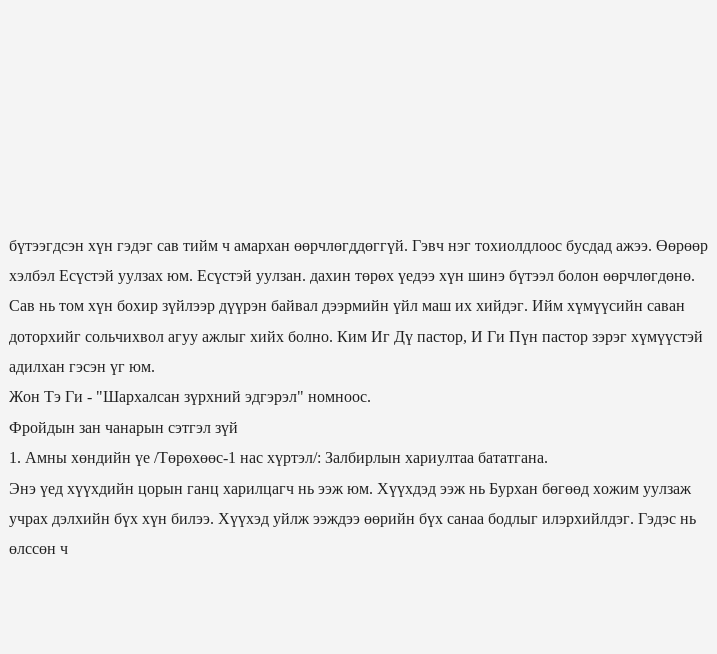бүтээгдсэн хүн гэдэг сав тийм ч амархан өөрчлөгддөггүй. Гэвч нэг тохиолдлоос бусдад ажээ. Өөрөөр хэлбэл Есүстэй уулзах юм. Есүстэй уулзан. дахин төрөх үедээ хүн шинэ бүтээл болон өөрчлөгдөнө.
Сав нь том хүн бохир зүйлээр дүүрэн байвал дээрмийн үйл маш их хийдэг. Ийм хүмүүсийн саван доторхийг сольчихвол агуу ажлыг хийх болно. Ким Иг Дү пастор, И Ги Пүн пастор зэрэг хүмүүстэй адилхан гэсэн үг юм.
Жон Тэ Ги - "Шархалсан зүрхний эдгэрэл" номноос.
Фройдын зан чанарын сэтгэл зүй
1. Амны хөндийн үе /Төрөхөөс-1 нас хүртэл/: Залбирлын хариултаа бататгана.
Энэ үед хүүхдийн цорын ганц харилцагч нь ээж юм. Хүүхдэд ээж нь Бурхан бөгөөд хожим уулзаж учрах дэлхийн бүх хүн билээ. Хүүхэд уйлж ээждээ өөрийн бүх санаа бодлыг илэрхийлдэг. Гэдэс нь өлссөн ч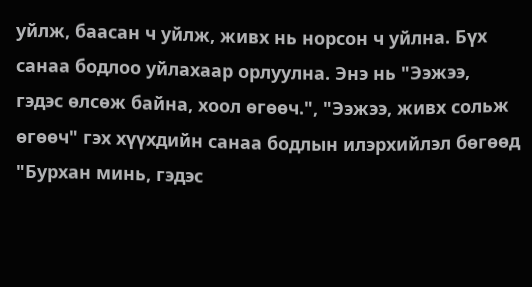уйлж, баасан ч уйлж, живх нь норсон ч уйлна. Бүх санаа бодлоо уйлахаар орлуулна. Энэ нь "Ээжээ, гэдэс өлсөж байна, хоол өгөөч.", "Ээжээ, живх сольж өгөөч" гэх хүүхдийн санаа бодлын илэрхийлэл бөгөөд "Бурхан минь, гэдэс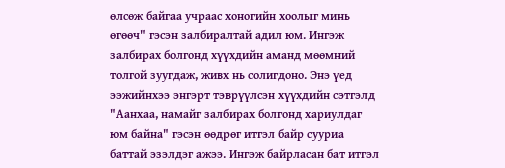өлсөж байгаа учраас хоногийн хоолыг минь өгөөч" гэсэн залбиралтай адил юм. Ингэж залбирах болгонд хүүхдийн аманд мөөмний толгой зуугдаж, живх нь солигдоно. Энэ үед ээжийнхээ энгэрт тэврүүлсэн хүүхдийн сэтгэлд "Аанхаа, намайг залбирах болгонд хариулдаг юм байна" гэсэн өөдрөг итгэл байр сууриа баттай эзэлдэг ажээ. Ингэж байрласан бат итгэл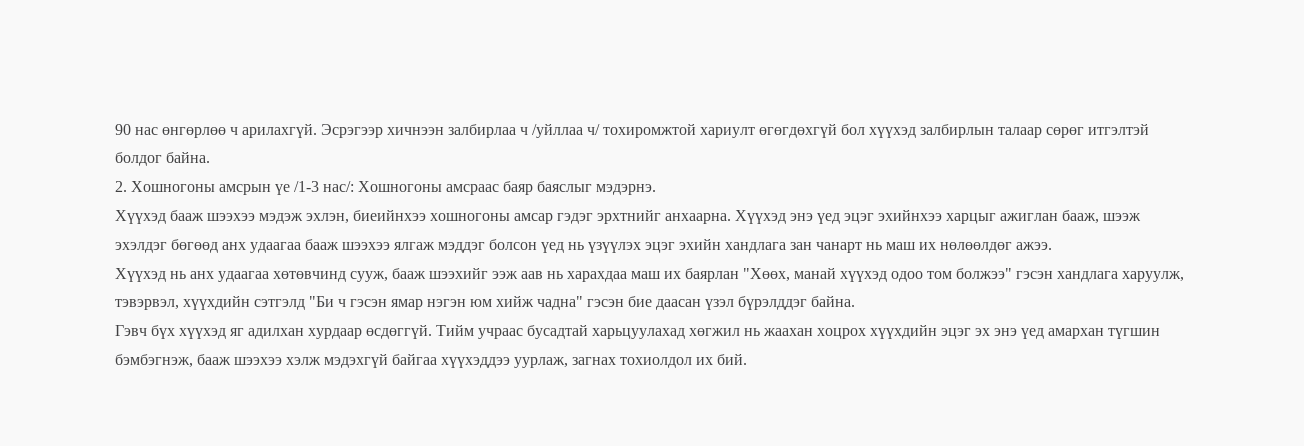90 нас өнгөрлөө ч арилахгүй. Эсрэгээр хичнээн залбирлаа ч /уйллаа ч/ тохиромжтой хариулт өгөгдөхгүй бол хүүхэд залбирлын талаар сөрөг итгэлтэй болдог байна.
2. Хошногоны амсрын үе /1-3 нас/: Хошногоны амсраас баяр баяслыг мэдэрнэ.
Хүүхэд бааж шээхээ мэдэж эхлэн, биеийнхээ хошногоны амсар гэдэг эрхтнийг анхаарна. Хүүхэд энэ үед эцэг эхийнхээ харцыг ажиглан бааж, шээж эхэлдэг бөгөөд анх удаагаа бааж шээхээ ялгаж мэддэг болсон үед нь үзүүлэх эцэг эхийн хандлага зан чанарт нь маш их нөлөөлдөг ажээ.
Хүүхэд нь анх удаагаа хөтөвчинд сууж, бааж шээхийг ээж аав нь харахдаа маш их баярлан "Хөөх, манай хүүхэд одоо том болжээ" гэсэн хандлага харуулж, тэвэрвэл, хүүхдийн сэтгэлд "Би ч гэсэн ямар нэгэн юм хийж чадна" гэсэн бие даасан үзэл бүрэлддэг байна.
Гэвч бүх хүүхэд яг адилхан хурдаар өсдөггүй. Тийм учраас бусадтай харьцуулахад хөгжил нь жаахан хоцрох хүүхдийн эцэг эх энэ үед амархан түгшин бэмбэгнэж, бааж шээхээ хэлж мэдэхгүй байгаа хүүхэддээ уурлаж, загнах тохиолдол их бий.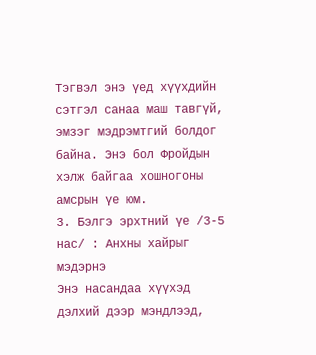Тэгвэл энэ үед хүүхдийн сэтгэл санаа маш тавгүй, эмзэг мэдрэмтгий болдог байна. Энэ бол Фройдын хэлж байгаа хошногоны амсрын үе юм.
3. Бэлгэ эрхтний үе /3-5 нас/ : Анхны хайрыг мэдэрнэ
Энэ насандаа хүүхэд дэлхий дээр мэндлээд,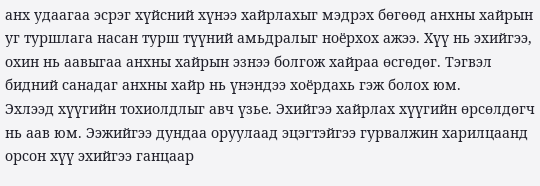анх удаагаа эсрэг хүйсний хүнээ хайрлахыг мэдрэх бөгөөд анхны хайрын уг туршлага насан турш түүний амьдралыг ноёрхох ажээ. Хүү нь эхийгээ, охин нь аавыгаа анхны хайрын эзнээ болгож хайраа өсгөдөг. Тэгвэл бидний санадаг анхны хайр нь үнэндээ хоёрдахь гэж болох юм.
Эхлээд хүүгийн тохиолдлыг авч үзье. Эхийгээ хайрлах хүүгийн өрсөлдөгч нь аав юм. Ээжийгээ дундаа оруулаад эцэгтэйгээ гурвалжин харилцаанд орсон хүү эхийгээ ганцаар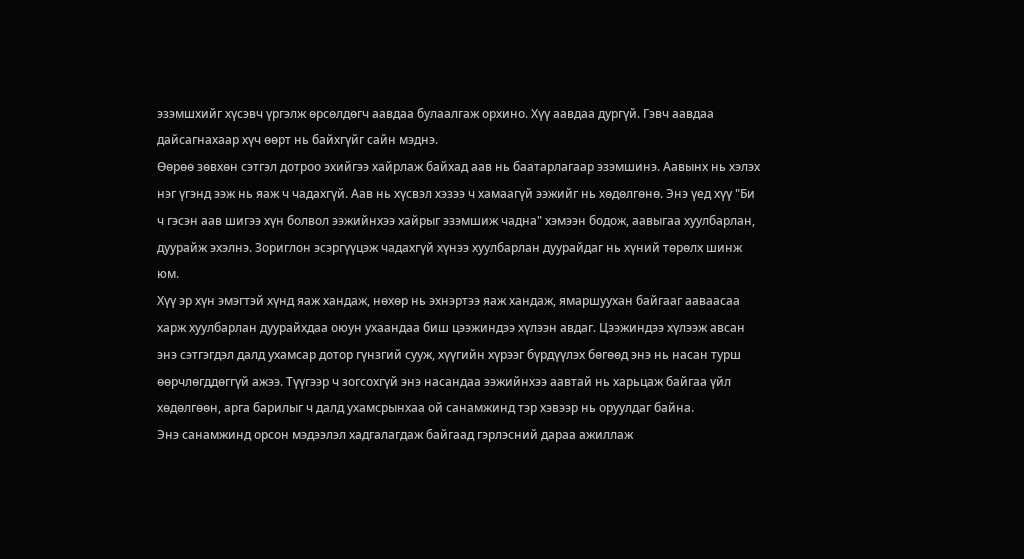эзэмшхийг хүсэвч үргэлж өрсөлдөгч аавдаа булаалгаж орхино. Хүү аавдаа дургүй. Гэвч аавдаа дайсагнахаар хүч өөрт нь байхгүйг сайн мэднэ.
Өөрөө зөвхөн сэтгэл дотроо эхийгээ хайрлаж байхад аав нь баатарлагаар эзэмшинэ. Аавынх нь хэлэх нэг үгэнд ээж нь яаж ч чадахгүй. Аав нь хүсвэл хэзээ ч хамаагүй ээжийг нь хөдөлгөнө. Энэ үед хүү "Би ч гэсэн аав шигээ хүн болвол ээжийнхээ хайрыг эзэмшиж чадна" хэмээн бодож, аавыгаа хуулбарлан, дуурайж эхэлнэ. Зориглон эсэргүүцэж чадахгүй хүнээ хуулбарлан дуурайдаг нь хүний төрөлх шинж юм.
Хүү эр хүн эмэгтэй хүнд яаж хандаж, нөхөр нь эхнэртээ яаж хандаж, ямаршуухан байгааг ааваасаа харж хуулбарлан дуурайхдаа оюун ухаандаа биш цээжиндээ хүлээн авдаг. Цээжиндээ хүлээж авсан энэ сэтгэгдэл далд ухамсар дотор гүнзгий сууж, хүүгийн хүрээг бүрдүүлэх бөгөөд энэ нь насан турш өөрчлөгддөггүй ажээ. Түүгээр ч зогсохгүй энэ насандаа ээжийнхээ аавтай нь харьцаж байгаа үйл хөдөлгөөн, арга барилыг ч далд ухамсрынхаа ой санамжинд тэр хэвээр нь оруулдаг байна.
Энэ санамжинд орсон мэдээлэл хадгалагдаж байгаад гэрлэсний дараа ажиллаж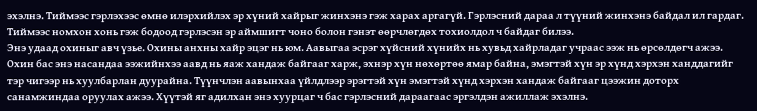эхэлнэ. Тиймээс гэрлэхээс өмнө илэрхийлэх эр хүний хайрыг жинхэнэ гэж харах аргагүй. Гэрлэсний дараа л түүний жинхэнэ байдал ил гардаг. Тиймээс номхон хонь гэж бодоод гэрлэсэн эр аймшигт чоно болон гэнэт өөрчлөгдөх тохиолдол ч байдаг билээ.
Энэ удаад охиныг авч үзье. Охины анхны хайр эцэг нь юм. Аавыгаа эсрэг хүйсний хүнийх нь хувьд хайрладаг учраас ээж нь өрсөлдөгч ажээ. Охин бас энэ насандаа ээжийнхээ аавд нь яаж хандаж байгааг харж, эхнэр хүн нөхөртөө ямар байна, эмэгтэй хүн эр хүнд хэрхэн ханддагийг тэр чигээр нь хуулбарлан дуурайна. Түүнчлэн аавынхаа үйлдлээр эрэгтэй хүн эмэгтэй хүнд хэрхэн хандаж байгааг цээжин доторх санамжиндаа оруулах ажээ. Хүүтэй яг адилхан энэ хуурцаг ч бас гэрлэсний дараагаас эргэлдэн ажиллаж эхэлнэ.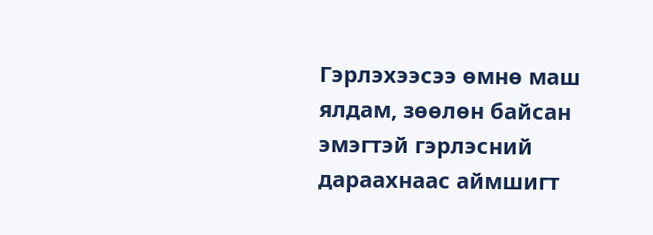Гэрлэхээсээ өмнө маш ялдам, зөөлөн байсан эмэгтэй гэрлэсний дараахнаас аймшигт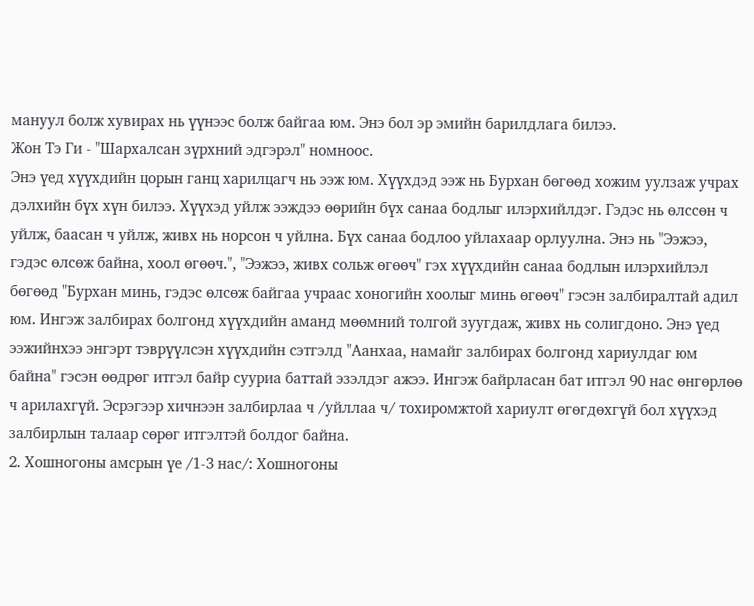мануул болж хувирах нь үүнээс болж байгаа юм. Энэ бол эр эмийн барилдлага билээ.
Жон Тэ Ги - "Шархалсан зүрхний эдгэрэл" номноос.
Энэ үед хүүхдийн цорын ганц харилцагч нь ээж юм. Хүүхдэд ээж нь Бурхан бөгөөд хожим уулзаж учрах дэлхийн бүх хүн билээ. Хүүхэд уйлж ээждээ өөрийн бүх санаа бодлыг илэрхийлдэг. Гэдэс нь өлссөн ч уйлж, баасан ч уйлж, живх нь норсон ч уйлна. Бүх санаа бодлоо уйлахаар орлуулна. Энэ нь "Ээжээ, гэдэс өлсөж байна, хоол өгөөч.", "Ээжээ, живх сольж өгөөч" гэх хүүхдийн санаа бодлын илэрхийлэл бөгөөд "Бурхан минь, гэдэс өлсөж байгаа учраас хоногийн хоолыг минь өгөөч" гэсэн залбиралтай адил юм. Ингэж залбирах болгонд хүүхдийн аманд мөөмний толгой зуугдаж, живх нь солигдоно. Энэ үед ээжийнхээ энгэрт тэврүүлсэн хүүхдийн сэтгэлд "Аанхаа, намайг залбирах болгонд хариулдаг юм байна" гэсэн өөдрөг итгэл байр сууриа баттай эзэлдэг ажээ. Ингэж байрласан бат итгэл 90 нас өнгөрлөө ч арилахгүй. Эсрэгээр хичнээн залбирлаа ч /уйллаа ч/ тохиромжтой хариулт өгөгдөхгүй бол хүүхэд залбирлын талаар сөрөг итгэлтэй болдог байна.
2. Хошногоны амсрын үе /1-3 нас/: Хошногоны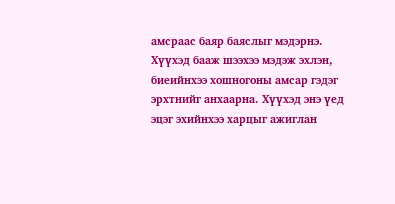амсраас баяр баяслыг мэдэрнэ.
Хүүхэд бааж шээхээ мэдэж эхлэн, биеийнхээ хошногоны амсар гэдэг эрхтнийг анхаарна. Хүүхэд энэ үед эцэг эхийнхээ харцыг ажиглан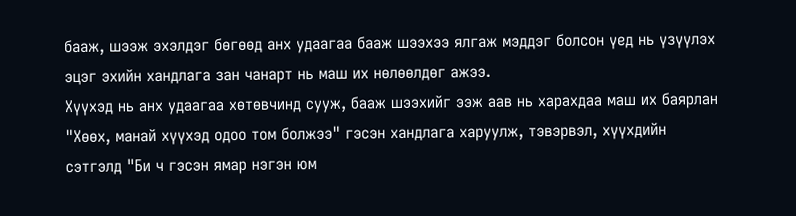бааж, шээж эхэлдэг бөгөөд анх удаагаа бааж шээхээ ялгаж мэддэг болсон үед нь үзүүлэх эцэг эхийн хандлага зан чанарт нь маш их нөлөөлдөг ажээ.
Хүүхэд нь анх удаагаа хөтөвчинд сууж, бааж шээхийг ээж аав нь харахдаа маш их баярлан "Хөөх, манай хүүхэд одоо том болжээ" гэсэн хандлага харуулж, тэвэрвэл, хүүхдийн сэтгэлд "Би ч гэсэн ямар нэгэн юм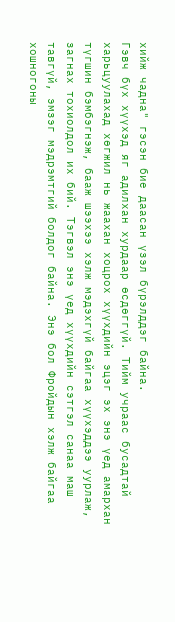хийж чадна" гэсэн бие даасан үзэл бүрэлддэг байна.
Гэвч бүх хүүхэд яг адилхан хурдаар өсдөггүй. Тийм учраас бусадтай харьцуулахад хөгжил нь жаахан хоцрох хүүхдийн эцэг эх энэ үед амархан түгшин бэмбэгнэж, бааж шээхээ хэлж мэдэхгүй байгаа хүүхэддээ уурлаж, загнах тохиолдол их бий. Тэгвэл энэ үед хүүхдийн сэтгэл санаа маш тавгүй, эмзэг мэдрэмтгий болдог байна. Энэ бол Фройдын хэлж байгаа хошногоны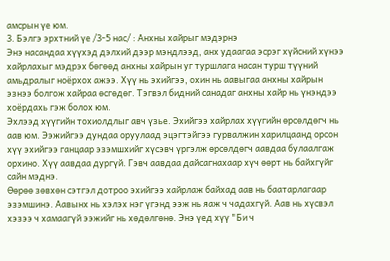амсрын үе юм.
3. Бэлгэ эрхтний үе /3-5 нас/ : Анхны хайрыг мэдэрнэ
Энэ насандаа хүүхэд дэлхий дээр мэндлээд, анх удаагаа эсрэг хүйсний хүнээ хайрлахыг мэдрэх бөгөөд анхны хайрын уг туршлага насан турш түүний амьдралыг ноёрхох ажээ. Хүү нь эхийгээ, охин нь аавыгаа анхны хайрын эзнээ болгож хайраа өсгөдөг. Тэгвэл бидний санадаг анхны хайр нь үнэндээ хоёрдахь гэж болох юм.
Эхлээд хүүгийн тохиолдлыг авч үзье. Эхийгээ хайрлах хүүгийн өрсөлдөгч нь аав юм. Ээжийгээ дундаа оруулаад эцэгтэйгээ гурвалжин харилцаанд орсон хүү эхийгээ ганцаар эзэмшхийг хүсэвч үргэлж өрсөлдөгч аавдаа булаалгаж орхино. Хүү аавдаа дургүй. Гэвч аавдаа дайсагнахаар хүч өөрт нь байхгүйг сайн мэднэ.
Өөрөө зөвхөн сэтгэл дотроо эхийгээ хайрлаж байхад аав нь баатарлагаар эзэмшинэ. Аавынх нь хэлэх нэг үгэнд ээж нь яаж ч чадахгүй. Аав нь хүсвэл хэзээ ч хамаагүй ээжийг нь хөдөлгөнө. Энэ үед хүү "Би ч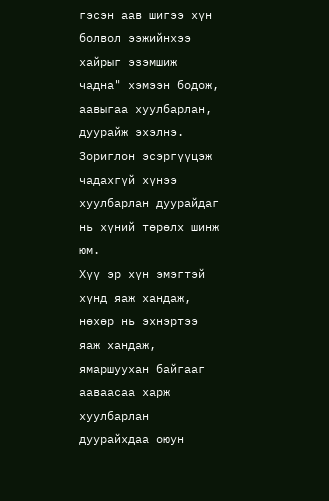гэсэн аав шигээ хүн болвол ээжийнхээ хайрыг эзэмшиж чадна" хэмээн бодож, аавыгаа хуулбарлан, дуурайж эхэлнэ. Зориглон эсэргүүцэж чадахгүй хүнээ хуулбарлан дуурайдаг нь хүний төрөлх шинж юм.
Хүү эр хүн эмэгтэй хүнд яаж хандаж, нөхөр нь эхнэртээ яаж хандаж, ямаршуухан байгааг ааваасаа харж хуулбарлан дуурайхдаа оюун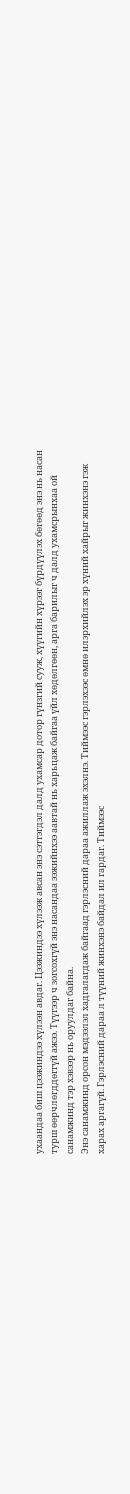ухаандаа биш цээжиндээ хүлээн авдаг. Цээжиндээ хүлээж авсан энэ сэтгэгдэл далд ухамсар дотор гүнзгий сууж, хүүгийн хүрээг бүрдүүлэх бөгөөд энэ нь насан турш өөрчлөгддөггүй ажээ. Түүгээр ч зогсохгүй энэ насандаа ээжийнхээ аавтай нь харьцаж байгаа үйл хөдөлгөөн, арга барилыг ч далд ухамсрынхаа ой санамжинд тэр хэвээр нь оруулдаг байна.
Энэ санамжинд орсон мэдээлэл хадгалагдаж байгаад гэрлэсний дараа ажиллаж эхэлнэ. Тиймээс гэрлэхээс өмнө илэрхийлэх эр хүний хайрыг жинхэнэ гэж харах аргагүй. Гэрлэсний дараа л түүний жинхэнэ байдал ил гардаг. Тиймээс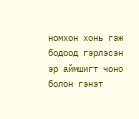номхон хонь гэж бодоод гэрлэсэн эр аймшигт чоно болон гэнэт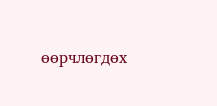өөрчлөгдөх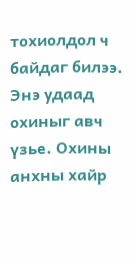тохиолдол ч байдаг билээ.
Энэ удаад охиныг авч үзье. Охины анхны хайр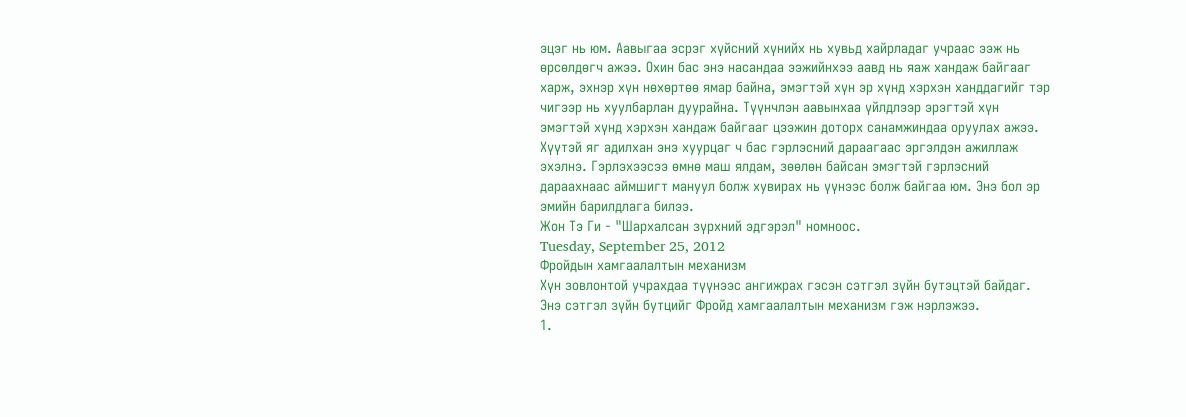эцэг нь юм. Аавыгаа эсрэг хүйсний хүнийх нь хувьд хайрладаг учраас ээж нь өрсөлдөгч ажээ. Охин бас энэ насандаа ээжийнхээ аавд нь яаж хандаж байгааг харж, эхнэр хүн нөхөртөө ямар байна, эмэгтэй хүн эр хүнд хэрхэн ханддагийг тэр чигээр нь хуулбарлан дуурайна. Түүнчлэн аавынхаа үйлдлээр эрэгтэй хүн эмэгтэй хүнд хэрхэн хандаж байгааг цээжин доторх санамжиндаа оруулах ажээ. Хүүтэй яг адилхан энэ хуурцаг ч бас гэрлэсний дараагаас эргэлдэн ажиллаж эхэлнэ. Гэрлэхээсээ өмнө маш ялдам, зөөлөн байсан эмэгтэй гэрлэсний дараахнаас аймшигт мануул болж хувирах нь үүнээс болж байгаа юм. Энэ бол эр эмийн барилдлага билээ.
Жон Тэ Ги - "Шархалсан зүрхний эдгэрэл" номноос.
Tuesday, September 25, 2012
Фройдын хамгаалалтын механизм
Хүн зовлонтой учрахдаа түүнээс ангижрах гэсэн сэтгэл зүйн бутэцтэй байдаг. Энэ сэтгэл зүйн бутцийг Фройд хамгаалалтын механизм гэж нэрлэжээ.
1.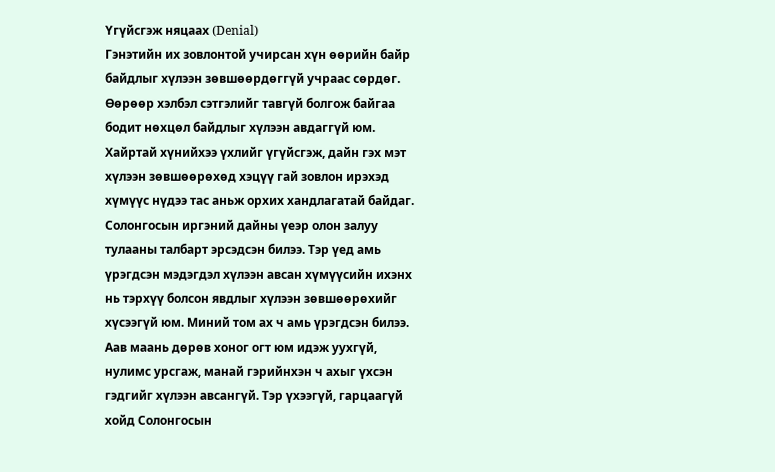Үгүйсгэж няцаах (Denial)
Гэнэтийн их зовлонтой учирсан хүн өөрийн байр байдлыг хүлээн зөвшөөрдөггүй учраас сөрдөг. Өөрөөр хэлбэл сэтгэлийг тавгүй болгож байгаа бодит нөхцөл байдлыг хүлээн авдаггүй юм. Хайртай хүнийхээ үхлийг үгүйсгэж, дайн гэх мэт хүлээн зөвшөөрөхөд хэцүү гай зовлон ирэхэд хүмүүс нүдээ тас аньж орхих хандлагатай байдаг.
Солонгосын иргэний дайны үеэр олон залуу тулааны талбарт эрсэдсэн билээ. Тэр үед амь үрэгдсэн мэдэгдэл хүлээн авсан хүмүүсийн ихэнх нь тэрхүү болсон явдлыг хүлээн зөвшөөрөхийг хүсээгүй юм. Миний том ах ч амь үрэгдсэн билээ. Аав маань дөрөв хоног огт юм идэж уухгүй, нулимс урсгаж, манай гэрийнхэн ч ахыг үхсэн гэдгийг хүлээн авсангүй. Тэр үхээгүй, гарцаагүй хойд Солонгосын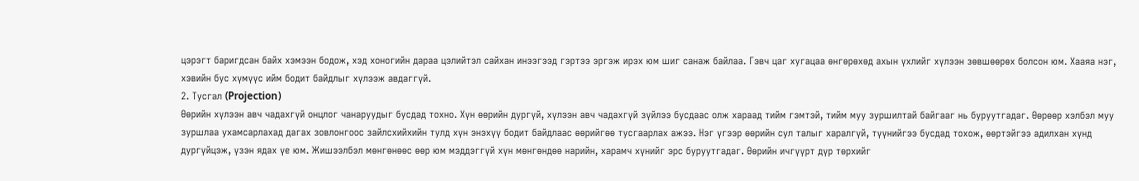цэрэгт баригдсан байх хэмээн бодож, хэд хоногийн дараа цэлийтэл сайхан инээгээд гэртээ эргэж ирэх юм шиг санаж байлаа. Гэвч цаг хугацаа өнгөрөхөд ахын үхлийг хүлээн зөвшөөрөх болсон юм. Хааяа нэг, хэвийн бус хүмүүс ийм бодит байдлыг хүлээж авдаггүй.
2. Тусгал (Projection)
Өөрийн хүлээн авч чадахгүй онцлог чанаруудыг бусдад тохно. Хүн өөрийн дургүй, хүлээн авч чадахгүй зүйлээ бусдаас олж хараад тийм гэмтэй, тийм муу зуршилтай байгааг нь буруутгадаг. Өөрөөр хэлбэл муу зуршлаа ухамсарлахад дагах зовлонгоос зайлсхийхийн тулд хүн энэхүү бодит байдлаас өөрийгөө тусгаарлах ажээ. Нэг үгээр өөрийн сул талыг харалгүй, түүнийгээ бусдад тохож, өөртэйгээ адилхан хүнд дургүйцэж, үзэн ядах үе юм. Жишээлбэл мөнгөнөөс өөр юм мэддэггүй хүн мөнгөндөө нарийн, харамч хүнийг эрс буруутгадаг. Өөрийн ичгүүрт дүр төрхийг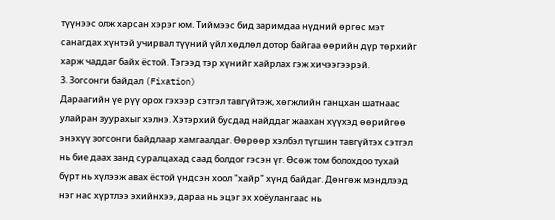түүнээс олж харсан хэрэг юм. Тиймээс бид заримдаа нүдний өргөс мэт санагдах хүнтэй учирвал түүний үйл хөдлөл дотор байгаа өөрийн дүр төрхийг харж чаддаг байх ёстой. Тэгээд тэр хүнийг хайрлах гэж хичээгээрэй.
3. Зогсонги байдал (Fixation)
Дараагийн үе рүү орох гэхээр сэтгэл тавгүйтэж, хөгжлийн ганцхан шатнаас улайран зуурахыг хэлнэ. Хэтэрхий бусдад найддаг жаахан хүүхэд өөрийгөө энэхүү зогсонги байдлаар хамгаалдаг. Өөрөөр хэлбэл түгшин тавгүйтэх сэтгэл нь бие даах занд суралцахад саад болдог гэсэн үг. Өсөж том болохдоо тухай бүрт нь хүлээж авах ёстой үндсэн хоол "хайр" хүнд байдаг. Дөнгөж мэндлээд нэг нас хүртлээ эхийнхээ, дараа нь эцэг эх хоёулангаас нь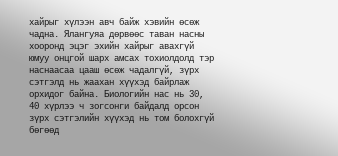хайрыг хүлээн авч байж хэвийн өсөж чадна. Ялангуяа дөрвөөс таван насны хооронд эцэг эхийн хайрыг авахгүй юмуу онцгой шарх амсах тохиолдолд тэр наснаасаа цааш өсөж чадалгүй, зүрх сэтгэлд нь жаахан хүүхэд байрлаж орхидог байна. Биологийн нас нь 30, 40 хүрлээ ч зогсонги байдалд орсон зүрх сэтгэлийн хүүхэд нь том болохгүй бөгөөд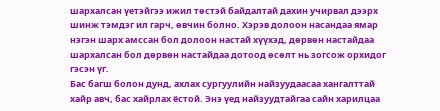шархалсан үетэйгээ ижил төстэй байдалтай дахин учирвал дээрх шинж тэмдэг ил гарч, өвчин болно. Хэрэв долоон насандаа ямар нэгэн шарх амссан бол долоон настай хүүхэд, дөрвөн настайдаа шархалсан бол дөрвөн настайдаа дотоод өсөлт нь зогсож орхидог гэсэн үг.
Бас багш болон дунд, ахлах сургуулийн найзуудаасаа хангалттай хайр авч, бас хайрлах ёстой. Энэ үед найзуудтайгаа сайн харилцаа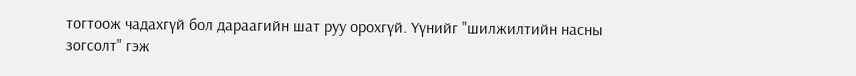тогтоож чадахгүй бол дараагийн шат руу орохгүй. Үүнийг "шилжилтийн насны зогсолт" гэж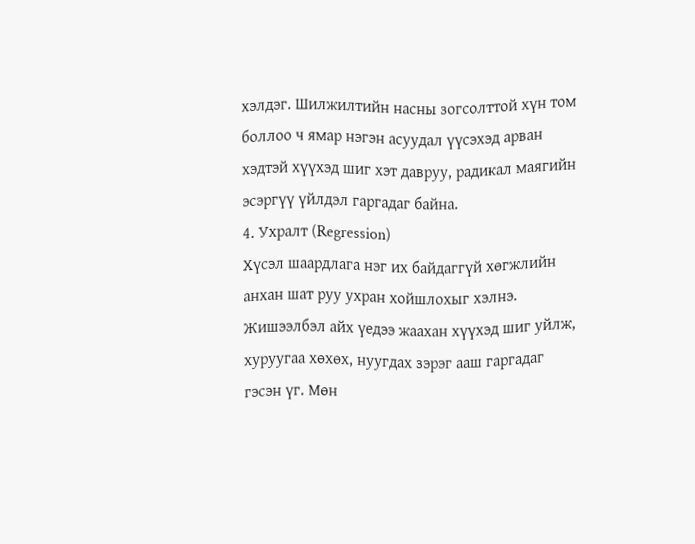хэлдэг. Шилжилтийн насны зогсолттой хүн том боллоо ч ямар нэгэн асуудал үүсэхэд арван хэдтэй хүүхэд шиг хэт давруу, радикал маягийн эсэргүү үйлдэл гаргадаг байна.
4. Ухралт (Regression)
Хүсэл шаардлага нэг их байдаггүй хөгжлийн анхан шат руу ухран хойшлохыг хэлнэ. Жишээлбэл айх үедээ жаахан хүүхэд шиг уйлж, хуруугаа хөхөх, нуугдах зэрэг ааш гаргадаг гэсэн үг. Мөн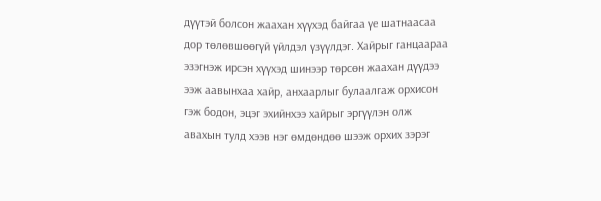дүүтэй болсон жаахан хүүхэд байгаа үе шатнаасаа дор төлөвшөөгүй үйлдэл үзүүлдэг. Хайрыг ганцаараа эзэгнэж ирсэн хүүхэд шинээр төрсөн жаахан дүүдээ ээж аавынхаа хайр, анхаарлыг булаалгаж орхисон гэж бодон, эцэг эхийнхээ хайрыг эргүүлэн олж авахын тулд хээв нэг өмдөндөө шээж орхих зэрэг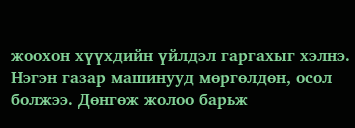жоохон хүүхдийн үйлдэл гаргахыг хэлнэ.
Нэгэн газар машинууд мөргөлдөн, осол болжээ. Дөнгөж жолоо барьж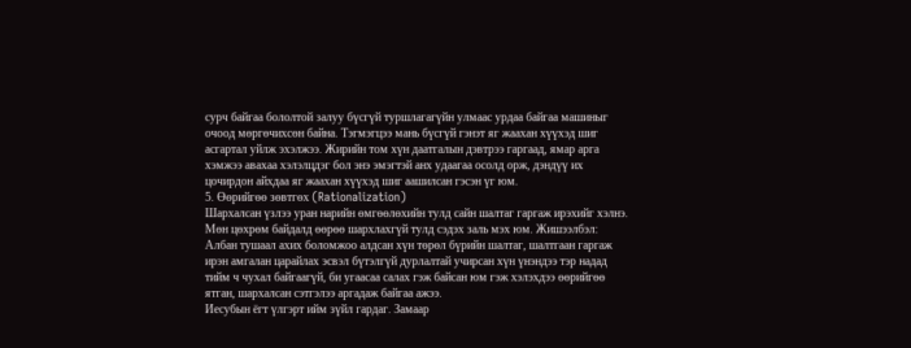сурч байгаа бололтой залуу бүсгүй туршлагагүйн улмаас урдаа байгаа машиныг очоод мөргөчихсөн байна. Тэгмэгцээ мань бүсгүй гэнэт яг жаахан хүүхэд шиг асгартал уйлж эхэлжээ. Жирийн том хүн даатгалын дэвтрээ гаргаад, ямар арга хэмжээ авахаа хэлэлцдэг бол энэ эмэгтэй анх удаагаа осолд орж, дэндүү их цочирдон айхдаа яг жаахан хүүхэд шиг аашилсан гэсэн үг юм.
5. Өөрийгөө зөвтгөх (Rationalization)
Шархалсан үзлээ уран нарийн өмгөөлөхийн тулд сайн шалтаг гаргаж ирэхийг хэлнэ. Мөн цөхрөм байдалд өөрөө шархлахгүй тулд сэдэх заль мэх юм. Жишээлбэл: Албан тушаал ахих боломжоо алдсан хүн төрөл бүрийн шалтаг, шалтгаан гаргаж ирэн амгалан царайлах эсвэл бүтэлгүй дурлалтай учирсан хүн үнэндээ тэр надад тийм ч чухал байгаагүй, би угаасаа салах гэж байсан юм гэж хэлэхдээ өөрийгөө ятган, шархалсан сэтгэлээ аргадаж байгаа ажээ.
Иесубын ёгт үлгэрт ийм зүйл гардаг. Замаар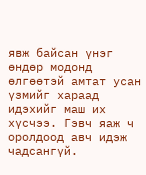явж байсан үнэг өндөр модонд өлгөөтэй амтат усан үзмийг хараад идэхийг маш их хүсчээ. Гэвч яаж ч оролдоод авч идэж чадсангүй.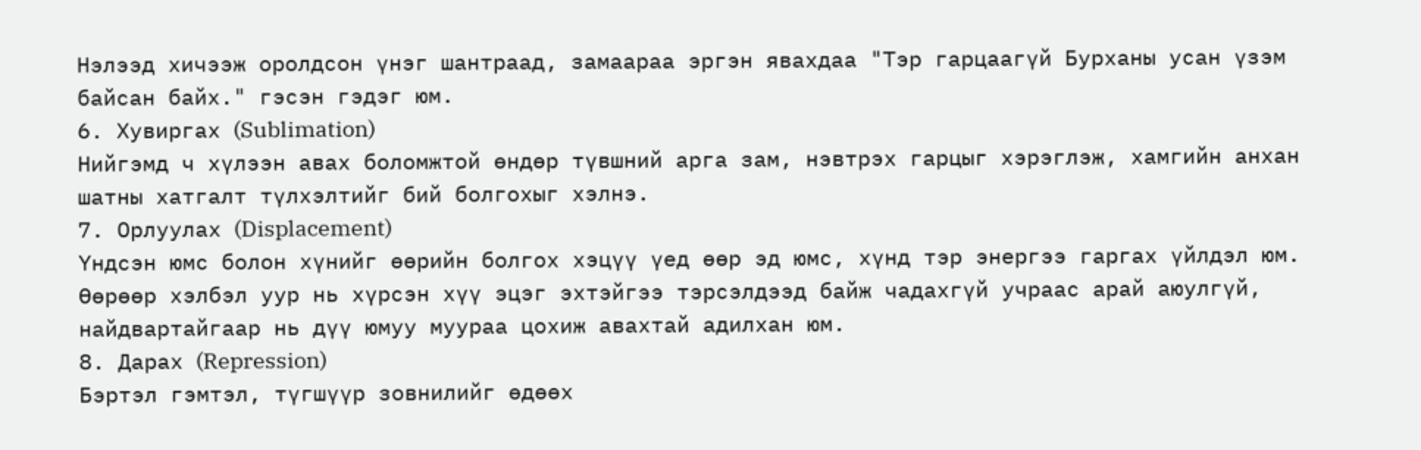Нэлээд хичээж оролдсон үнэг шантраад, замаараа эргэн явахдаа "Тэр гарцаагүй Бурханы усан үзэм байсан байх." гэсэн гэдэг юм.
6. Хувиргах (Sublimation)
Нийгэмд ч хүлээн авах боломжтой өндөр түвшний арга зам, нэвтрэх гарцыг хэрэглэж, хамгийн анхан шатны хатгалт түлхэлтийг бий болгохыг хэлнэ.
7. Орлуулах (Displacement)
Үндсэн юмс болон хүнийг өөрийн болгох хэцүү үед өөр эд юмс, хүнд тэр энергээ гаргах үйлдэл юм. Өөрөөр хэлбэл уур нь хүрсэн хүү эцэг эхтэйгээ тэрсэлдээд байж чадахгүй учраас арай аюулгүй, найдвартайгаар нь дүү юмуу муураа цохиж авахтай адилхан юм.
8. Дарах (Repression)
Бэртэл гэмтэл, түгшүүр зовнилийг өдөөх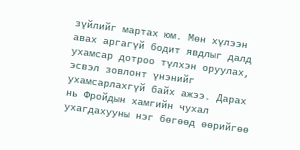зүйлийг мартах юм. Мөн хүлээн авах аргагүй бодит явдлыг далд ухамсар дотроо түлхэн оруулах, эсвэл зовлонт үнэнийг ухамсарлахгүй байх ажээ. Дарах нь Фройдын хамгийн чухал ухагдахууны нэг бөгөөд өөрийгөө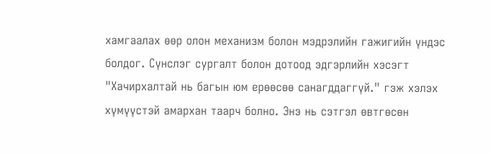хамгаалах өөр олон механизм болон мэдрэлийн гажигийн үндэс болдог. Сүнслэг сургалт болон дотоод эдгэрлийн хэсэгт "Хачирхалтай нь багын юм ерөөсөө санагддаггүй." гэж хэлэх хүмүүстэй амархан таарч болно. Энэ нь сэтгэл өвтгөсөн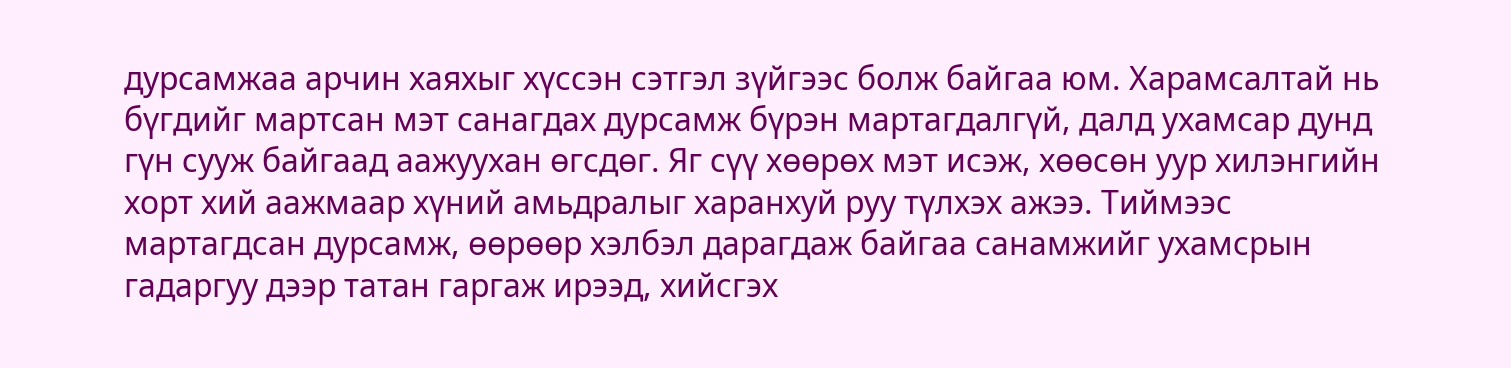дурсамжаа арчин хаяхыг хүссэн сэтгэл зүйгээс болж байгаа юм. Харамсалтай нь бүгдийг мартсан мэт санагдах дурсамж бүрэн мартагдалгүй, далд ухамсар дунд гүн сууж байгаад аажуухан өгсдөг. Яг сүү хөөрөх мэт исэж, хөөсөн уур хилэнгийн хорт хий аажмаар хүний амьдралыг харанхуй руу түлхэх ажээ. Тиймээс мартагдсан дурсамж, өөрөөр хэлбэл дарагдаж байгаа санамжийг ухамсрын гадаргуу дээр татан гаргаж ирээд, хийсгэх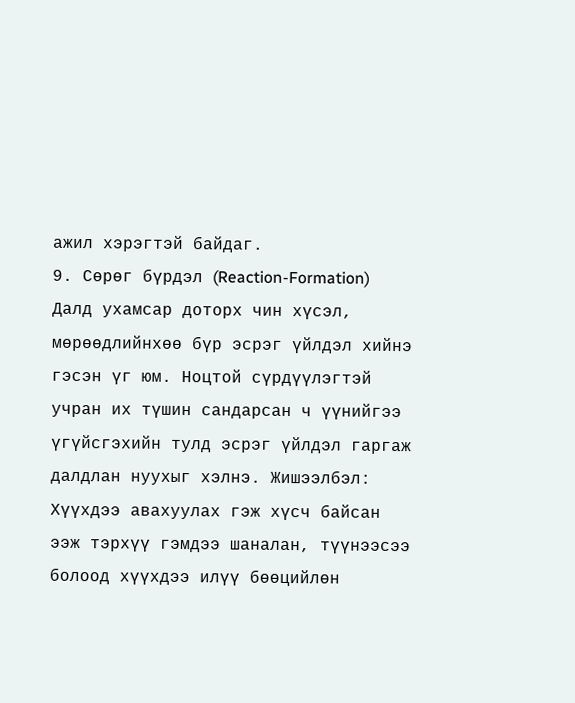ажил хэрэгтэй байдаг.
9. Сөрөг бүрдэл (Reaction-Formation)
Далд ухамсар доторх чин хүсэл, мөрөөдлийнхөө бүр эсрэг үйлдэл хийнэ гэсэн үг юм. Ноцтой сүрдүүлэгтэй учран их түшин сандарсан ч үүнийгээ үгүйсгэхийн тулд эсрэг үйлдэл гаргаж далдлан нуухыг хэлнэ. Жишээлбэл: Хүүхдээ авахуулах гэж хүсч байсан ээж тэрхүү гэмдээ шаналан, түүнээсээ болоод хүүхдээ илүү бөөцийлөн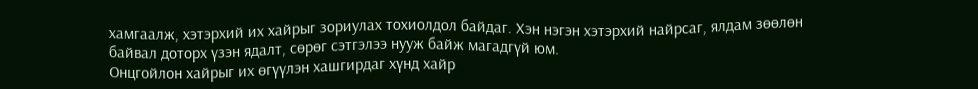хамгаалж, хэтэрхий их хайрыг зориулах тохиолдол байдаг. Хэн нэгэн хэтэрхий найрсаг, ялдам зөөлөн байвал доторх үзэн ядалт, сөрөг сэтгэлээ нууж байж магадгүй юм.
Онцгойлон хайрыг их өгүүлэн хашгирдаг хүнд хайр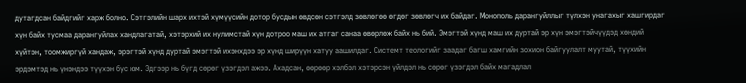дутагдсан байдгийг харж болно. Сэтгэлийн шарх ихтэй хүмүүсийн дотор бусдын өвдсөн сэтгэлд зөвлөгөө өгдөг зөвлөгч их байдаг. Монополь дарангуйллыг түлхэн унагахыг хашгирдаг хүн байх тусмаа дарангуйлах хандлагатай, хэтэрхий их нулимстай хүн дотроо маш их атгаг санаа өвөрлөж байх нь бий. Эмэгтэй хүнд маш их дуртай эр хүн эмэгтэйчүүдэд хөндий хүйтэн, тоомжиргүй хандаж, эрэгтэй хүнд дуртай эмэгтэй ихэнхдээ эр хүнд ширүүн хатуу аашилдаг. Системт теологийг заадаг багш хамгийн зохион байгуулалт муутай, түүхийн эрдэмтэд нь үнэндээ түүхэн бус юм. Эдгээр нь бүгд сөрөг үзэгдэл ажээ. Ахадсан, өөрөөр хэлбэл хэтэрсэн үйлдэл нь сөрөг үзэгдэл байх магадлал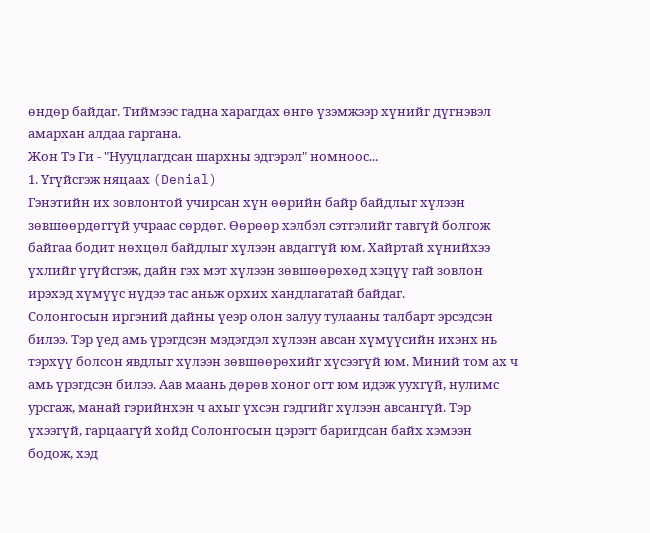өндөр байдаг. Тиймээс гадна харагдах өнгө үзэмжээр хүнийг дүгнэвэл амархан алдаа гаргана.
Жон Тэ Ги - "Нууцлагдсан шархны эдгэрэл" номноос...
1. Үгүйсгэж няцаах (Denial)
Гэнэтийн их зовлонтой учирсан хүн өөрийн байр байдлыг хүлээн зөвшөөрдөггүй учраас сөрдөг. Өөрөөр хэлбэл сэтгэлийг тавгүй болгож байгаа бодит нөхцөл байдлыг хүлээн авдаггүй юм. Хайртай хүнийхээ үхлийг үгүйсгэж, дайн гэх мэт хүлээн зөвшөөрөхөд хэцүү гай зовлон ирэхэд хүмүүс нүдээ тас аньж орхих хандлагатай байдаг.
Солонгосын иргэний дайны үеэр олон залуу тулааны талбарт эрсэдсэн билээ. Тэр үед амь үрэгдсэн мэдэгдэл хүлээн авсан хүмүүсийн ихэнх нь тэрхүү болсон явдлыг хүлээн зөвшөөрөхийг хүсээгүй юм. Миний том ах ч амь үрэгдсэн билээ. Аав маань дөрөв хоног огт юм идэж уухгүй, нулимс урсгаж, манай гэрийнхэн ч ахыг үхсэн гэдгийг хүлээн авсангүй. Тэр үхээгүй, гарцаагүй хойд Солонгосын цэрэгт баригдсан байх хэмээн бодож, хэд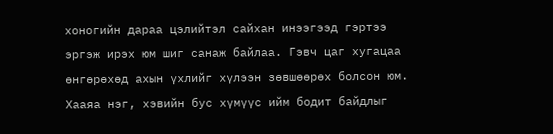хоногийн дараа цэлийтэл сайхан инээгээд гэртээ эргэж ирэх юм шиг санаж байлаа. Гэвч цаг хугацаа өнгөрөхөд ахын үхлийг хүлээн зөвшөөрөх болсон юм. Хааяа нэг, хэвийн бус хүмүүс ийм бодит байдлыг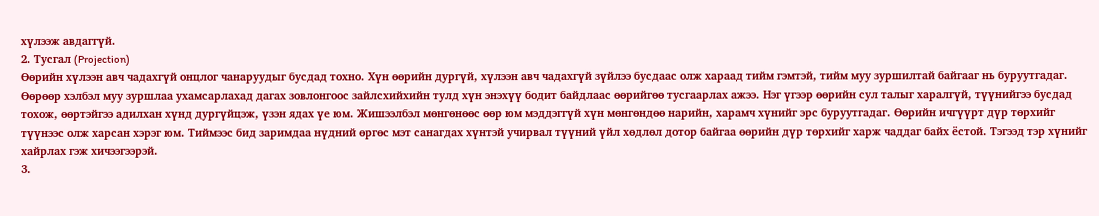хүлээж авдаггүй.
2. Тусгал (Projection)
Өөрийн хүлээн авч чадахгүй онцлог чанаруудыг бусдад тохно. Хүн өөрийн дургүй, хүлээн авч чадахгүй зүйлээ бусдаас олж хараад тийм гэмтэй, тийм муу зуршилтай байгааг нь буруутгадаг. Өөрөөр хэлбэл муу зуршлаа ухамсарлахад дагах зовлонгоос зайлсхийхийн тулд хүн энэхүү бодит байдлаас өөрийгөө тусгаарлах ажээ. Нэг үгээр өөрийн сул талыг харалгүй, түүнийгээ бусдад тохож, өөртэйгээ адилхан хүнд дургүйцэж, үзэн ядах үе юм. Жишээлбэл мөнгөнөөс өөр юм мэддэггүй хүн мөнгөндөө нарийн, харамч хүнийг эрс буруутгадаг. Өөрийн ичгүүрт дүр төрхийг түүнээс олж харсан хэрэг юм. Тиймээс бид заримдаа нүдний өргөс мэт санагдах хүнтэй учирвал түүний үйл хөдлөл дотор байгаа өөрийн дүр төрхийг харж чаддаг байх ёстой. Тэгээд тэр хүнийг хайрлах гэж хичээгээрэй.
3.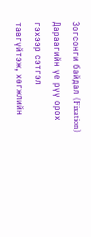Зогсонги байдал (Fixation)
Дараагийн үе рүү орох гэхээр сэтгэл тавгүйтэж, хөгжлийн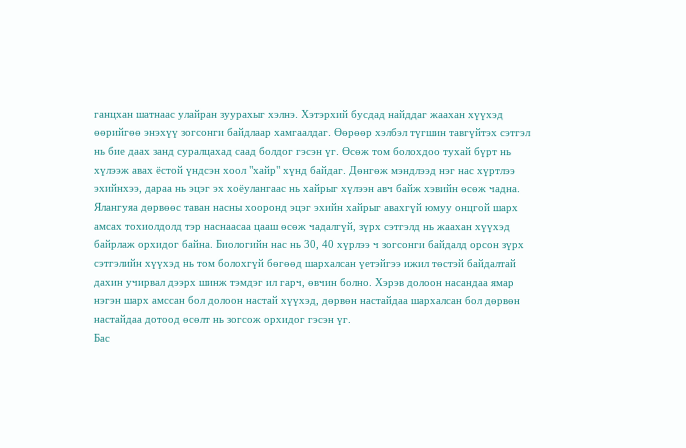ганцхан шатнаас улайран зуурахыг хэлнэ. Хэтэрхий бусдад найддаг жаахан хүүхэд өөрийгөө энэхүү зогсонги байдлаар хамгаалдаг. Өөрөөр хэлбэл түгшин тавгүйтэх сэтгэл нь бие даах занд суралцахад саад болдог гэсэн үг. Өсөж том болохдоо тухай бүрт нь хүлээж авах ёстой үндсэн хоол "хайр" хүнд байдаг. Дөнгөж мэндлээд нэг нас хүртлээ эхийнхээ, дараа нь эцэг эх хоёулангаас нь хайрыг хүлээн авч байж хэвийн өсөж чадна. Ялангуяа дөрвөөс таван насны хооронд эцэг эхийн хайрыг авахгүй юмуу онцгой шарх амсах тохиолдолд тэр наснаасаа цааш өсөж чадалгүй, зүрх сэтгэлд нь жаахан хүүхэд байрлаж орхидог байна. Биологийн нас нь 30, 40 хүрлээ ч зогсонги байдалд орсон зүрх сэтгэлийн хүүхэд нь том болохгүй бөгөөд шархалсан үетэйгээ ижил төстэй байдалтай дахин учирвал дээрх шинж тэмдэг ил гарч, өвчин болно. Хэрэв долоон насандаа ямар нэгэн шарх амссан бол долоон настай хүүхэд, дөрвөн настайдаа шархалсан бол дөрвөн настайдаа дотоод өсөлт нь зогсож орхидог гэсэн үг.
Бас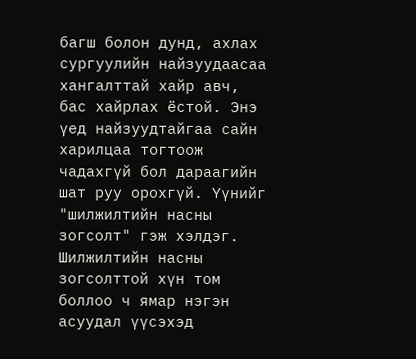багш болон дунд, ахлах сургуулийн найзуудаасаа хангалттай хайр авч, бас хайрлах ёстой. Энэ үед найзуудтайгаа сайн харилцаа тогтоож чадахгүй бол дараагийн шат руу орохгүй. Үүнийг "шилжилтийн насны зогсолт" гэж хэлдэг. Шилжилтийн насны зогсолттой хүн том боллоо ч ямар нэгэн асуудал үүсэхэд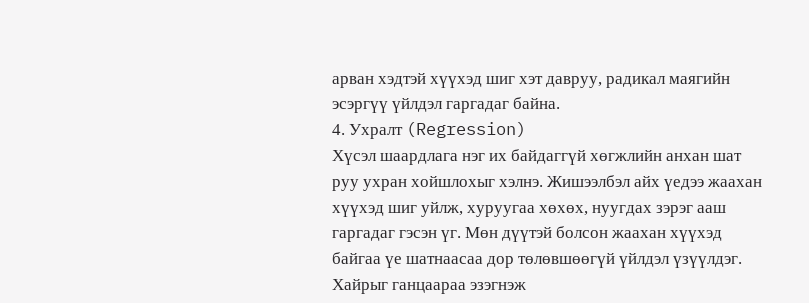арван хэдтэй хүүхэд шиг хэт давруу, радикал маягийн эсэргүү үйлдэл гаргадаг байна.
4. Ухралт (Regression)
Хүсэл шаардлага нэг их байдаггүй хөгжлийн анхан шат руу ухран хойшлохыг хэлнэ. Жишээлбэл айх үедээ жаахан хүүхэд шиг уйлж, хуруугаа хөхөх, нуугдах зэрэг ааш гаргадаг гэсэн үг. Мөн дүүтэй болсон жаахан хүүхэд байгаа үе шатнаасаа дор төлөвшөөгүй үйлдэл үзүүлдэг. Хайрыг ганцаараа эзэгнэж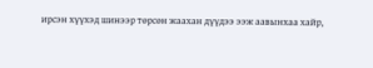ирсэн хүүхэд шинээр төрсөн жаахан дүүдээ ээж аавынхаа хайр,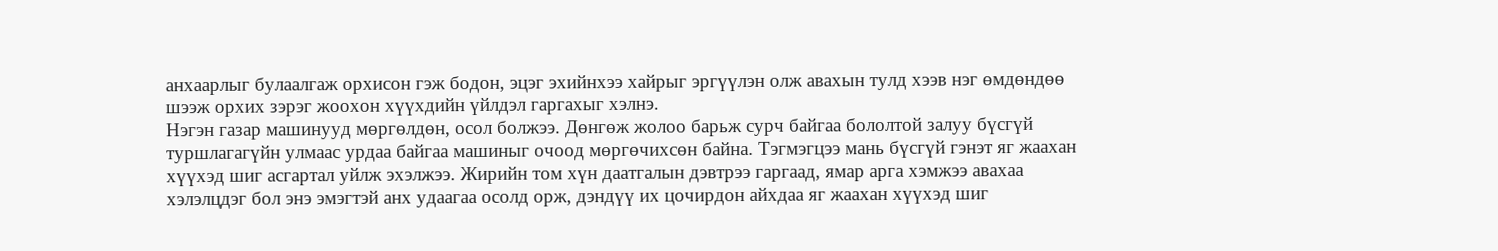анхаарлыг булаалгаж орхисон гэж бодон, эцэг эхийнхээ хайрыг эргүүлэн олж авахын тулд хээв нэг өмдөндөө шээж орхих зэрэг жоохон хүүхдийн үйлдэл гаргахыг хэлнэ.
Нэгэн газар машинууд мөргөлдөн, осол болжээ. Дөнгөж жолоо барьж сурч байгаа бололтой залуу бүсгүй туршлагагүйн улмаас урдаа байгаа машиныг очоод мөргөчихсөн байна. Тэгмэгцээ мань бүсгүй гэнэт яг жаахан хүүхэд шиг асгартал уйлж эхэлжээ. Жирийн том хүн даатгалын дэвтрээ гаргаад, ямар арга хэмжээ авахаа хэлэлцдэг бол энэ эмэгтэй анх удаагаа осолд орж, дэндүү их цочирдон айхдаа яг жаахан хүүхэд шиг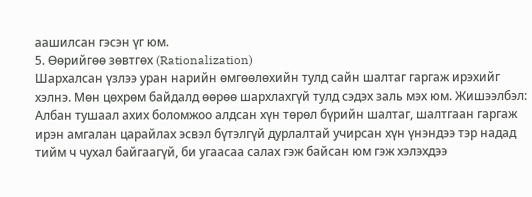аашилсан гэсэн үг юм.
5. Өөрийгөө зөвтгөх (Rationalization)
Шархалсан үзлээ уран нарийн өмгөөлөхийн тулд сайн шалтаг гаргаж ирэхийг хэлнэ. Мөн цөхрөм байдалд өөрөө шархлахгүй тулд сэдэх заль мэх юм. Жишээлбэл: Албан тушаал ахих боломжоо алдсан хүн төрөл бүрийн шалтаг, шалтгаан гаргаж ирэн амгалан царайлах эсвэл бүтэлгүй дурлалтай учирсан хүн үнэндээ тэр надад тийм ч чухал байгаагүй, би угаасаа салах гэж байсан юм гэж хэлэхдээ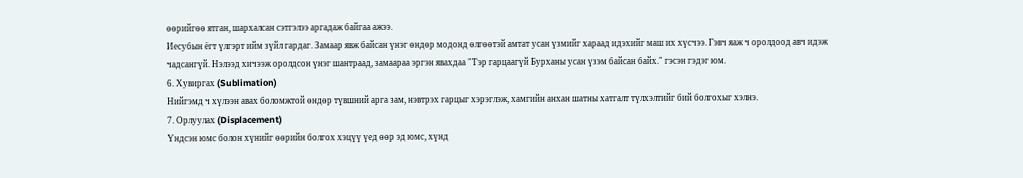өөрийгөө ятган, шархалсан сэтгэлээ аргадаж байгаа ажээ.
Иесубын ёгт үлгэрт ийм зүйл гардаг. Замаар явж байсан үнэг өндөр модонд өлгөөтэй амтат усан үзмийг хараад идэхийг маш их хүсчээ. Гэвч яаж ч оролдоод авч идэж чадсангүй. Нэлээд хичээж оролдсон үнэг шантраад, замаараа эргэн явахдаа "Тэр гарцаагүй Бурханы усан үзэм байсан байх." гэсэн гэдэг юм.
6. Хувиргах (Sublimation)
Нийгэмд ч хүлээн авах боломжтой өндөр түвшний арга зам, нэвтрэх гарцыг хэрэглэж, хамгийн анхан шатны хатгалт түлхэлтийг бий болгохыг хэлнэ.
7. Орлуулах (Displacement)
Үндсэн юмс болон хүнийг өөрийн болгох хэцүү үед өөр эд юмс, хүнд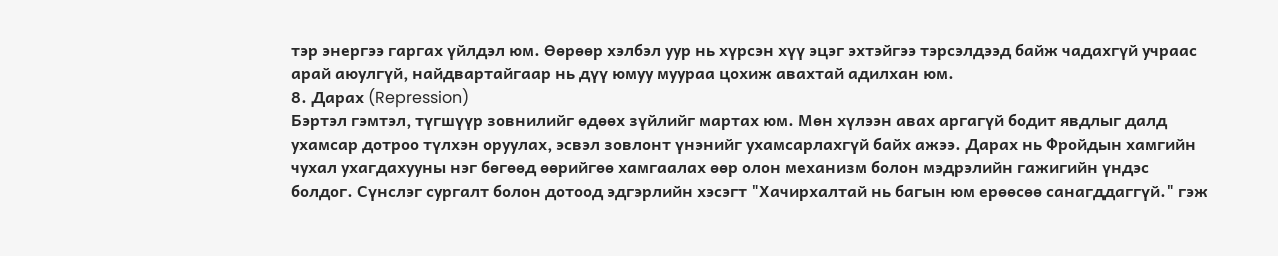тэр энергээ гаргах үйлдэл юм. Өөрөөр хэлбэл уур нь хүрсэн хүү эцэг эхтэйгээ тэрсэлдээд байж чадахгүй учраас арай аюулгүй, найдвартайгаар нь дүү юмуу муураа цохиж авахтай адилхан юм.
8. Дарах (Repression)
Бэртэл гэмтэл, түгшүүр зовнилийг өдөөх зүйлийг мартах юм. Мөн хүлээн авах аргагүй бодит явдлыг далд ухамсар дотроо түлхэн оруулах, эсвэл зовлонт үнэнийг ухамсарлахгүй байх ажээ. Дарах нь Фройдын хамгийн чухал ухагдахууны нэг бөгөөд өөрийгөө хамгаалах өөр олон механизм болон мэдрэлийн гажигийн үндэс болдог. Сүнслэг сургалт болон дотоод эдгэрлийн хэсэгт "Хачирхалтай нь багын юм ерөөсөө санагддаггүй." гэж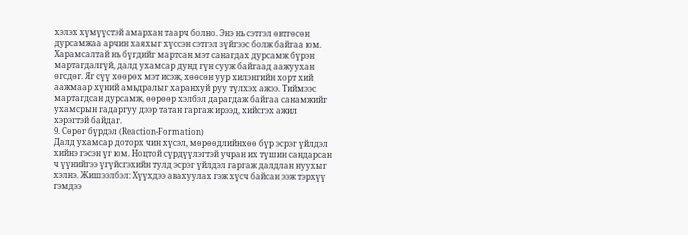хэлэх хүмүүстэй амархан таарч болно. Энэ нь сэтгэл өвтгөсөн дурсамжаа арчин хаяхыг хүссэн сэтгэл зүйгээс болж байгаа юм. Харамсалтай нь бүгдийг мартсан мэт санагдах дурсамж бүрэн мартагдалгүй, далд ухамсар дунд гүн сууж байгаад аажуухан өгсдөг. Яг сүү хөөрөх мэт исэж, хөөсөн уур хилэнгийн хорт хий аажмаар хүний амьдралыг харанхуй руу түлхэх ажээ. Тиймээс мартагдсан дурсамж, өөрөөр хэлбэл дарагдаж байгаа санамжийг ухамсрын гадаргуу дээр татан гаргаж ирээд, хийсгэх ажил хэрэгтэй байдаг.
9. Сөрөг бүрдэл (Reaction-Formation)
Далд ухамсар доторх чин хүсэл, мөрөөдлийнхөө бүр эсрэг үйлдэл хийнэ гэсэн үг юм. Ноцтой сүрдүүлэгтэй учран их түшин сандарсан ч үүнийгээ үгүйсгэхийн тулд эсрэг үйлдэл гаргаж далдлан нуухыг хэлнэ. Жишээлбэл: Хүүхдээ авахуулах гэж хүсч байсан ээж тэрхүү гэмдээ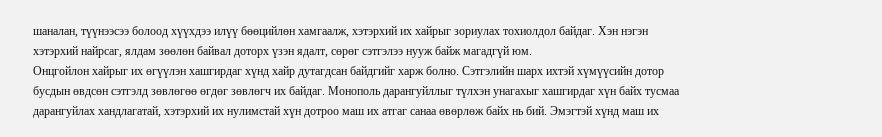шаналан, түүнээсээ болоод хүүхдээ илүү бөөцийлөн хамгаалж, хэтэрхий их хайрыг зориулах тохиолдол байдаг. Хэн нэгэн хэтэрхий найрсаг, ялдам зөөлөн байвал доторх үзэн ядалт, сөрөг сэтгэлээ нууж байж магадгүй юм.
Онцгойлон хайрыг их өгүүлэн хашгирдаг хүнд хайр дутагдсан байдгийг харж болно. Сэтгэлийн шарх ихтэй хүмүүсийн дотор бусдын өвдсөн сэтгэлд зөвлөгөө өгдөг зөвлөгч их байдаг. Монополь дарангуйллыг түлхэн унагахыг хашгирдаг хүн байх тусмаа дарангуйлах хандлагатай, хэтэрхий их нулимстай хүн дотроо маш их атгаг санаа өвөрлөж байх нь бий. Эмэгтэй хүнд маш их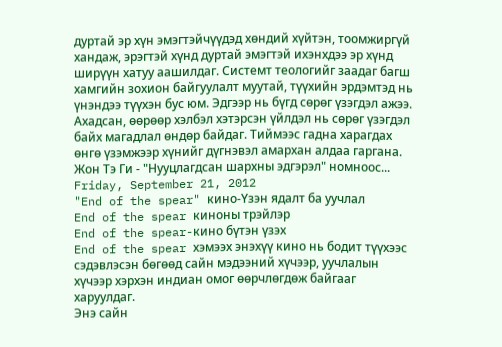дуртай эр хүн эмэгтэйчүүдэд хөндий хүйтэн, тоомжиргүй хандаж, эрэгтэй хүнд дуртай эмэгтэй ихэнхдээ эр хүнд ширүүн хатуу аашилдаг. Системт теологийг заадаг багш хамгийн зохион байгуулалт муутай, түүхийн эрдэмтэд нь үнэндээ түүхэн бус юм. Эдгээр нь бүгд сөрөг үзэгдэл ажээ. Ахадсан, өөрөөр хэлбэл хэтэрсэн үйлдэл нь сөрөг үзэгдэл байх магадлал өндөр байдаг. Тиймээс гадна харагдах өнгө үзэмжээр хүнийг дүгнэвэл амархан алдаа гаргана.
Жон Тэ Ги - "Нууцлагдсан шархны эдгэрэл" номноос...
Friday, September 21, 2012
"End of the spear" кино-Үзэн ядалт ба уучлал
End of the spear киноны трэйлэр
End of the spear-кино бүтэн үзэх
End of the spear хэмээх энэхүү кино нь бодит түүхээс сэдэвлэсэн бөгөөд сайн мэдээний хүчээр, уучлалын хүчээр хэрхэн индиан омог өөрчлөгдөж байгааг харуулдаг.
Энэ сайн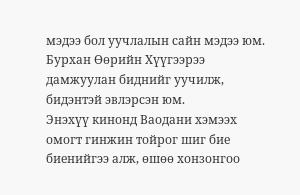мэдээ бол уучлалын сайн мэдээ юм. Бурхан Өөрийн Хүүгээрээ дамжуулан биднийг уучилж, бидэнтэй эвлэрсэн юм.
Энэхүү кинонд Ваодани хэмээх омогт гинжин тойрог шиг бие биенийгээ алж, өшөө хонзонгоо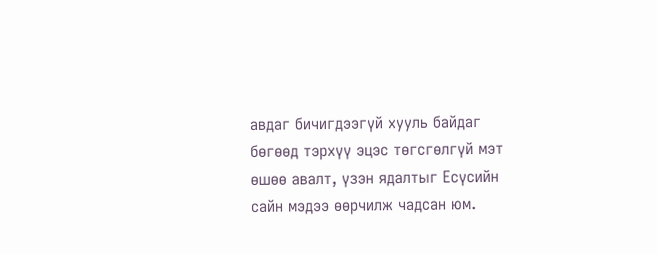авдаг бичигдээгүй хууль байдаг бөгөөд тэрхүү эцэс төгсгөлгүй мэт өшөө авалт, үзэн ядалтыг Есүсийн сайн мэдээ өөрчилж чадсан юм.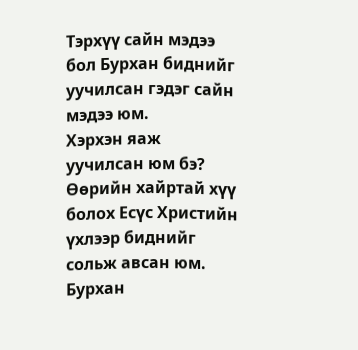Тэрхүү сайн мэдээ бол Бурхан биднийг уучилсан гэдэг сайн мэдээ юм.
Хэрхэн яаж уучилсан юм бэ?
Өөрийн хайртай хүү болох Есүс Христийн үхлээр биднийг сольж авсан юм.
Бурхан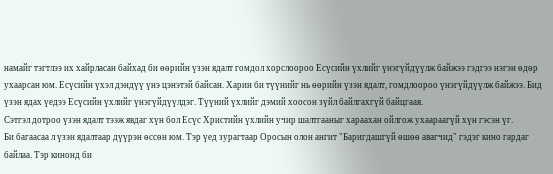намайг тэгтлээ их хайрласан байхад би өөрийн үзэн ядалт гомдол хорслоороо Есүсийн үхлийг үнэгүйдүүлж байжээ гэдгээ нэгэн өдөр ухаарсан юм. Есүсийн үхэл дэндүү үнэ цэнэтэй байсан. Харин би түүнийг нь өөрийн үзэн ядалт, гомдлоороо үнэгүйдүүлж байжээ. Бид үзэн ядах үедээ Есүсийн үхлийг үнэгүйдүүлдэг. Түүний үхлийг дэмий хоосон зүйл байлгахгүй байцгаая.
Сэтгэл дотроо үзэн ядалт тээж явдаг хүн бол Есүс Христийн үхлийн учир шалтгааныг хараахан ойлгож ухаараагүй хүн гэсэн үг.
Би багаасаа л үзэн ядалтаар дүүрэн өссөн юм. Тэр үед зурагтаар Оросын олон ангит "Баригдашгүй өшөө авагчид" гэдэг кино гардаг байлаа. Тэр кинонд би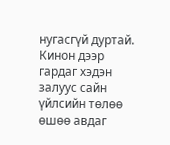нугасгүй дуртай. Кинон дээр гардаг хэдэн залуус сайн үйлсийн төлөө өшөө авдаг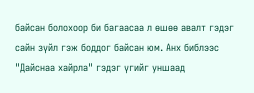байсан болохоор би багаасаа л өшөө авалт гэдэг сайн зүйл гэж боддог байсан юм. Анх библээс "Дайснаа хайрла" гэдэг үгийг уншаад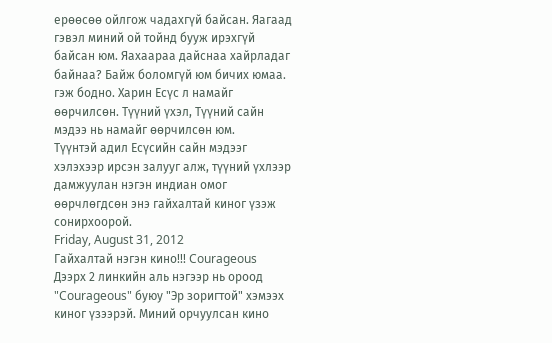ерөөсөө ойлгож чадахгүй байсан. Яагаад гэвэл миний ой тойнд бууж ирэхгүй байсан юм. Яахаараа дайснаа хайрладаг байнаа? Байж боломгүй юм бичих юмаа. гэж бодно. Харин Есүс л намайг өөрчилсөн. Түүний үхэл, Түүний сайн мэдээ нь намайг өөрчилсөн юм.
Түүнтэй адил Есүсийн сайн мэдээг хэлэхээр ирсэн залууг алж, түүний үхлээр дамжуулан нэгэн индиан омог өөрчлөгдсөн энэ гайхалтай киног үзэж сонирхоорой.
Friday, August 31, 2012
Гайхалтай нэгэн кино!!! Courageous
Дээрх 2 линкийн аль нэгээр нь ороод "Courageous" буюу "Эр зоригтой" хэмээх киног үзээрэй. Миний орчуулсан кино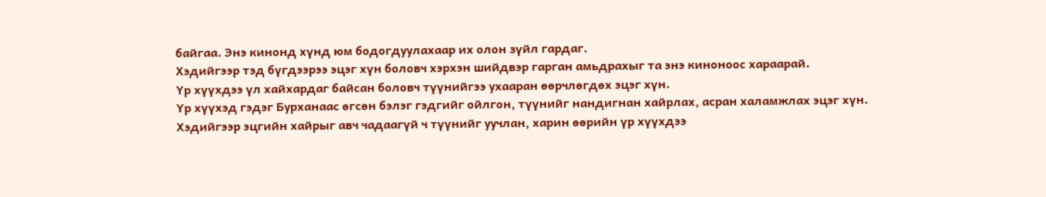байгаа. Энэ кинонд хүнд юм бодогдуулахаар их олон зүйл гардаг.
Хэдийгээр тэд бүгдээрээ эцэг хүн боловч хэрхэн шийдвэр гарган амьдрахыг та энэ киноноос хараарай.
Үр хүүхдээ үл хайхардаг байсан боловч түүнийгээ ухааран өөрчлөгдөх эцэг хүн.
Үр хүүхэд гэдэг Бурханаас өгсөн бэлэг гэдгийг ойлгон, түүнийг нандигнан хайрлах, асран халамжлах эцэг хүн.
Хэдийгээр эцгийн хайрыг авч чадаагүй ч түүнийг уучлан, харин өөрийн үр хүүхдээ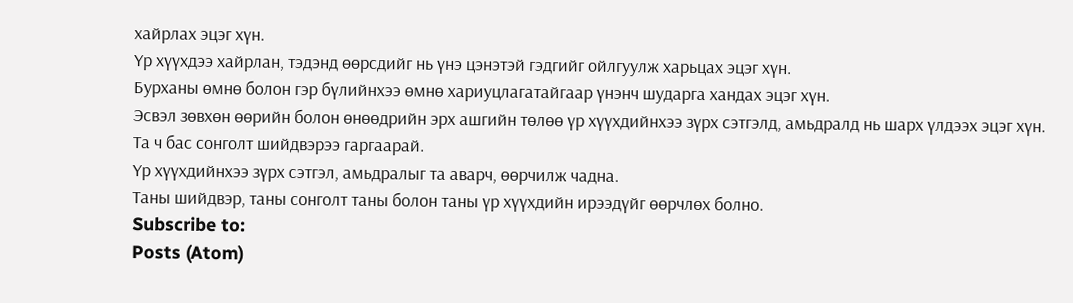хайрлах эцэг хүн.
Үр хүүхдээ хайрлан, тэдэнд өөрсдийг нь үнэ цэнэтэй гэдгийг ойлгуулж харьцах эцэг хүн.
Бурханы өмнө болон гэр бүлийнхээ өмнө хариуцлагатайгаар үнэнч шударга хандах эцэг хүн.
Эсвэл зөвхөн өөрийн болон өнөөдрийн эрх ашгийн төлөө үр хүүхдийнхээ зүрх сэтгэлд, амьдралд нь шарх үлдээх эцэг хүн.
Та ч бас сонголт шийдвэрээ гаргаарай.
Үр хүүхдийнхээ зүрх сэтгэл, амьдралыг та аварч, өөрчилж чадна.
Таны шийдвэр, таны сонголт таны болон таны үр хүүхдийн ирээдүйг өөрчлөх болно.
Subscribe to:
Posts (Atom)